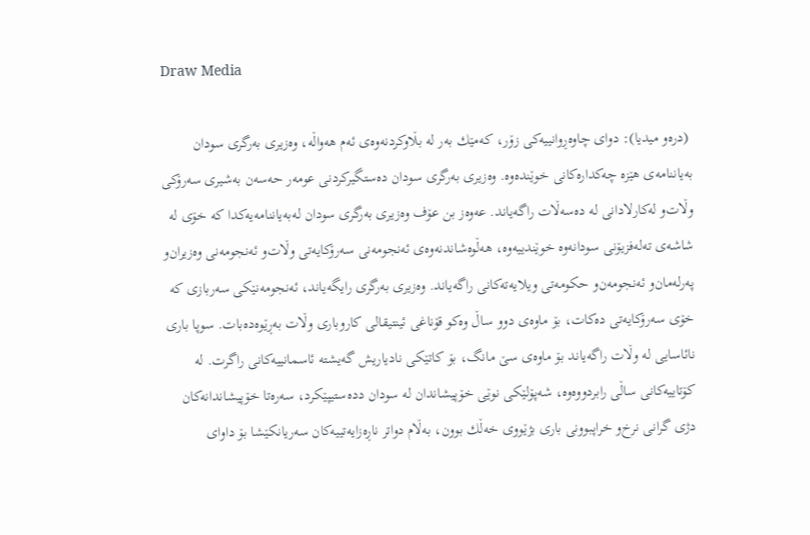Draw Media

 (درەو میدیا): دوای چاوەڕوانییەكی زۆر، كەمێك بەر لە بڵاوكردنەوەی ئەم هەواڵە، وەزیری بەرگری سودان بەیاننامەی هێزە چەكدارەكانی خوێندەوە. وەزیری بەرگری سودان دەستگیركردنی عومەر حەسەن بەشیری سەرۆكی وڵات‌و لەكارلادانی لە دەسەڵات راگەیاند. عەوەز بن عۆف وەزیری بەرگری سودان لەبەیاننامەیەكدا كە خۆی لە شاشەی تەلەفزیۆنی سودانەوە خوێندییەوە، هەڵوەشاندنەوەی ئەنجومەنی سەرۆكایەتی وڵات‌و ئەنجومەنی وەزیران‌و پەرلەمان‌و ئەنجومەن‌و حكومەتی ویلایەتەكانی راگەیاند. وەزیری بەرگری رایگەیاند، ئەنجومەنێكی سەربازی كە خۆی سەرۆكایەتی دەكات، بۆ ماوەی دوو ساڵ وەكو قۆناغی ئینتیقالی كاروباری وڵات بەڕێوەدەبات. سوپا باری نائاسایی لە وڵات راگەیاند بۆ ماوەی سێ مانگ، بۆ کاتێکی نادیاریش گەیشتە ئاسمانییەكانی راگرت. لە كۆتاییەكانی ساڵی رابردووەوە، شەپۆلێكی نوێی خۆپیشاندان لە سودان ددەستیپێكرد، سەرەتا خۆپیشاندانەكان دژی گرانی نرخ‌و خراپبوونی باری بژێووی خەڵك بوون، بەڵام دواتر ناڕەزایەتییەكان سەریانكێشا بۆ داوای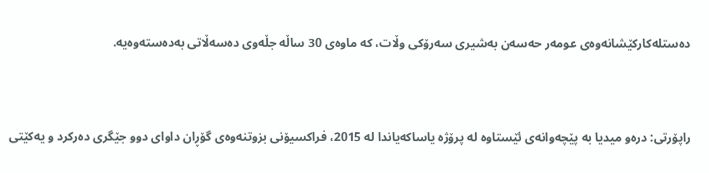دەستلەكاركێشانەوەی عومەر حەسەن بەشیری سەرۆكی وڵات، كە ماوەی 30 ساڵە جڵەوی دەسەڵاتی بەدەستەوەیە.


راپۆرتی: درەو میدیا بە پێچەوانەی ئێستاوە لە پرۆژە یاساكەیاندا لە 2015، فراكسیۆنی بزوتنەوەی گۆڕان داوای دوو جێگری دەركرد و یەكێتی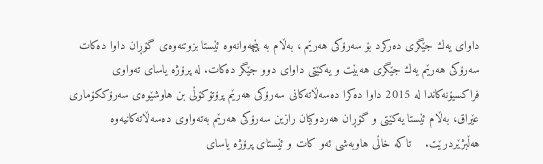داوای یەك جێگرى دەركرد بۆ سەرۆكی هەرێم ، بەڵام بە پێچەوانەوە ئێستا بزوتنەوەی گۆڕان داوا دەكات سەرۆكی هەرێم یەك جێگری هەبێت و یەكێتی داوای دوو جێگر دەكات. لە پرۆژە یاسای تەواوی فراكسیۆنەكاندا لە 2015 داوا دەكرا دەسەڵاتەكانی سەرۆكی هەرێم پرۆتۆكۆڵی بن هاوشێوەی سەرۆككۆماری عێراق، بەڵام ئێستا یەكێتی و گۆڕان هەردوكیان رازین سەرۆكی هەرێم بەتەواوی دەسەڵاتەكانیەوە هەڵبژێردرێت.    تاكە خاڵی هاوبەشی ئەو كات و ئێستای پرۆژە یاسای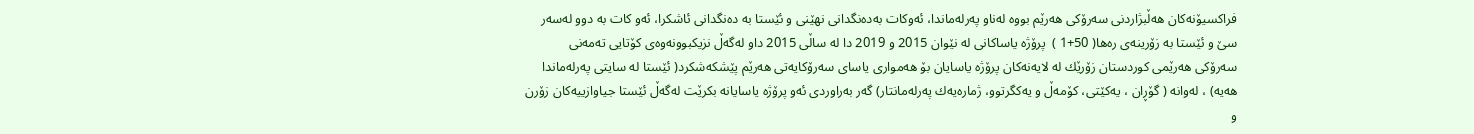فراكسیۆنەكان هەڵبژاردنی سەرۆكی هەرێم بووە لەناو پەرلەماندا، ئەوكات بەدەنگدانی نهێنی و ئێستا بە دەنگدانی ئاشكرا، ئەو كات بە دوو لەسەر سێ و ئێستا بە زۆرینەی رەها( 50+1 )  پرۆژە یاساكانی لە نێوان 2015 و 2019 دا لە ساڵی 2015 داو لەگەڵ نزیكبوونەوەی كۆتایی تەمەنی سەرۆكی هەرێمی كوردستان زۆرێك لە لایەنەكان پرۆژە یاسایان بۆ هەمواری یاسای سەرۆكایەتی هەرێم پێشكەشكرد( ئێستا لە سایتی پەرلەماندا هەیە) ، لەوانە ( گۆڕان ، یەكێتی، كۆمەڵ و یەكگرتوو، ژمارەیەك پەرلەمانتار) گەر بەراوردی ئەو پرۆژە یاسایانە بكرێت لەگەڵ ئێستا جیاوازییەكان زۆرن و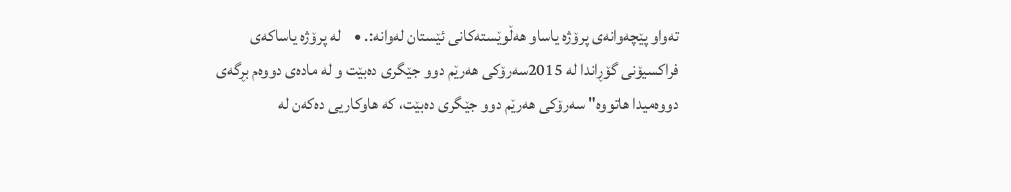تەواو پێچەوانەی پرۆژە یاساو هەڵوێستەكانی ئێستان لەوانە:. •    لە پرۆژە یاساكەی فراكسیۆنی گۆڕاندا لە 2015سەرۆكی هەرێم دوو جێگری دەبێت و لە مادەی دووەم بڕگەی دووەمیدا هاتووە" سەرۆكی هەرێم دوو جێگری دەبێت، كە هاوكاریی دەكەن لە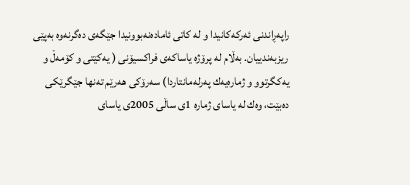راپەڕاندنی ئەركەكانیدا و لە كاتی ئامادەنەبوونیدا جێگەی دەگرنەوە بەپێی ریزبەندییان. بەڵام لە پرۆژە یاساكەی فراكسیۆنی ( یەكێتی و كۆمەڵ و یەكگرتوو و ژمارەیەك پەرلەمانتاردا) سەرۆكی هەرێم تەنها جێگرێكی دەبێت، وەك لە یاسای ژمارە 1ی ساڵی 2005ی یاسای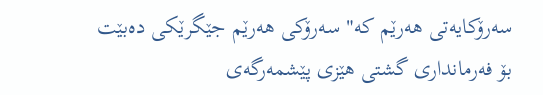سەرۆكایەتی هەرێم كە" سەرۆكی هەرێم جێگرێكی دەبێت بۆ فەرمانداری گشتی هێزی پێشمەرگەی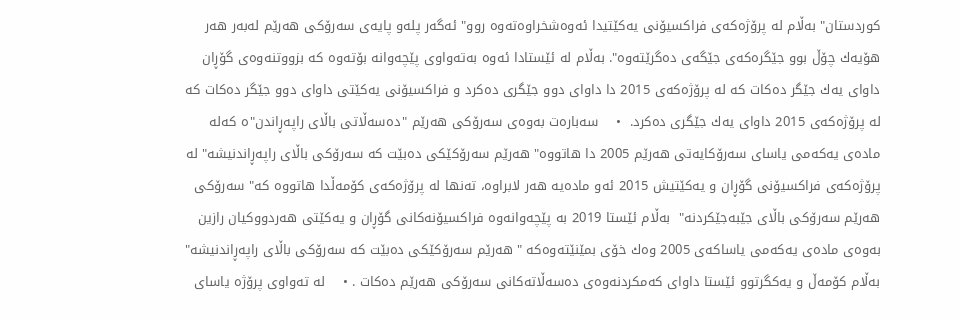كوردستان" بەڵام لە پرۆژەكەی فراكسیۆنی یەكێتیدا ئەوەشخراوەتەوە روو" ئەگەر پلەو پایەی سەرۆكی هەرێم لەبەر هەر هۆیەك چۆڵ بوو جێگرەكەی جێگەی دەگرێتەوە". بەڵام لە ئێستادا ئەوە بەتەواوی پێچەوانە بۆتەوە كە بزووتنەوەی گۆڕان داوای یەك جێگر دەكات كە لە پرۆژەكەی 2015 دا داوای دوو جێگری دەكرد و فراكسیۆنی یەكێتی داوای دوو جێگر دەكات كە لە پرۆژەكەی 2015 داوای یەك جێگری دەكرد.  •    سەبارەت بەوەی سەرۆكی هەرێم "دەسەڵاتی باڵای راپەڕاندن"ە كەلە مادەی یەكەمی یاسای سەرۆكایەتی هەرێم 2005 دا هاتووە" هەرێم سەرۆكێكی دەبێت كە سەرۆكی باڵای راپەڕاندنیشە" لە پرۆژەكەی فراكسیۆنی گۆڕان و یەكێتیش 2015 ئەو مادەیە هەر لابراوە، تەنها لە پرۆژەكەی كۆمەڵدا هاتووە كە" سەرۆكی هەرێم سەرۆكی باڵای جێبەجێكردنە"  بەڵام ئێستا 2019 بە پێچەوانەوە فراكسیۆنەكانی گۆڕان و یەكێتی هەردووكیان رازین بەوەی مادەی یەكەمی یاساكەی 2005 وەك خۆی بمێنێتەوەكە " هەرێم سەرۆكێكی دەبێت كە سەرۆكی باڵای راپەڕاندنیشە" بەڵام كۆمەڵ و یەكگرتوو ئێستا داوای كەمكردنەوەی دەسەڵاتەكانی سەرۆكی هەرێم دەكات . •    لە تەواوی پرۆژە یاسای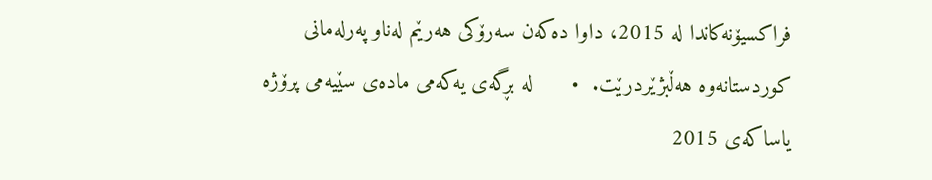فراكسیۆنەكاندا لە 2015، داوا دەكەن سەرۆكی هەرێم لەناو پەرلەمانی كوردستانەوە هەڵبژێردرێت.  •      لە بڕگەی یەكەمی مادەی سێیەمی پرۆژە یاساكەی 2015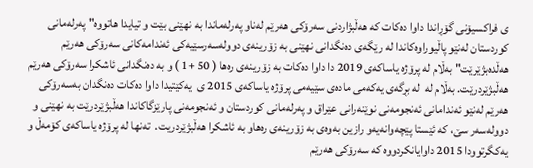ی فراكسیۆنی گۆڕاندا داوا دەكات كە هەڵبژاردنی سەرۆكی هەرێم لەناو پەرلەماندا بە نهێنی بێت و تیایدا هاتووە" پەرلەمانی كوردستان لەنێو پاڵیوراوەكاندا لە رێگەی دەنگدانی نهێنی بە زۆرینەی دوولەسەرسێیەكی ئەندامەكانی سەرۆكی هەرێم هەڵدەبژێرێت" بەڵام لە پرۆژە یاساكەی 2019 دا داوا دەكات بە زۆرینەی رەها ( 50 +1 ) و بە دەنگدانی ئاشكرا سەرۆكی هەرێم هەڵبژێردرێت. بەڵام لە  لە بڕگەی یەكەمی مادەی سێیەمی پرۆژە یاساكەی 2015 ی  یەكێتیدا داوا دەكات دەنگدان بەسەرۆكی هەرێم لەنێو ئەندامانی ئەنجومەنی نوێنەرانی عێراق و پەرلەمانی كوردستان و ئەنجومەنی پارێزگاكاندا هەڵبژێردرێت بە نهێنی و دوولەسەر سێ، كە ئێستا پێچەوانەیەو رازین بەوەی بە زۆرینەی رەهاو بە ئاشكرا هەڵبژێردریت.  تەنها لە پرۆژە یاساكەی كۆمەڵ و یەكگرتوودا 2015 داوایانكردووە كە سەرۆكی هەرێم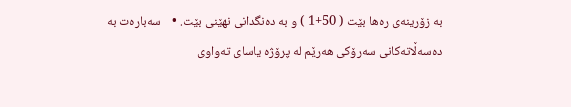بە زۆرینەی رەها بێت ( 50+1 ) و بە دەنگدانی نهێنی بێت. •    سەبارەت بە دەسەڵاتەكانی سەرۆكی هەرێم لە پرۆژە یاسای تەواوی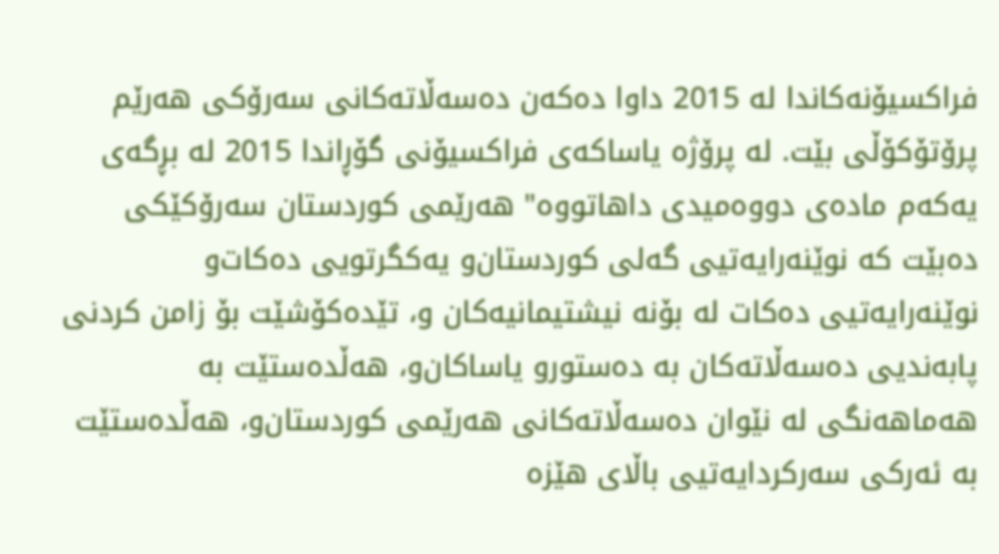فراكسیۆنەكاندا لە 2015 داوا دەكەن دەسەڵاتەكانی سەرۆكی هەرێم پرۆتۆكۆڵی بێت. لە پرۆژە یاساكەی فراكسیۆنی گۆڕاندا 2015 لە بڕگەی یەكەم مادەی دووەمیدی داهاتووە" هەرێمی كوردستان سەرۆكێكی دەبێت كە نوێنەرایەتیی گەلی كوردستان‌و یەكگرتویی دەكات‌و نوێنەرایەتیی دەكات لە بۆنە نیشتیمانیەكان و، تێدەكۆشێت بۆ زامن كردنی پابەندیی دەسەڵاتەكان بە دەستورو یاساكان‌و، هەڵدەستێت بە هەماهەنگی لە نێوان دەسەڵاتەكانی هەرێمی كوردستان‌و، هەڵدەستێت بە ئەركی سەركردایەتیی باڵای هێزە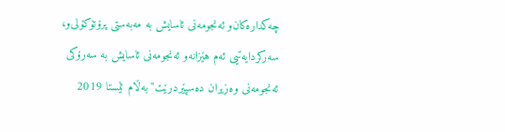چەكدارەكان‌و ئەنجومەنی ئاسایش بە مەبەستی پرۆتۆكۆلی‌و، سەركردایەتیی ئەم هێزانەو ئەنجومەنی ئاسایش بە سەرۆكی ئەنجومەنی وەزیران دەسپێردرێت" بەڵام ئێستا 2019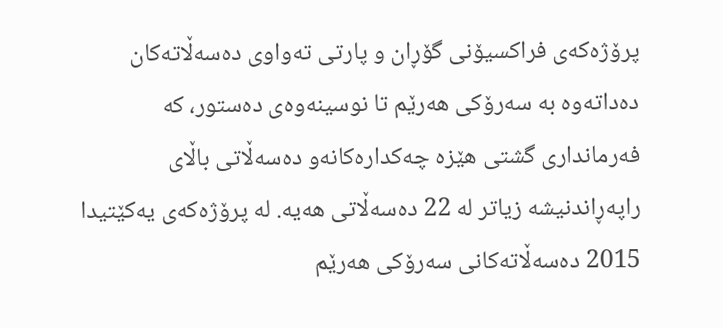پرۆژەكەی فراكسیۆنی گۆڕان و پارتی تەواوی دەسەڵاتەكان دەداتەوە بە سەرۆكی هەرێم تا نوسینەوەی دەستور، كە فەرمانداری گشتی هێزە چەكدارەكانەو دەسەڵاتی باڵای راپەڕاندنیشە زیاتر لە 22 دەسەڵاتی هەیە. لە پرۆژەكەی یەكێتیدا 2015 دەسەڵاتەكانی سەرۆكی هەرێم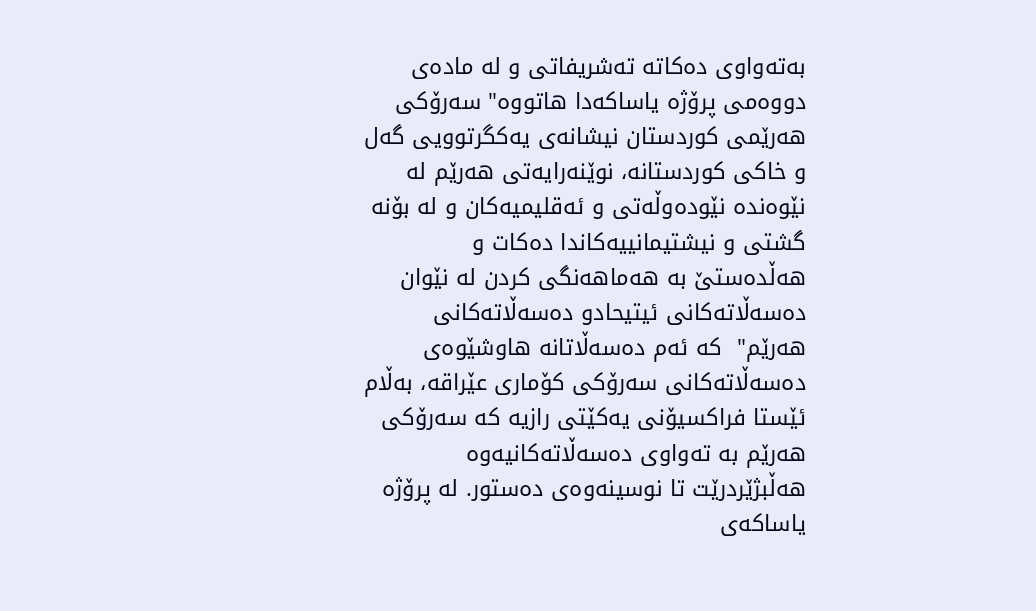بەتەواوی دەكاتە تەشریفاتی و لە مادەی دووەمی پرۆژە یاساكەدا هاتووە" سەرۆكی هەرێمی كوردستان نیشانەی یەكگرتوویی گەل و خاكی كوردستانە، نوێنەرایەتی هەرێم لە نێوەندە نێودەوڵەتی و ئەقلیمیەكان و لە بۆنە گشتی و نیشتیمانییەكاندا دەكات و هەڵدەستێ بە هەماهەنگی كردن لە نێوان دەسەڵاتەكانی ئیتیحادو دەسەڵاتەكانی هەرێم"  كە ئەم دەسەڵاتانە هاوشێوەی دەسەڵاتەكانی سەرۆكی كۆماری عێراقە، بەڵام ئێستا فراكسیۆنی یەكێتی رازیە كە سەرۆكی هەرێم بە تەواوی دەسەڵاتەكانیەوە هەڵبژێردرێت تا نوسینەوەی دەستور. لە پرۆژە یاساكەی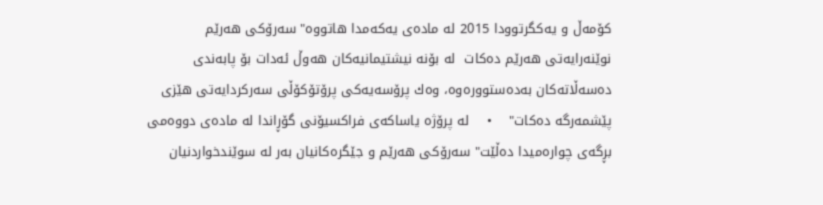كۆمەڵ و یەكگرتوودا 2015 لە مادەی یەكەمدا هاتووە" سەرۆكی هەرێم نوێنەرایەتی هەرێم دەكات  لە بۆنە نیشتیمانیەكان هەوڵ ئەدات بۆ پابەندی دەسەڵاتەكان بەدەستوورەوە، وەك پرۆسەیەكی پرۆتۆكۆڵی سەركردایەتی هێزی پێشمەرگە دەكات"    •    لە پرۆژە یاساكەی فراكسیۆنی گۆڕاندا لە مادەی دووەمی بڕگەی چوارەمیدا دەڵێت" سەرۆكی هەرێم و جێگرەكانیان بەر لە سوێندخواردنیان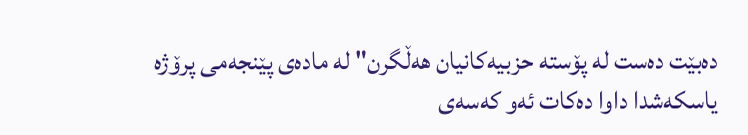دەبێت دەست لە پۆستە حزبیەكانیان هەڵگرن" لە مادەی پێنجەمی پرۆژە یاسكەشدا داوا دەكات ئەو كەسەی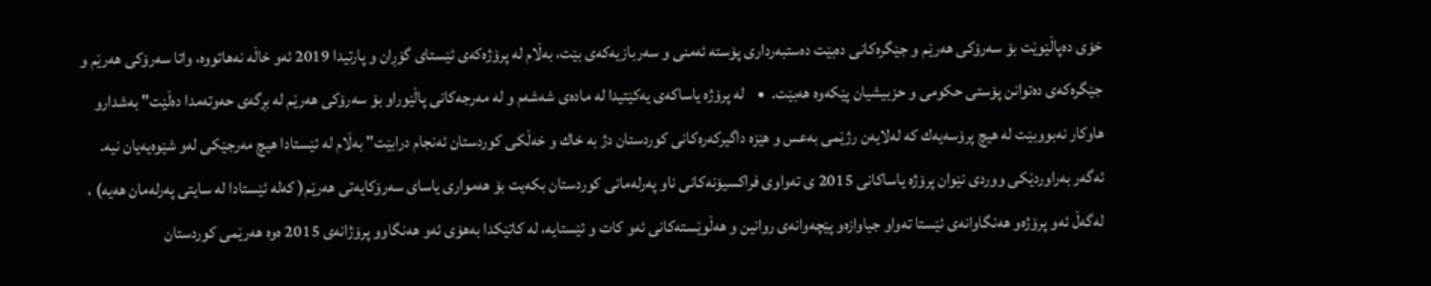خۆی دەپاڵێوێت بۆ سەرۆكی هەرێم و جێگرەكانی دەبێت دەستبەرداری پۆستە ئەمنی و سەربازیەكەی بێت، بەڵام لە پرۆژەكەی ئێستای گۆڕان و پارتیدا 2019 ئەو خاڵە نەهاتووە، واتا سەرۆكی هەرێم و جێگرەكەی دەتوانن پۆستی حكومی و حزبیشیان پێكەوە هەبێت.  •    لە پرۆژە یاساكەی یەكێتیدا لە مادەی شەشەم و لە مەرجەكانی پاڵێوراو بۆ سەرۆكی هەرێم لە بڕگەی حەوتەمدا دەڵێت" بەشدارو هاوكار نەبووبێت لە هیچ پرۆسەیەك كە لەلایەن رژێمی بەعس و هێزە داگیركەرەكانی كوردستان دژ بە خاك و خەڵكی كوردستان ئەنجام درابێت" بەڵام لە ئێستادا هیچ مەرجێكی لەو شێوەیەیان نیە.  ئەگەر بەراوردێكی ووردی نێوان پرۆژە یاساكانی 2015 ی تەواوی فراكسیۆنەكانی ناو پەرلەمانی كوردستان بكەیت بۆ هەمواری یاسای سەرۆكایەتی هەرێم( كەلە ئێستادا لە سایتی پەرلەمان هەیە) ، لەگەڵ ئەو پرۆژەو هەنگاوانەی ئێستا تەواو جیاوازەو پێچەوانەی روانین و هەڵوێستەكانی ئەو كات و ئێستایە، لە كاتێكدا بەهۆی ئەو هەنگاوو پرۆژانەی 2015 ەوە هەرێمی كوردستان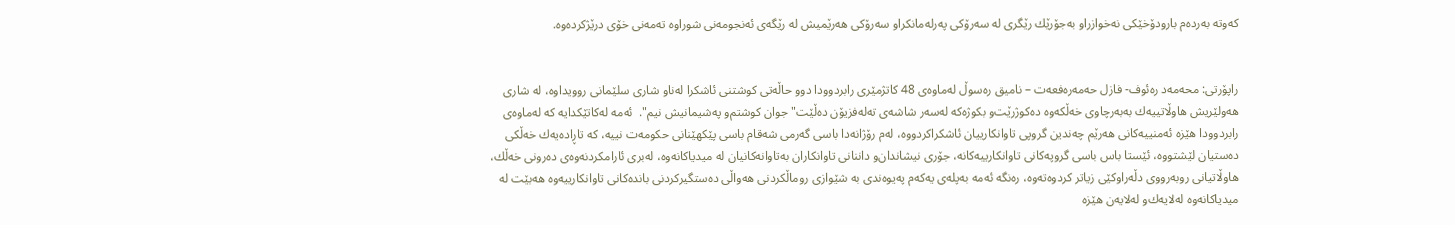كەوتە بەردەم بارودۆخێكی نەخوازراو بەجۆرێك رێگری لە سەرۆكی پەرلەمانكراو سەرۆكی هەرێمیش لە رێگەی ئەنجومەنی شوراوە تەمەنی خۆی درێژكردەوە.


راپۆرتی: محەمەد رەئوف- فازل حەمەرەفعەت – نامیق رەسوڵ لەماوەی 48 كاتژمێری رابردوودا دوو حاڵەتی كوشتنی ئاشكرا لەناو شاری سلێمانی روویداوە، لە شاری هەولێریش هاوڵاتییەك بەبەرچاوی خەڵكەوە دەكوژرێت‌و بكوژەكە لەسەر شاشەی تەلەفزیۆن دەڵێت" جوان كوشتم‌و پەشیمانیش نیم".  ئەمە لەكاتێكدایە كە لەماوەی رابردوودا هێزە ئەمنییەكانی هەرێم چەندین گروپی تاوانكارییان ئاشكراكردووە، لەم رۆژانەدا باسی گەرمی شەقام باسی پێكهێنانی حكومەت نییە، كە تاڕادەیەك خەڵكی دەستیان لێشتووە، ئێستا باس باسی گروپەكانی تاوانكارییەكانە، جۆری نیشاندان‌و داننانی تاوانكاران بەتاوانەكانیان لە میدیاكانەوە، لەبری ئارامكردنەوەی دەرونی خەڵك، هاوڵاتیانی روبەرووی دڵەراوكێی زیاتر كردوەتەوە، رەنگە ئەمە بەپلەی یەكەم پەیوەندی بە شێوازی روماڵكردنی هەواڵی دەستگیركردنی باندەكانی تاوانكارییەوە هەبێت لە میدیاكانەوە لەلایەك‌و لەلایەن هێزە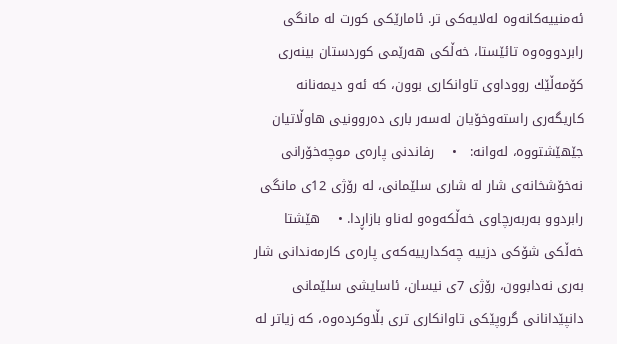ئەمنییەكانەوە لەلایەكی تر. ئامارێكی كورت لە مانگی رابردووەوە تائێستا، خەڵكی هەرێمی كوردستان بینەری كۆمەڵێك رووداوی تاوانكاری بوون، كە ئەو دیمەنانە كاریگەری راستەوخۆیان لەسەر باری دەروونیی هاوڵاتیان جێهێشتووە، لەوانە:   •    رفاندنی پارەی موچەخۆرانی نەخۆشخانەی شار لە شاری سلێمانی، لە رۆژی 12ی مانگی رابردوو بەربەرچاوی خەڵكەوە‌و لەناو بازاڕدا. •    هێشتا خەڵكی شۆكی دزییە چەكدارییەكەی پارەی كارمەندانی شار بەری نەدابوون، رۆژی 7ی نیسان، ئاسایشی سلێمانی دانپێدانانی گروپێكی تاوانكاری تری بڵاوكردەوە، كە زیاتر لە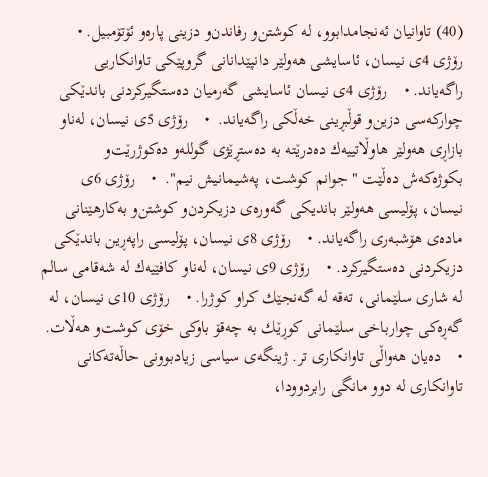(40) تاوانیان ئەنجامدابوو، لە كوشتن‌و رفاندن‌و دزینی پارەو ئۆتۆمبیل. •    رۆژی 4ی نیسان، ئاسایشی هەولێر دانپێدانانی گروپێكی تاوانكاریی راگەیاند. •    رۆژی 4ی نیسان ئاسایشی گەرمیان دەستگیركردنی باندێكی چواركەسی دزین‌و قوڵبڕینی خەڵكی راگەیاند.  •    رۆژی 5ی نیسان، لەناو بازاڕی هەولێر هاوڵاتییەك دەدرێتە بە دەستڕێژی گوللەو دەكوژرێت‌و بكوژەكەش دەڵێت " جوانم كوشت، پەشیمانیش نیم".  •    رۆژی 6ی نیسان، پۆلیسی هەولێر باندیكی گەورەی دزیكردن‌و كوشتن‌و بەكارهێنانی مادەی هۆشبەری راگەیاند. •    رۆژی 8ی نیسان، پۆلیسی راپەڕین باندێكی دزیكردنی دەستگیركرد. •    رۆژی 9ی نیسان، لەناو كافێیەك لە شەقامی سالم لە شاری سلێمانی، تەقە لە گەنجێك كراو كوژرا. •    رۆژی 10ی نیسان، لە گەڕەكی چوارباخی سلێمانی كوڕێك بە چەقۆ باوكی خۆی كوشت‌و هەڵات.  •    دەیان هەواڵی تاوانكاری تر. ژینگەی سیاسی زیادبوونی حاڵەتەكانی تاوانكاری لە دوو مانگی رابردوودا،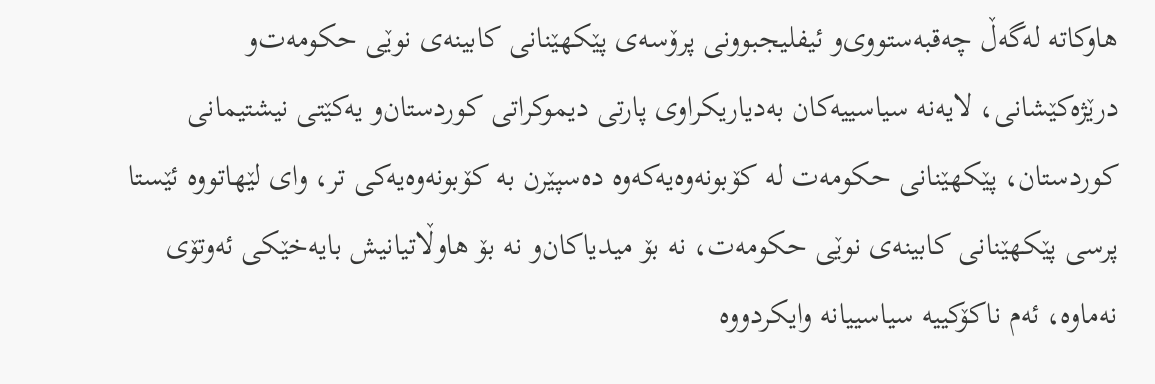هاوكاتە لەگەڵ چەقبەستووی‌و ئیفلیجبوونی پرۆسەی پێكهێنانی كابینەی نوێی حكومەت‌و درێژەكێشانی، لایەنە سیاسییەكان بەدیاریكراوی پارتی دیموكراتی كوردستان‌و یەكێتی نیشتیمانی كوردستان، پێكهێنانی حكومەت لە كۆبونەوەیەكەوە دەسپێرن بە كۆبونەوەیەكی تر، وای لێهاتووە ئێستا پرسی پێكهێنانی كابینەی نوێی حكومەت، نە بۆ میدیاكان‌و نە بۆ هاوڵاتیانیش بایەخێكی ئەوتۆی نەماوە، ئەم ناكۆكییە سیاسییانە وایكردووە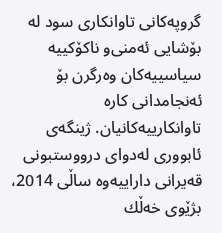گروپەكانی تاوانكاری سود لە بۆشایی ئەمنی‌و ناكۆكییە سیاسییەكان وەرگرن بۆ ئەنجامدانی كارە تاوانكارییەكانیان. ژینگەی ئابووری لەدوای درووستبونی قەیرانی داراییەوە ساڵی 2014، بژێوی خەڵك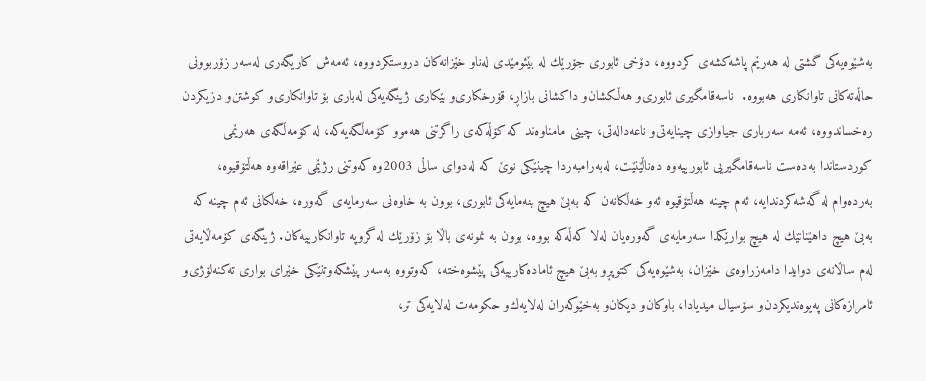بەشێوەیەكی گشتی لە هەرێم پاشەكشەی كردووە، دۆخی ئابوری جۆرێك لە بێئومێدی لەناو خێزانەكان دروستكردووە، ئەمەش كاریگەری لەسەر زۆربوونی حاڵەتەكانی تاوانكاری هەبووە.  ناسەقامگیری ئابوری‌و هەڵكشان‌و داكشانی بازاڕ، قۆرخكاری‌و بێكاری ژینگەیەكی لەباری بۆ تاوانكاری‌و كوشتن‌و دزیكردن رەخساندووە، ئەمە سەرباری جیاوازی چینایەتی‌و ناعەدالەتی، چینی مامناوەند كە كۆڵەكەی راگرتنی هەموو كۆمەڵگەیەكە، لە كۆمەڵگەی هەرێمی كوردستاندا بەدەست ناسەقامگیریی ئابورییەوە دەناڵێنێت، لەبەرامبەردا چینێكی نوێ كە لەدوای ساڵی 2003وە كەوتنی رژێمی عێراقەوە هەڵتۆقیوە، بەردەوام لە گەشەكردندایە، ئەم چینە هەڵتۆقیوە ئەو خەڵكانەن كە بەبێ هیچ بنەمایەكی ئابوری، بوون بە خاوەنی سەرمایەی گەورە، خەڵكانی ئەم چینە كە بەبێ هیچ داهێنانێك لە هیچ بوارێكدا سەرمایەی گەورەیان لەلا كەڵەكە بووە، بوون بە نمونەی باڵا بۆ زۆرێك لە گروپە تاوانكارییەكان. ژینگەی كۆمەڵایەتی لەم ساڵانەی دوایدا دامەزراوەی خێزان، بەشێوەیەكی كتوپڕ‌و بەبێ هیچ ئامادەكارییەكی پێشوەختە، كەوتووە بەسەر پێشكەوتنێكی خێرای بواری تەكنەلۆژی‌و ئامرازەكانی پەیوەندیكردن‌و سۆسیال میدیادا، باوكان‌و دیكان‌و بەخێوكەران لەلایەك‌و حكومەت لەلایەكی تر،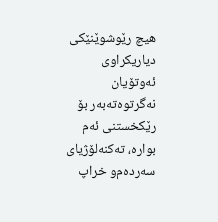هیچ رێوشوێنێكی دیاریكراوی ئەوتۆیان نەگرتوەتەبەر بۆ رێكخستنی ئەم بوارە، تەكنەلۆژیای سەردەم‌و خراپ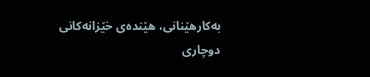بەكارهێنانی، هێندەی خێزانەكانی دوچاری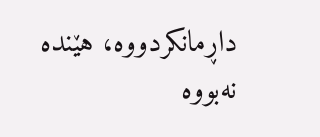داڕمانكردووە، هێندە نەبووە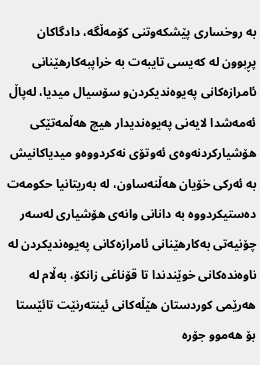بە روخساری پێشكەوتنی كۆمەڵگە، دادگاكان پڕبوون لە كەیسی تایبەت بە خراپبەكارهێنانی ئامرازەكانی پەیوەندیكردن‌و سۆسیال میدیا، لەپاڵ ئەمەشدا لایەنی پەیوەندیدار هیچ هەڵمەتێكی هۆشیاركردنەوەی ئەوتۆی نەكردووەو میدیاكانیش بە ئەركی خۆیان هەڵنەساون، لە بەریتانیا حكومەت دەستیكردووە بە دانانی وانەی هۆشیاری لەسەر چۆنیەتی بەكارهێنانی ئامرازەكانی پەیوەندیكردن لە ناوەندەكانی خوێندندا تا قۆناغی زانكۆ، بەڵام لە هەرێمی كوردستان هێڵەكانی ئینتەرنێت تائێستا بۆ هەموو جۆرە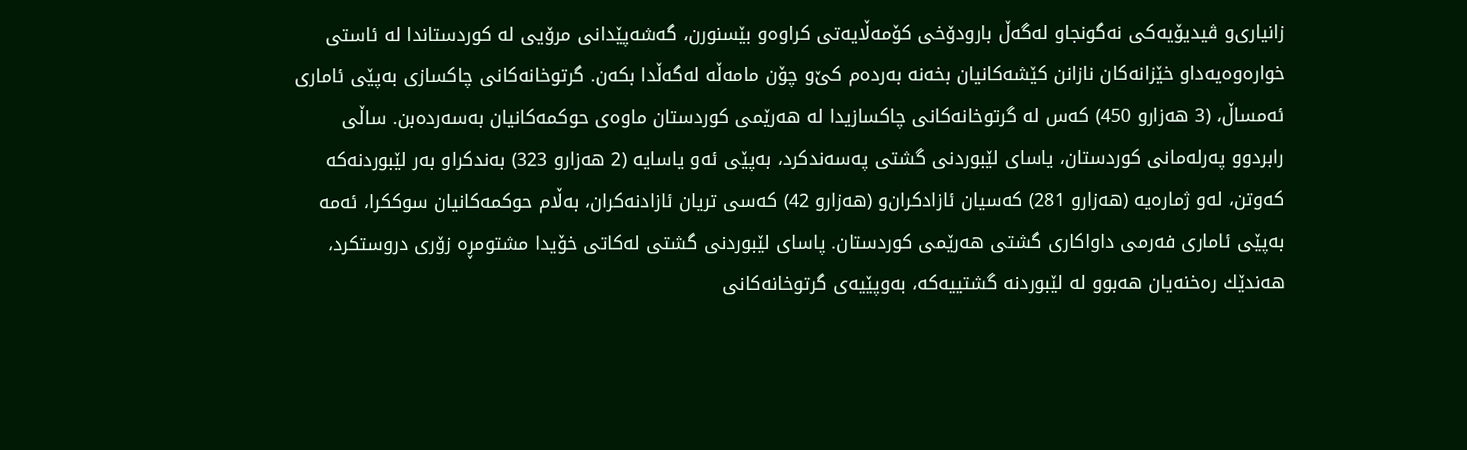زانیاری‌و ڤیدیۆیەكی نەگونجاو لەگەڵ بارودۆخی كۆمەڵایەتی كراوەو بێسنورن، گەشەپێدانی مرۆیی لە كوردستاندا لە ئاستی خوارەوەیەداو خێزانەكان نازانن كێشەكانیان بخەنە بەردەم كێ‌و چۆن مامەڵە لەگەڵدا بكەن. گرتوخانەكانی چاكسازی بەپێی ئاماری ئەمساڵ، (3 هەزارو 450) كەس لە گرتوخانەكانی چاكسازیدا لە هەرێمی كوردستان ماوەی حوكمەكانیان بەسەردەبن. ساڵی رابردوو پەرلەمانی كوردستان، یاسای لێبوردنی گشتی پەسەندكرد، بەپێی ئەو یاسایە (2 هەزارو 323) بەندكراو بەر لێبوردنەكە كەوتن، لەو ژمارەیە (هەزارو 281) كەسیان ئازادكران‌و (هەزارو 42) كەسی تریان ئازادنەكران، بەڵام حوكمەكانیان سوككرا، ئەمە بەپێی ئاماری فەرمی داواكاری گشتی هەرێمی كوردستان. پاسای لێبوردنی گشتی لەكاتی خۆیدا مشتومڕە زۆری دروستكرد، هەندێك رەخنەیان هەبوو لە لێبوردنە گشتییەكە، بەوپێیەی گرتوخانەكانی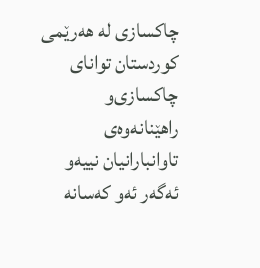چاكسازی لە هەرێمی كوردستان توانای چاكسازی‌و راهێنانەوەی تاوانبارانیان نییە‌و ئەگەر ئەو كەسانە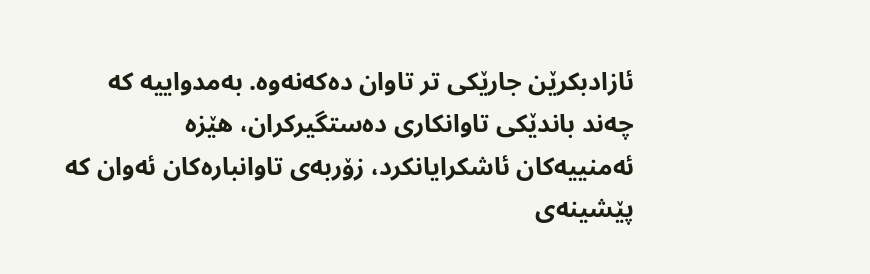ئازادبكرێن جارێكی تر تاوان دەكەنەوە. بەمدواییە كە چەند باندێكی تاوانكاری دەستگیركران، هێزە ئەمنییەكان ئاشكرایانكرد، زۆربەی تاوانبارەكان ئەوان كە پێشینەی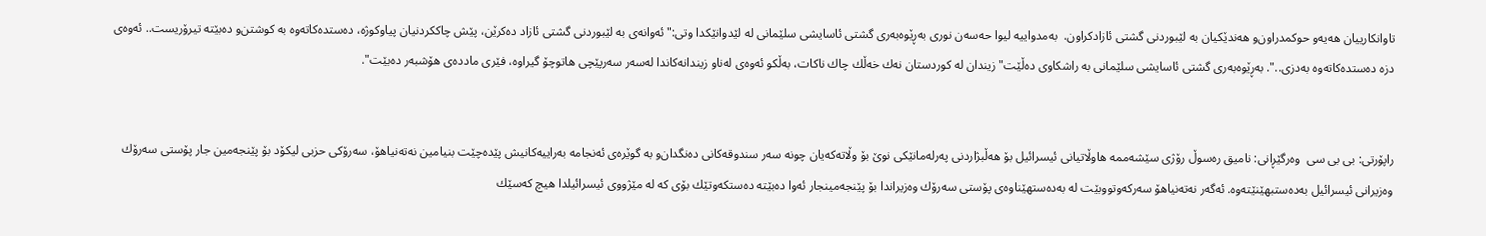تاوانكارییان هەیە‌و حوكمدراون‌و هەندێكیان بە لێبوردنی گشتی ئازادكراون.  بەمدواییە لیوا حەسەن نوری بەڕێوەبەری گشتی ئاسایشی سلێمانی لە لێدوانێكدا وتی:" ئەوانەی بە لێبوردنی گشتی ئازاد دەكرێن، پێش چاككردنیان پیاوكوژە، دەستدەكاتەوە بە كوشتن‌و دەبێتە تیرۆریست.. ئەوەی دزە دەستدەكاتەوە بەدزی..". بەڕێوەبەری گشتی ئاسایشی سلێمانی بە راشكاوی دەڵێت" زیندان لە كوردستان نەك خەڵك چاك ناكات، بەڵكو ئەوەی لەناو زیندانەكاندا لەسەر سەرپێچی هاتوچۆ گیراوە، فێری ماددەی هۆشبەر دەبێت".


راپۆرتی: بی بی سی  وەرگێڕانی: نامیق رەسوڵ رۆژی سێشەممە هاوڵاتیانی ئیسرائیل بۆ هەڵبژاردنی پەرلەمانێكی نوێ بۆ وڵاتەكەیان چونە سەر سندوقەكانی دەنگدان‌و بە گوێرەی ئەنجامە بەراییەكانیش پێدەچێت بنیامین نەتەنیاهۆ، سەرۆكی حزبی لیكۆد بۆ پێنجەمین جار پۆستی سەرۆك وەزیرانی ئیسرائیل بەدەستبهێنێتەوە. ئەگەر نەتەنیاهۆ سەركەوتووبێت لە بەدەستهێناوەی پۆستی سەرۆك وەزیراندا بۆ پێنجەمینجار ئەوا دەبێتە دەستكەوتێك بۆی كە لە مێژووی ئیسرائیلدا هیچ كەسێك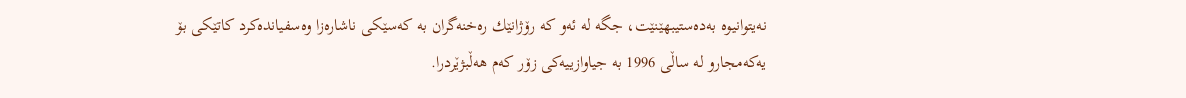نەیتوانیوە بەدەستیبهێنێت، جگە لە ئەو كە رۆژانێك رەخنەگران بە كەسێكی ناشارەزا وەسفیاندەكرد كاتێكی بۆ یەكەمجار‌و لە ساڵی 1996 بە جیاوازییەكی زۆر كەم هەڵبژێردرا.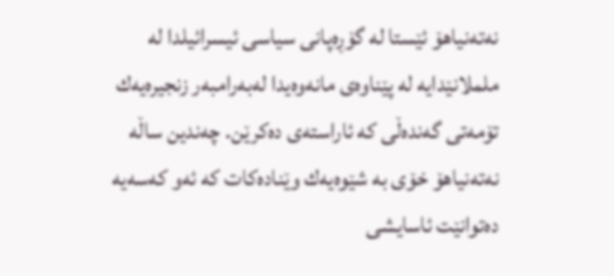نەتەنیاهۆ ئێستا لە گۆڕەپانی سیاسی ئیسرائیلدا لە ململانێدایە لە پێناوەی مانەوەیدا لەبەرامبەر زنجیرەیەك تۆمەتی گەندەڵی كە ئاراستەی دەكرێن. چەندین ساڵە نەتەنیاهۆ خۆی بە شێوەیەك وێنادەكات كە ئەو كەسەیە دەتوانێت ئاسایشی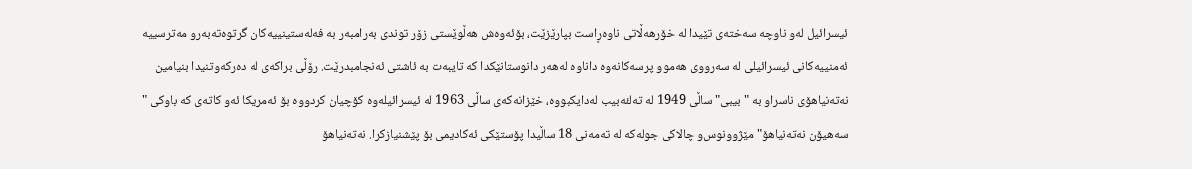ئیسرائیل لە‌و ناوچە سەختەی تێیدا لە خۆرهەڵاتی ناوەڕاست بپارێزێت، بۆئەوەش هەڵوێستی زۆر توندی بەرامبەر بە فەلەستینییەكان گرتوەتەبەرو مەترسییە ئەمنییەكانی ئیسرائیلی لە سەرووی هەموو پرسەكانەوە داناوە لەهەر دانوستانێكدا كە تایبەت بە ئاشتی ئەنجامبدرێت. رۆڵی براكەی لە دەركەوتنیدا بنیامین نەتەنیاهۆی ناسراو بە " بیبی" ساڵی 1949 لە تەلئەبیب لەدایكبووە، خێزانەكەی ساڵی 1963 لە ئیسرائیلەوە كۆچیان كردووە بۆ ئەمریكا ئەو كاتەی كە باوكی " سەهیۆن نەتەنیاهۆ" مێژوونوس‌و چالاكی جولەكە لە تەمەنی 18 ساڵیدا پۆستێكی ئەكادیمی بۆ پێشنیازكرا. نەتەنیاهۆ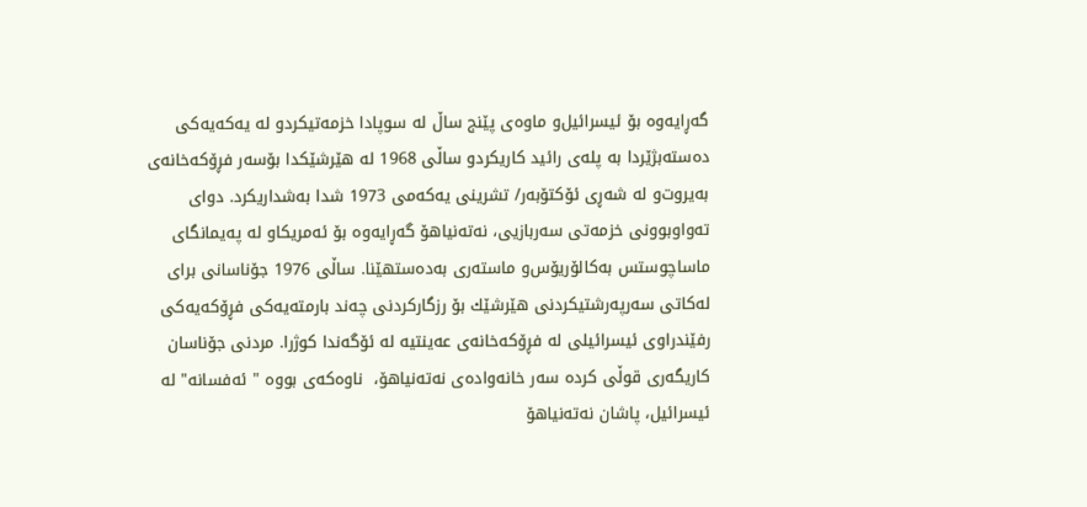گەڕایەوە بۆ ئیسرائیل‌و ماوەی پێنج ساڵ لە سوپادا خزمەتیكرد‌و لە یەكەیەكی دەستەبژێردا بە پلەی رائید كاریكرد‌و ساڵی 1968 لە هێرشێكدا بۆسەر فڕۆكەخانەی بەیروت‌و لە شەڕی ئۆكتۆبەر/ تشرینی یەكەمی 1973 شدا بەشداریكرد. دوای تەواوبوونی خزمەتی سەربازیی، نەتەنیاهۆ گەڕایەوە بۆ ئەمریكاو لە پەیمانگای ماساچوستس بەكالۆریۆس‌و ماستەری بەدەستهێنا. ساڵی 1976 جۆناسانی برای لەكاتی سەرپەرشتیكردنی هێرشێك بۆ رزگاركردنی چەند بارمتەیەكی فڕۆكەیەكی رفێندراوی ئیسرائیلی لە فڕۆكەخانەی عەینتیە لە ئۆگەندا كوژرا. مردنی جۆناسان كاریگەری قوڵی كردە سەر خانەوادەی نەتەنیاهۆ،  ناوەكەی بووە " ئەفسانە" لە ئیسرائیل، پاشان نەتەنیاهۆ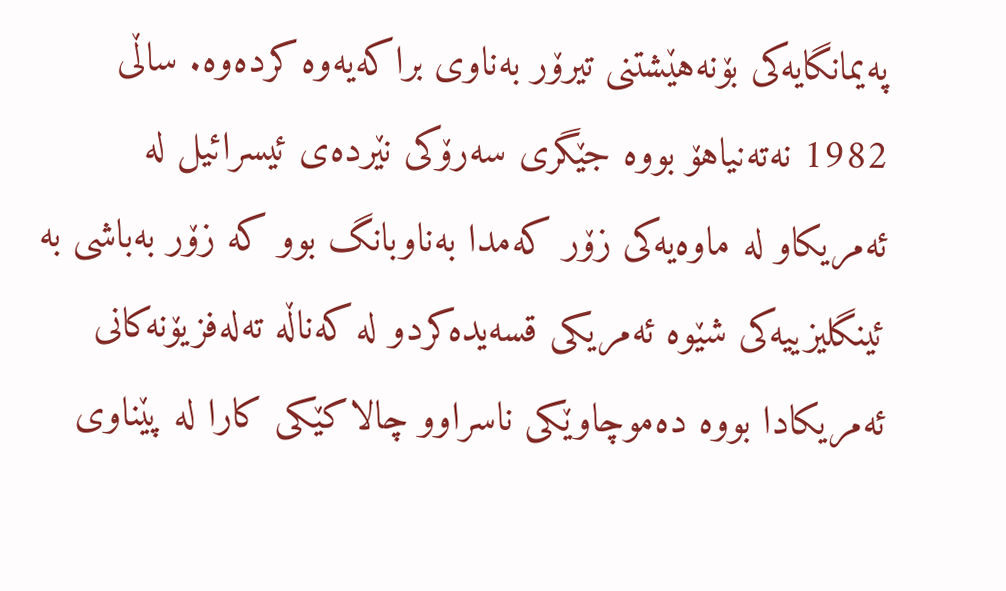پەیمانگایەكی بۆنەهێشتنی تیرۆر بەناوی براكەیەوە كردەوە. ساڵی 1982 نەتەنیاهۆ بووە جێگری سەرۆكی نێردەی ئیسرائیل لە ئەمریكا‌و لە ماوەیەكی زۆر كەمدا بەناوبانگ بوو كە زۆر بەباشی بە ئینگلیزییەكی شێوە ئەمریكی قسەیدەكرد‌و لە كەناڵە تەلەفزیۆنەكانی ئەمریكادا بووە دەموچاوێكی ناسراو‌و چالاكێكی كارا لە پێناوی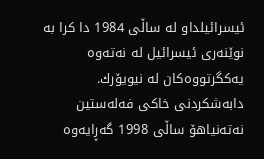ئیسرائیلداو لە ساڵی 1984 دا كرا بە نوێنەری ئیسرائیل لە نەتەوە یەكگرتووەكان لە نیویۆرك. دابەشكردنی خاكی فەلەستین نەتەنیاهۆ ساڵی 1998 گەڕایەوە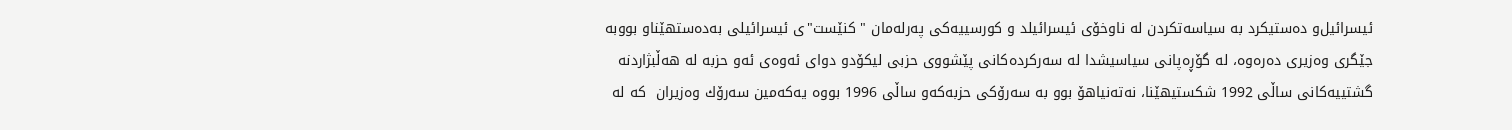ئیسرائیل‌و دەستیكرد بە سیاسەتكردن لە ناوخۆی ئیسرائیلد و كورسییەكی پەرلەمان " كنێست"ی ئیسرائیلی بەدەستهێنا‌و بووبە جێگری وەزیری دەرەوە، لە گۆڕەپانی سیاسیشدا لە سەركردەكانی پێشووی حزبی لیكۆد‌و دوای ئەوەی ئەو حزبە لە هەڵبژاردنە گشتییەكانی ساڵی 1992 شكستیهێنا، نەتەنیاهۆ بوو بە سەرۆكی حزبەكە‌و ساڵی 1996 بووە یەكەمین سەرۆك وەزیران  كە لە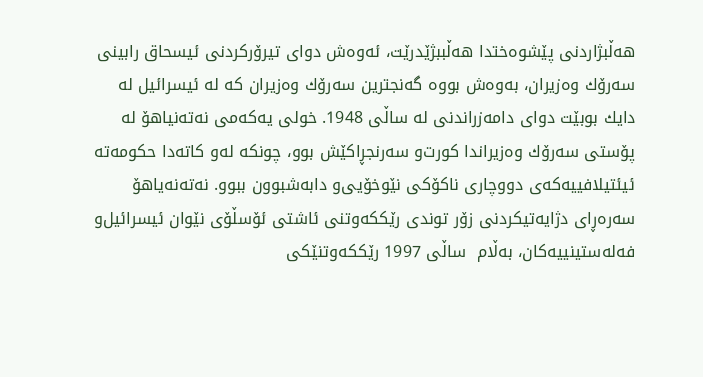هەڵبژاردنی پێشوەختدا هەڵببژێدرێت، ئەوەش دوای تیرۆركردنی ئیسحاق رابینی سەرۆك وەزیران، بەوەش بووە گەنجترین سەرۆك وەزیران كە لە ئیسرائیل لە دایك بوبێت دوای دامەزراندنی لە ساڵی 1948. خولی یەكەمی نەتەنیاهۆ لە پۆستی سەرۆك وەزیراندا كورت‌و سەرنجڕاكێش بوو، چونكە لەو كاتەدا حكومەتە ئیئتیلافییەكەی دووچاری ناكۆكی نێوخۆیی‌و دابەشبوون ببوو. نەتەنەیاهۆ سەرەڕای دژایەتیكردنی زۆر توندی رێككەوتنی ئاشتی ئۆسڵۆی نێوان ئیسرائیل‌و فەلەستینییەكان، بەڵام  ساڵی 1997 رێككەوتنێكی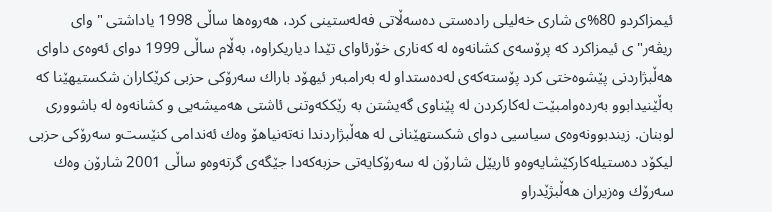ئیمزاكرد‌و 80%ی شاری خەلیلی رادەستی دەسەڵاتی فەلەستینی كرد، هەروەها ساڵی 1998 یاداشتی " وای ریڤەر"ی ئیمزاكرد كە پرۆسەی كشانەوە لە كەناری خۆرئاوای تێدا دیاریكراوە، بەڵام ساڵی 1999 دوای ئەوەی داوای هەڵبژاردنی پێشوەختی كرد پۆستەكەی لەدەستدا‌و لە بەرامبەر ئیهۆد باراك سەرۆكی حزبی كرێكاران شكستیهێنا كە بەڵێنیدابوو بەردەوامبێت لەكاركردن لە پێناوی گەیشتن بە رێككەوتنی ئاشتی هەمیشەیی و كشانەوە لە باشووری لوبنان. زیندبوونەوەی سیاسیی دوای شكستهێنانی لە هەڵبژاردندا نەتەنیاهۆ وەك ئەندامی كنێست‌و سەرۆكی حزبی لیكۆد دەستیلەكاركێشایەوەو ئاریێل شارۆن لە سەرۆكایەتی حزبەكەدا جێگەی گرتەوە‌و ساڵی 2001 شارۆن وەك سەرۆك وەزیران هەڵبژێدراو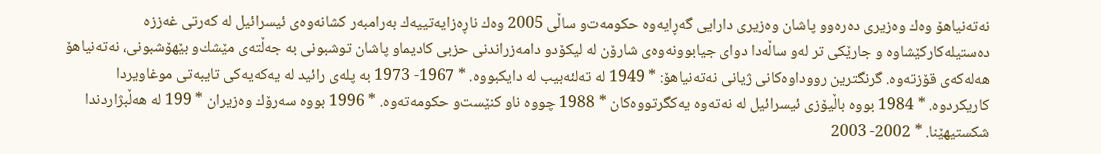نەتەنیاهۆ وەك وەزیری دەرەو‌و پاشان وەزیری دارایی گەڕایەوە حكومەت‌و ساڵی 2005 وەك ناڕەزایەتییەك بەرامبەر كشانەوەی ئیسرائیل لە كەرتی غەززە دەستیلەكاركێشاوە و جارێكی تر لەو ساڵەدا دوای جیابوونەوەی شارۆن لە لیكۆد‌و دامەزراندنی حزبی كادیماو پاشان توشبونی بە جەڵتەی مێشك‌و بێهۆشبونی، نەتەنیاهۆ هەلەكەی قۆزتەوە. گرنگترین رووداوەكانی ژیانی نەتەنیاهۆ: * 1949 لە تەلئەبیب لە دایكبووە. * 1967- 1973 بە پلەی رائید لە یەكەیەكی تایبەتی موغاویردا كاریكردوە. * 1984 بووە باڵیۆزی ئیسرائیل لە نەتەوە یەكگرتووەكان * 1988 چووە ناو كنێست‌و حكومەتەوە. * 1996 بووە سەرۆك وەزیران * 199 لە هەڵبژاردندا شكستیهێنا. * 2002- 2003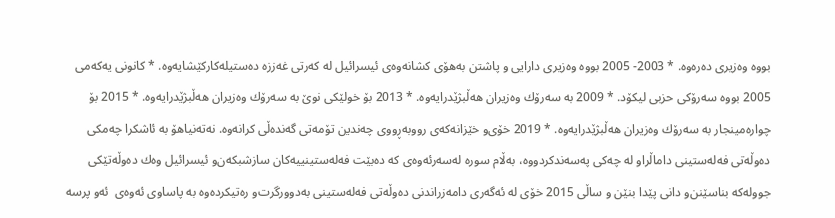بووە وەزیری دەرەوە. * 2003- 2005 بووە وەزیری دارایی و پاشتن بەهۆی كشانەوەی ئیسرائیل لە كەرتی غەززە دەستیلەكاركێشایەوە. * كانونی یەكەمی 2005 بووە سەرۆكی حزبی لیكۆد. * 2009 بە سەرۆك وەزیران هەڵبژێدرایەوە. * 2013 بۆ خولێكی نوێ‌ بە سەرۆك وەزیران هەڵبژێدرایەوە. * 2015 بۆ چوارەمینجار بە سەرۆك وەزیران هەڵبژێدرایەوە. * 2019 خۆی‌و خێزانەكەی رووبەڕووی چەندین تۆمەتی گەندەڵی كرانەوە. نەتەنیاهۆ بە ئاشكرا چەمكی دەوڵەتی فەلەستینی داماڵرا‌و لە چەكی پەسەندكردووە، بەڵام سورە لەسەرئەوەی كە دەبێت فەلەستینییەكان سازشبكەن‌و ئیسرائیل وەك دەوڵەتێكی جوولەكە بناسێنن‌و دانی پێدا بنێن و ساڵی 2015 خۆی لە ئەگەری دامەزراندنی دەوڵەتی فەلەستینی بەدوورگرت‌و رەتیكردەوە بە پاساوی ئەوەی  ئەو پرسە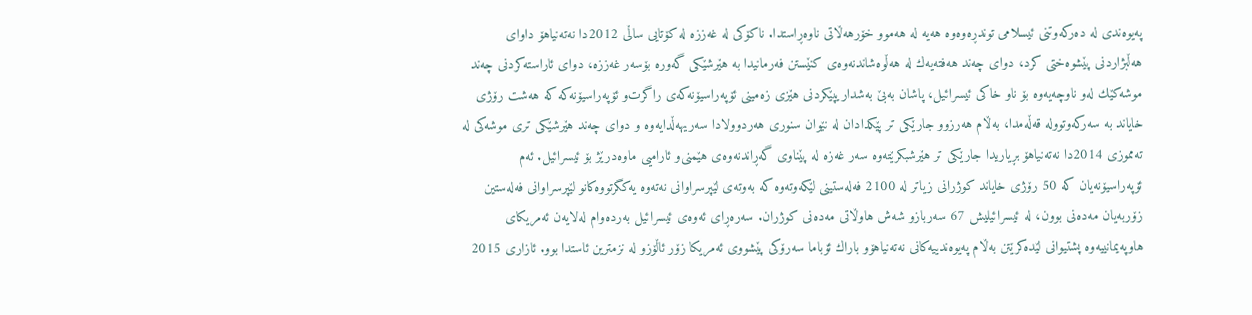پەیوەندی لە دەركەوتنی ئیسلامی توندڕەوەوە هەیە لە هەموو خۆرهەڵاتی ناوەڕاستدا. ناكۆكی لە غەززە لە كۆتایی ساڵی 2012دا نەتەنیاهۆ داوای هەڵبژاردنی پێشوەختی كرد، دوای چەند هەفتەیەك لە هەڵوەشاندنەوەی كنێستن فەرمانیدا بە هێرشێكی گەورە بۆسەر غەززە، دوای ئاراستەكردنی چەند موشەكێك لەو ناوچەیەوە بۆ ناو خاكی ئیسرائیل، پاشان بەبێ‌ بەشداریپێكردنی هێزی زەمینی ئۆپەراسیۆنەكەی راگرت‌و ئۆپەراسیۆنەكە كە هەشت رۆژی خایاند بە سەركەوتوولە قەڵەمدا، بەڵام هەرزوو جارێكی تر پێكدادان لە نێوان سنوری هەردوولادا سەریهەڵدایەوە و دوای چەند هێرشێكی تری موشەكی لە تەمموزی 2014دا نەتەنیاهۆ بڕیاریدا جارێكی تر هێرشبكرێتەوە سەر غەزە لە پێناوی گەڕاندنەوەی هێمنی‌و ئارامیی ماوەدرێژ بۆ ئیسرائیل. ئەم ئۆپەراسیۆنەیان كە 50 رۆژی خایاند كوژرانی زیاتر لە 2100 فەلەستینی لێكەوتەوە كە بەوتەی لێپرسراوانی نەتەوە یەكگرتووەكانو لێپرسراوانی فەلەستین زۆربەیان مەدەنی بوون، لە ئیسرائیلیش 67 سەرباز‌و شەش هاوڵاتی مەدەنی كوژران. سەرەڕای ئەوەی ئیسرائیل بەردەوام لەلایەن ئەمریكای هاوپەیمانییەوە پشتیوانی لێدەكرێتن بەڵام پەیوەندییەكانی نەتەنیاهۆ‌و باراك ئۆباما سەرۆكی پێشووی ئەمریكا زۆر ئاڵۆز‌و لە نزمترین ئاستدا بوو. ئازاری 2015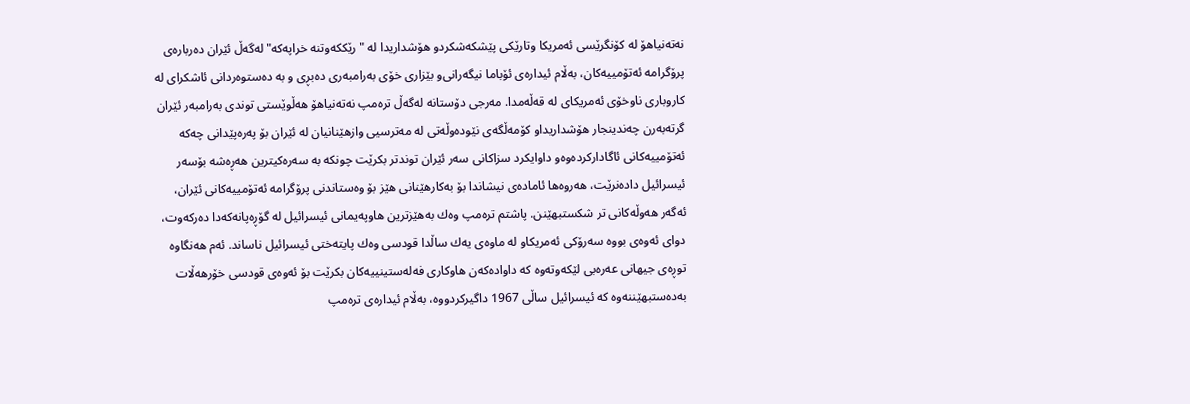نەتەنیاهۆ لە كۆنگرێسی ئەمریكا وتارێكی پێشكەشكرد‌و هۆشداریدا لە " رێككەوتنە خراپەكە" لەگەڵ ئێران دەربارەی پرۆگرامە ئەتۆمییەكان، بەڵام ئیدارەی ئۆباما نیگەرانی‌و بێزاری خۆی بەرامبەری دەبڕی و بە دەستوەردانی ئاشكرای لە كاروباری ناوخۆی ئەمریكای لە قەڵەمدا. مەرجی دۆستانە لەگەڵ ترەمپ نەتەنیاهۆ هەڵوێستی توندی بەرامبەر ئێران گرتەبەرن چەندینجار هۆشداریدا‌و كۆمەڵگەی نێودەوڵەتی لە مەترسیی وازهێنانیان لە ئێران بۆ پەرەپێدانی چەكە ئەتۆمییەكانی ئاگاداركردەوەو داوایكرد سزاكانی سەر ئێران توندتر بكرێت چونكە بە سەرەكیترین هەڕەشە بۆسەر ئیسرائیل دادەنرێت، هەروەها ئامادەی نیشاندا بۆ بەكارهێنانی هێز بۆ وەستاندنی پرۆگرامە ئەتۆمییەكانی ئێران، ئەگەر هەوڵەكانی تر شكستبهێنن. پاشتم ترەمپ وەك بەهێزترین هاوپەیمانی ئیسرائیل لە گۆڕەپانەكەدا دەركەوت، دوای ئەوەی بووە سەرۆكی ئەمریكاو لە ماوەی یەك ساڵدا قودسی وەك پایتەختی ئیسرائیل ناساند. ئەم هەنگاوە توڕەی جیهانی عەرەبی لێكەوتەوە كە داوادەكەن هاوكاری فەلەستینییەكان بكرێت بۆ ئەوەی قودسی خۆرهەڵات بەدەستبهێننەوە كە ئیسرائیل ساڵی 1967 داگیركردووە، بەڵام ئیدارەی ترەمپ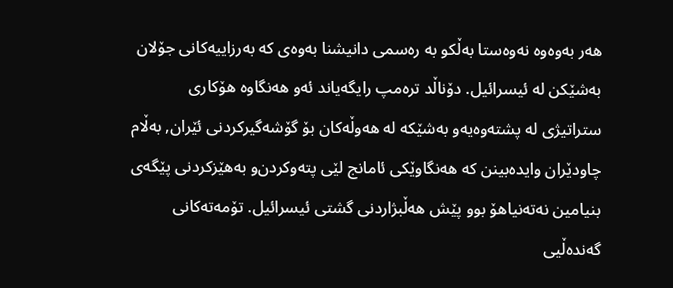هەر بەوەوە نەوەستا بەڵكو بە رەسمی دانیشنا بەوەی كە بەرزاییەكانی جۆلان بەشێكن لە ئیسرائیل. دۆناڵد ترەمپ رایگەیاند ئەو هەنگاوە هۆكاری ستراتیژی لە پشتەوەیە‌و بەشێكە لە هەوڵەكان بۆ گۆشەگیركردنی ئێران, بەڵام چاودێران وایدەبینن كە هەنگاوێكی ئامانج لێی پتەوكردن‌و بەهێزكردنی پێگەی بنیامین نەتەنیاهۆ بوو پێش هەڵبژاردنی گشتی ئیسرائیل. تۆمەتەكانی گەندەڵیی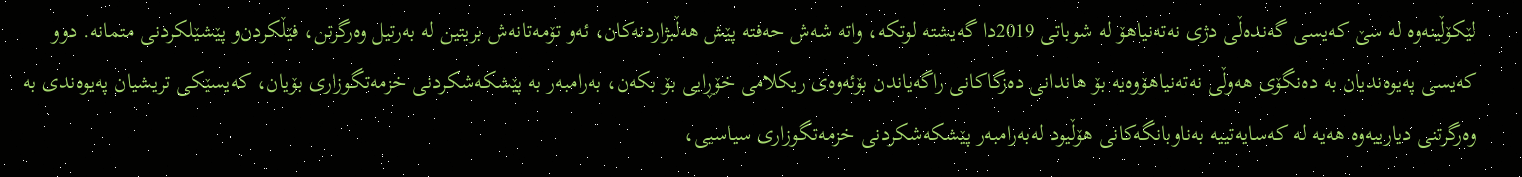لێكۆڵینەوە لە سێ‌ كەیسی گەندەڵی دژی نەتەنیاهۆ لە شوباتی 2019دا گەیشتە لوتكە، واتە شەش حەفتە پێش هەڵبژاردنەكان، ئەو تۆمەتانەش بریتین لە بەرتیل وەرگرتن، فێڵكردن‌و پێشێلكردنی متمانە. دوو كەیسی پەیوەندیان بە دەنگۆی هەوڵی نەتەنیاهۆوەیە بۆ هاندانی دەزگاكانی راگەیاندن بۆئەوەی ریكلامی خۆڕایی بۆ بكەن، بەرامبەر بە پێشكەشكردنی خزمەتگوزاری بۆیان، كەیسێكی تریشیان پەیوەندی بە وەرگرتنی دیارییەوە هەیە لە كەسایەتییە بەناوبانگەكانی هۆڵیود لەبەرامبەر پێشكەشكردنی خزمەتگوزاری سیاسیی،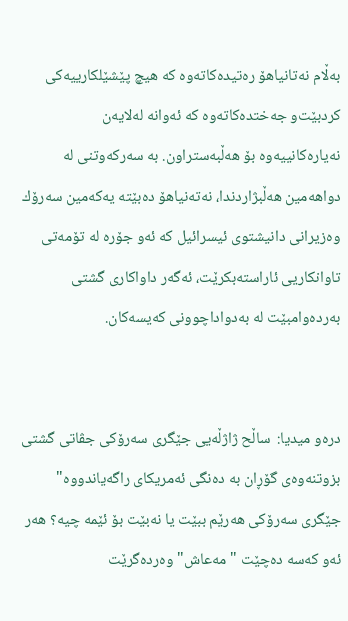بەڵام نەتانیاهۆ رەتیدەكاتەوە كە هیچ پێشێلكارییەكی كردبێت‌و جەختدەكاتەوە كە ئەوانە لەلایەن نەیارەكانییەوە بۆ هەڵبەستراون. بە سەركەوتنی لە دواهەمین هەڵبژاردندا، نەتەنیاهۆ دەبێتە یەكەمین سەرۆك وەزیرانی دانیشتوی ئیسرائیل كە ئەو جۆرە لە تۆمەتی تاوانكاریی ئاراستەبكرێت، ئەگەر داواكاری گشتی بەردەوامبێت لە بەدواداچوونی كەیسەكان.


درەو میدیا:  ساڵح ژاژڵەیی جێگری سەرۆكی جڤاتی گشتی بزوتنەوەی گۆڕان بە دەنگی ئەمریكای راگەیاندووە"   جێگری سەرۆكی هەرێم ببێت یا نەبێت بۆ ئێمە چیە؟ هەر ئەو كەسە دەچێت "مەعاش" وەردەگرێت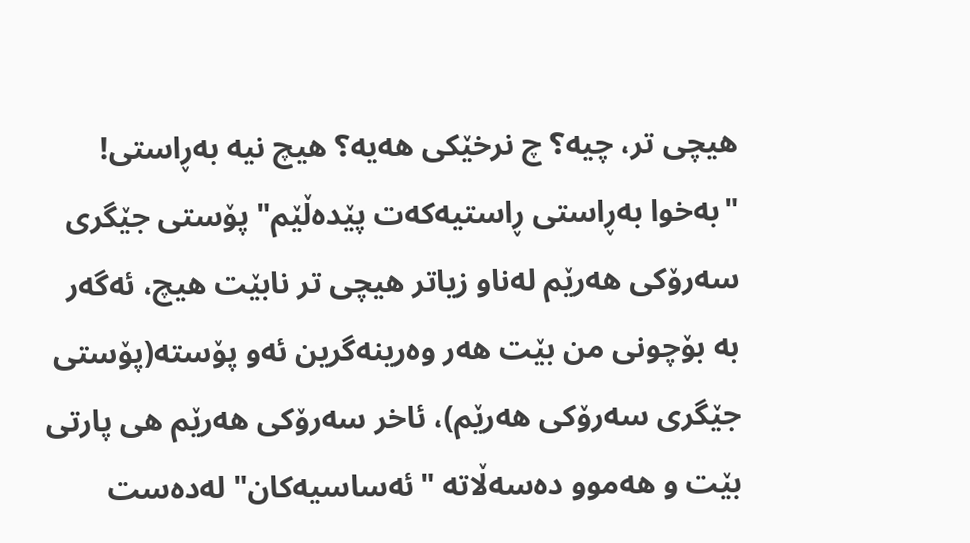هیچی تر، چیە؟ چ نرخێكی هەیە؟ هیچ نیە بەڕاستی! "بەخوا بەڕاستی ڕاستیەكەت پێدەڵێم" پۆستی جێگری سەرۆكی هەرێم لەناو زیاتر هیچی تر نابێت هیچ، ئەگەر بە بۆچونی من بێت هەر وەرینەگرین ئەو پۆستە(پۆستی جێگری سەرۆكی هەرێم)، ئاخر سەرۆكی هەرێم هی پارتی بێت و هەموو دەسەڵاتە "ئەساسیەكان" لەدەست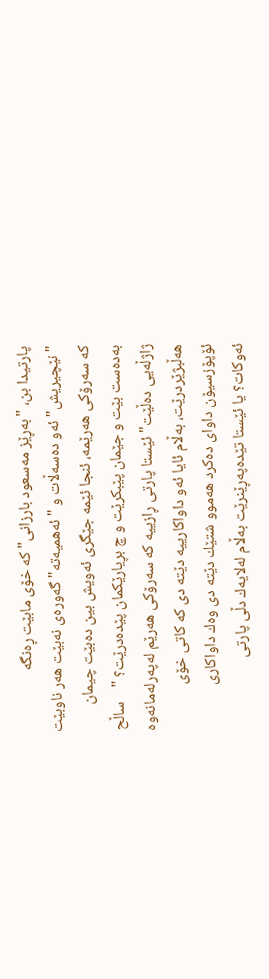پارتیدا بن، "بەڕێز مەسعود بارزانی" كە خۆی مابێت ڕەنگە "نێچیریش" ئەو دەسەڵات و "ئەهمیەتە" گەورەی نەبێت هەر ناوبێت كە سەرۆكی هەرێمە، ئنجا ئێمە جێگری ئەویش بین دەبێت چیمان بەدەست بێت و جێمان پێبكرێت و چ بڕیارێكمان پێدەدرێت؟ "    ساڵح ژاژڵەیی دەڵێت" ئێستا پارتی ڕازییە كە سەرۆكی هەرێم لەپەرلەمانەوە هەڵبژێردرێت، بەڵام ئایا ئەو داواكارییە دێتە دی كە كاتی خۆی ئۆپۆزسیۆن داوای دەكرد هەموو شتێك دێتە دی وەك داواكاری ئەوكات؟ یا ئێستا تێدەپەڕێنرێت بەڵام لەلایەك دڵی پارتی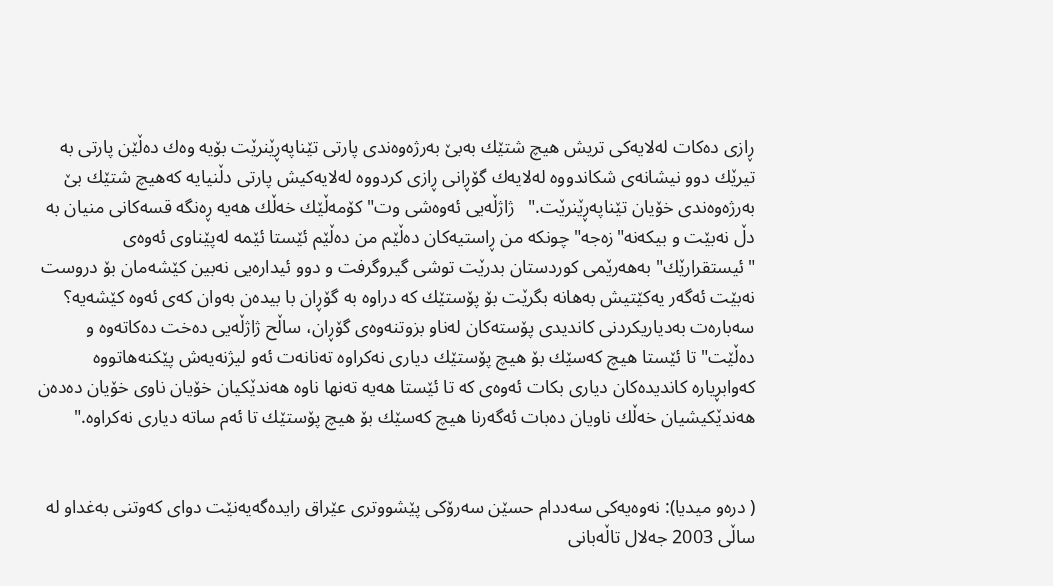ڕازی دەكات لەلایەكی تریش هیچ شتێك بەبێ بەرژەوەندی پارتی تێناپەڕێنرێت بۆیە وەك دەڵێن پارتی بە تیرێك دوو نیشانەی شكاندووە لەلایەك گۆڕانی ڕازی كردووە لەلایەكیش پارتی دڵنیایە كەهیچ شتێك بێ بەرژەوەندی خۆیان تێناپەڕێنرێت."   ژاژڵەیی ئەوەشی وت" كۆمەڵێك خەڵك هەیە ڕەنگە قسەكانی منیان بە دڵ نەبێت و بیكەنە"زەجە" چونكە من ڕاستیەكان دەڵێم من دەڵێم ئێستا ئێمە لەپێناوی ئەوەی "ئیستقرارێك" بەهەرێمی كوردستان بدرێت توشی گیروگرفت و دوو ئیدارەیی نەبین كێشەمان بۆ دروست نەبێت ئەگەر یەكێتیش بەهانە بگرێت بۆ پۆستێك كە دراوە بە گۆڕان با بیدەن بەوان كەی ئەوە كێشەیە؟     سەبارەت بەدیاریكردنی كاندیدی پۆستەكان لەناو بزوتنەوەی گۆڕان، ساڵح ژاژڵەیی دەخت دەكاتەوە و دەڵێت" تا ئێستا هیچ كەسێك بۆ هیچ پۆستێك دیاری نەكراوە تەنانەت ئەو لیژنەیەش پێكنەهاتووە كەوابڕیارە كاندیدەكان دیاری بكات ئەوەی كە تا ئێستا هەیە تەنها ناوە هەندێكیان خۆیان ناوی خۆیان دەدەن هەندێكیشیان خەڵك ناویان دەبات ئەگەرنا هیچ كەسێك بۆ هیچ پۆستێك تا ئەم ساتە دیاری نەكراوە."


( درەو میدیا): نەوەیەكی سەددام حسێن سەرۆكی پێشووتری عێراق رایدەگەیەنێت دوای كەوتنی بەغدا‌و لە ساڵی 2003 جەلال تاڵەبانی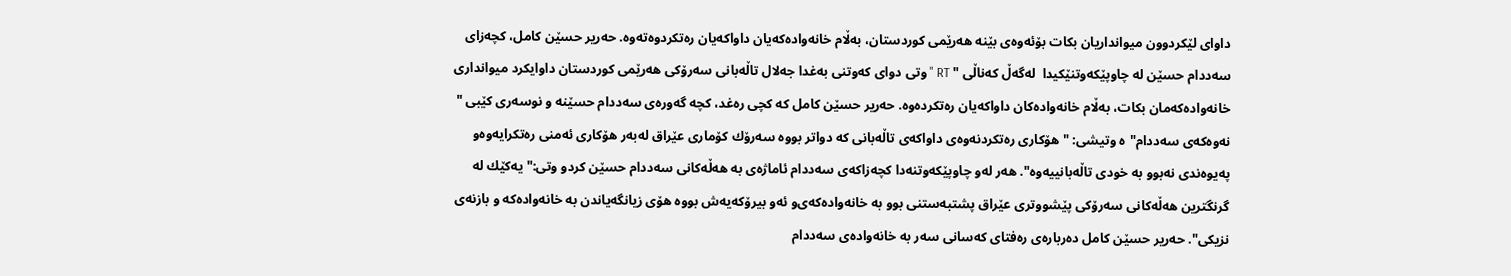داوای لێكردوون میوانداریان بكات بۆئەوەی بێنە هەرێمی كوردستان، بەڵام خانەوادەكەیان داواكەیان رەتكردوەتەوە. حەریر حسێن كامل، كچەزای سەددام حسێن لە چاوپێكەوتنێكیدا  لەگەڵ كەناڵی " RT " وتی دوای كەوتنی بەغدا جەلال تاڵەبانی سەرۆكی هەرێمی كوردستان داوایكرد میوانداری خانەوادەكەمان بكات، بەڵام خانەوادەكان داواكەیان رەتكردەوە. حەریر حسێن كامل كە كچی رەغد، كچە گەورەی سەددام حسێنە و نوسەری كێبی " نەوەكەی سەددام"ە وتیشی: " هۆكاری رەتكردنەوەی داواكەی تاڵەبانی كە دواتر بووە سەرۆك كۆماری عێراق لەبەر هۆكاری ئەمنی رەتكرایەوە‌و پەیوەندی نەبوو بە خودی تاڵەبانییەوە". هەر لەو چاوپێكەوتنەدا كچەزاكەی سەددام ئاماژەی بە هەڵەكانی سەددام حسێن كرد‌و وتی:" یەكێك لە گرنگترین هەڵەكانی سەرۆكی پێشووتری عێراق پشتبەستنی بوو بە خانەوادەكەی‌و ئەو بیرۆكەیەش بووە هۆی زیانگەیاندن بە خانەوادەكە و بازنەی نزیكی". حەریر حسێن كامل دەربارەی رەفتای كەسانی سەر بە خانەوادەی سەددام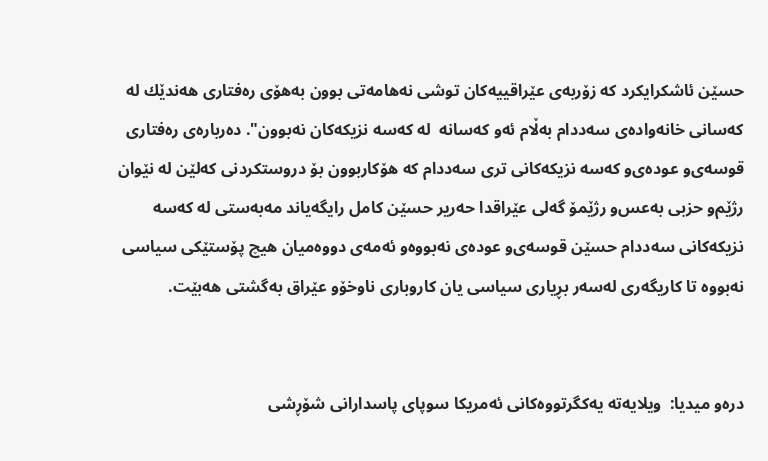حسێن ئاشكرایكرد كە زۆربەی عێراقییەكان توشی نەهامەتی بوون بەهۆی رەفتاری هەندێك لە كەسانی خانەوادەی سەددام بەڵام ئەو كەسانە  لە كەسە نزیكەكان نەبوون". دەربارەی رەفتاری قوسەی‌و عودەی‌و كەسە نزیكەكانی تری سەددام كە هۆكاربوون بۆ دروستكردنی كەلێن لە نێوان رژێم‌و حزبی بەعس‌و رژێمۆ گەلی عێراقدا حەریر حسێن كامل رایگەیاند مەبەستی لە كەسە نزیكەكانی سەددام حسێن قوسەی‌و عودەی نەبووە‌و ئەمەی دووەمیان هیچ پۆستێكی سیاسی نەبووە تا كاریگەری لەسەر بڕیاری سیاسی یان كاروباری ناوخۆو عێراق بەگشتی هەبێت.


درەو میدیا:  ویلایەتە یەكگرتووەكانی ئەمریكا سوپای پاسدارانی شۆڕشی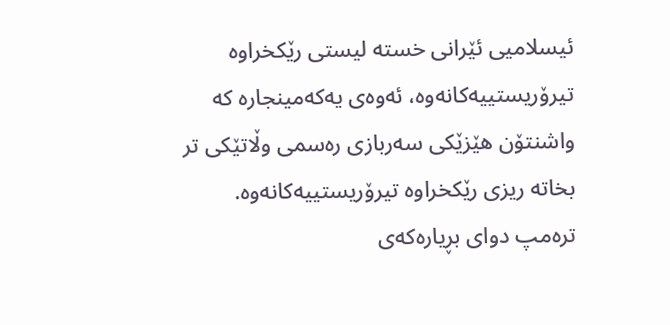ئیسلامیی ئێرانی خستە لیستی رێكخراوە تیرۆریستییەكانەوە، ئەوەی یەكەمینجارە كە واشنتۆن هێزێكی سەربازی رەسمی وڵاتێكی تر بخاتە ریزی رێكخراوە تیرۆریستییەكانەوە. ترەمپ دوای بڕیارەكەی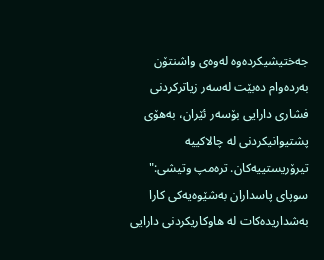جەختیشیكردەوە لەوەی واشنتۆن بەردەوام دەبێت لەسەر زیاتركردنی فشاری دارایی بۆسەر ئێران، بەهۆی پشتیوانیكردنی لە چالاكییە تیرۆریستییەكان. ترەمپ وتیشی:" سوپای پاسداران بەشێوەیەكی كارا بەشداریدەكات لە هاوكاریكردنی دارایی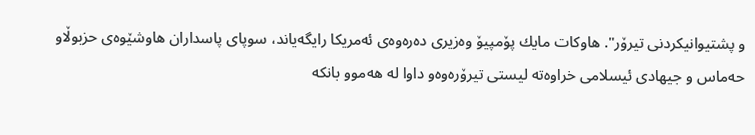و پشتیوانیكردنی تیرۆر". هاوكات مایك پۆمپیۆ وەزیری دەرەوەی ئەمریكا رایگەیاند، سوپای پاسداران هاوشێوەی حزبوڵا‌و حەماس و جیهادی ئیسلامی خراوەتە لیستی تیرۆرەوەو داوا لە هەموو بانكە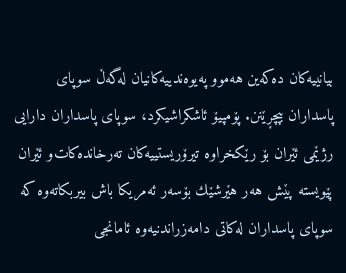بیانییەكان دەكەین هەموو پەیوەندییەكانیان لەگەڵ سوپای پاسداران بپچڕێنن. پۆمپیۆ ئاشكراشیكرد، سوپای پاسداران دارایی رژێمی ئێران بۆ رێكخراوە تیرۆریستییەكان تەرخاندەكات‌و ئێران پێویستە پێش هەر هێرشێك بۆسەر ئەمریكا باش بیربكاتەوە كە سوپای پاسداران لەكاتی دامەزراندنیەوە ئامانجی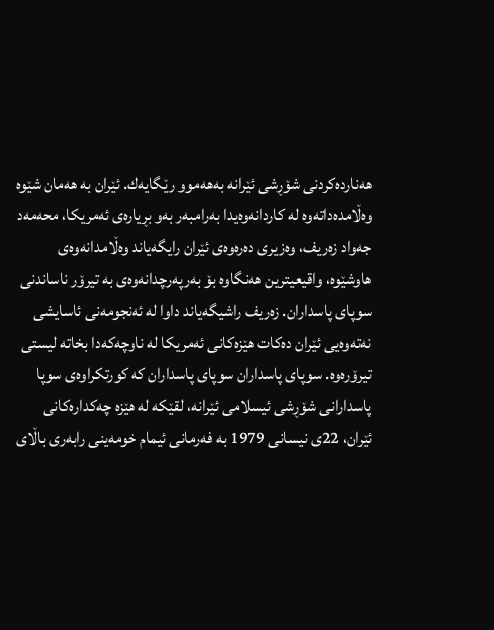هەناردەكردنی شۆڕشی ئێرانە بەهەموو رێگایەك. ئێران بە هەمان شێوە وەڵامدەداتەوە لە كاردانەوەیدا بەرامبەر بەو بڕیارەی ئەمریكا، محەمەد جەواد زەریف، وەزیری دەرەوەی ئێران رایگەیاند وەڵامدانەوەی هاوشێوە، واقیعیترین هەنگاوە بۆ بەرپەرچدانەوەی بە تیرۆر ناساندنی سوپای پاسداران. زەریف راشیگەیاند داوا لە ئەنجومەنی ئاسایشی نەتەوەیی ئێران دەكات هێزەكانی ئەمریكا لە ناوچەكەدا بخاتە لیستی تیرۆرەوە. سوپای پاسداران سوپای پاسداران كە كورتكراوەی سوپا پاسدارانی شۆڕشی ئیسلامی ئێرانە، لقێكە لە هێزە چەكدارەكانی ئێران، 22ی نیسانی 1979 بە فەرمانی ئیمام خومەینی رابەری باڵای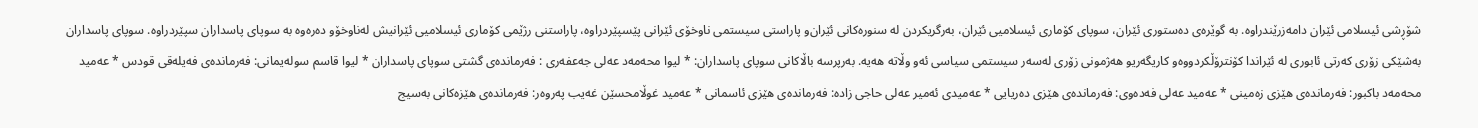شۆڕشی ئیسلامی ئێران دامەزرێندراوە. بە گوێرەی دەستوری ئێران، سوپای كۆماری ئیسلامیی ئێران، بەرگریكردن لە سنورەكانی ئێران‌و پاراستی سیستمی ناوخۆی ئێرانی پێسپێردراوە، پاراستنی رژێمی كۆماری ئیسلامیی ئێرانیش لەناوخۆ‌و دەرەوە بە سوپای پاسداران سپێردراوە. سوپای پاسداران بەشێكی زۆری كەرتی ئابوری لە ئێراندا كۆنترۆڵكردووە‌و كاریگەریو هەژمونی زۆری لەسەر سیستمی سیاسی ئەو وڵاتە هەیە. بەرپرسە باڵاكانی سوپای پاسداران: * لیوا محەمەد عەلی جەعفەری : فەرماندەی گشتی سوپای پاسداران * لیوا قاسم سولەیمانی: فەرماندەی فەیلەقی قودس * عەمید محەمەد باكبور: فەرماندەی هێزی زەمینی * عەمید عەلی فەدەوی: فەرماندەی هێزی دەریایی * عەمیدی ئەمیر عەلی حاجی زادە: فەرماندەی هێزی ئاسمانی * عەمید غوڵامحسێن غەیب پەروەر: فەرماندەی هێزەكانی بەسیج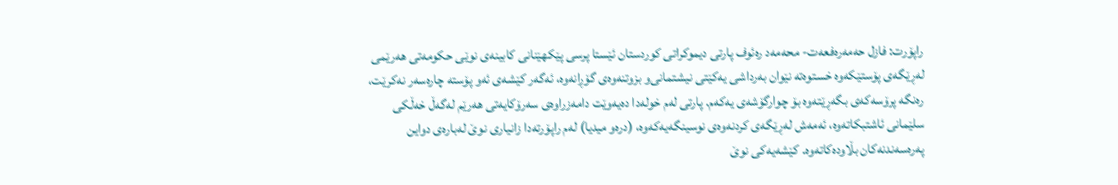راپۆرت: فازل حەمەرەفعەت- محەمەد رەئوف پارتی دیموكراتی كوردستان ئێستا پرسی پێكهێنانی كابینەی نوێی حكومەتی هەرێمی لەڕێگەی پۆستێكەوە خستوەتە نێوان بەرداشی یەكێتی نیشتمانی‌و بزوتنەوەی گۆڕانەوە، ئەگەر كێشەی ئەو پۆستە چارەسەر نەكرێت، رەنگە پرۆسەكەی بگەڕێتەوە بۆ چوارگۆشەی یەكەم. پارتی لەم خولەدا دەیەوێت دامەزراوەی سەرۆكایەتی هەرێم لەگەڵ خەڵكی سلێمانی ئاشتبكاتەوە، ئەمەش لەڕێگەی كردنەوەی نوسینگەیەكەوە، (درەو میدیا) لەم راپۆرتەدا زانیاری نوێ لەبارەی دواین پەرەسەندنەكان بڵاودەكاتەوە. كێشەیەكی نوێ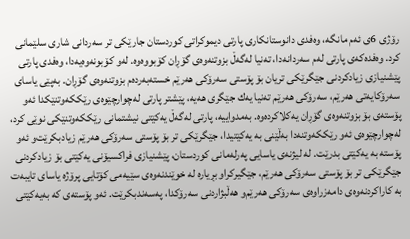رۆژی 6ی ئەم مانگە، وەفدی دانوستانكاری پارتی دیموكراتی كوردستان جارێكی تر سەردانی شاری سلێمانی كرد. وەفدەكەی پارتی لەم سەردانەدا، تەنیا لەگەڵ بزوتنەوەی گۆڕان كۆبووەوە. لەو كۆبونەوەیەدا، وەفدی پارتی پێشنیازی زیادكردنی جێگرێكی تریان بۆ پۆستی سەرۆكی هەرێم خستەبەردەم بزوتنەوەی گۆڕان. بەپێی یاسای سەرۆكایەتی هەرێم، سەرۆكی هەرێم تەنیا یەك جێگری هەیە، پێشتر پارتی لەچوارچێوەی رێككەوتنێكدا ئەو پۆستەی بۆ بزوتنەوەی گۆڕان یەكلاكردەوە. بەمدواییە، پارتی لەگەڵ یەكێتی نیشتمانی رێككەوتنێكی نوێی كرد، لەچوارچێوەی ئەو رێككەوتنەدا بەڵێنی بە یەكێتیدا، جێگرێكی تر بۆ پۆستی سەرۆكی هەرێم زیادبكرێت‌و ئەو پۆستە بە یەكێتی بدرێت. لە لیژنەی یاسایی پەرلەمانی كوردستان، پێشنیازی فراكسیۆنی یەكێتی بۆ زیادكردنی جێگرێكی تر بۆ پۆستی سەرۆكی هەرێم، جێگیركرا‌و بڕیارە لە خوێندنەوەی سێیەمی كۆتایی پرۆژە یاسای تایبەت بە كاراكردنەوەی دامەزراوەی سەرۆكی هەرێم‌و هەڵبژاردنی سەرۆكدا، پەسەندبكرێت. ئەو پۆستەی كە بەیەكێتی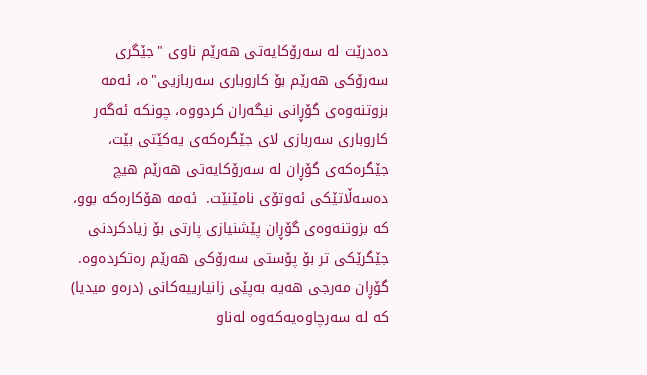دەدرێت لە سەرۆكایەتی هەرێم ناوی "جێگری سەرۆكی هەرێم بۆ كاروباری سەربازیی"ە، ئەمە بزوتنەوەی گۆڕانی نیگەران كردووە، چونكە ئەگەر كاروباری سەربازی لای جێگرەكەی یەكێتی بێت، جێگرەكەی گۆڕان لە سەرۆكایەتی هەرێم هیچ دەسەڵاتێكی ئەوتۆی نامێنێت.  ئەمە هۆكارەكە بوو، كە بزوتنەوەی گۆڕان پێشنیازی پارتی بۆ زیادكردنی جێگرێكی تر بۆ پۆستی سەرۆكی هەرێم رەتكردەوە. گۆڕان مەرجی هەیە بەپێی زانیارییەكانی (درەو میدیا) كە لە سەرچاوەیەكەوە لەناو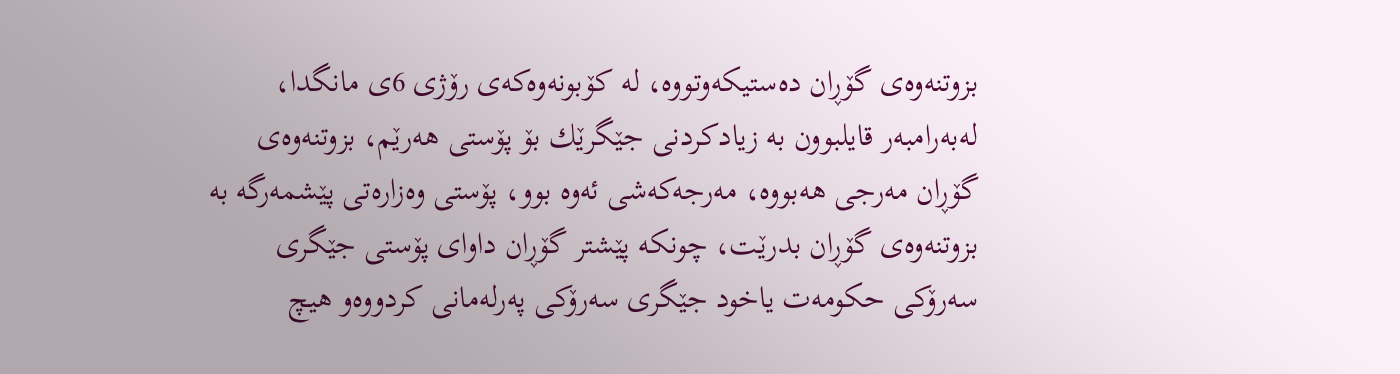بزوتنەوەی گۆڕان دەستیكەوتووە، لە كۆبونەوەكەی رۆژی 6ی مانگدا، لەبەرامبەر قایلبوون بە زیادكردنی جێگرێك بۆ پۆستی هەرێم، بزوتنەوەی گۆڕان مەرجی هەبووە، مەرجەكەشی ئەوە بوو، پۆستی وەزارەتی پێشمەرگە بە بزوتنەوەی گۆڕان بدرێت، چونكە پێشتر گۆڕان داوای پۆستی جێگری سەرۆكی حكومەت یاخود جێگری سەرۆكی پەرلەمانی كردووە‌و هیچ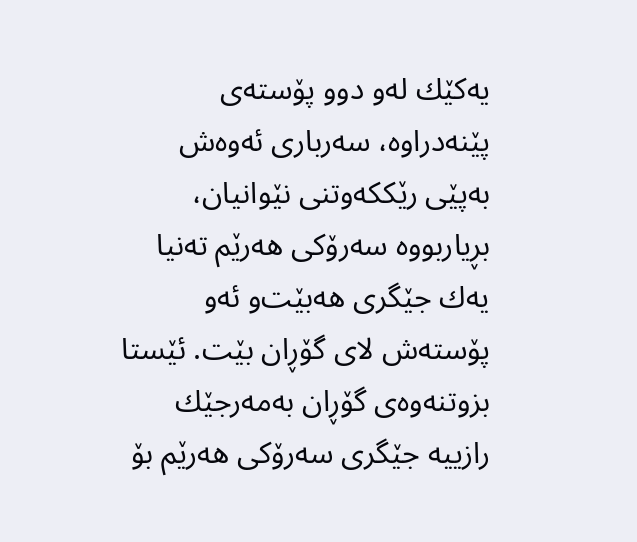یەكێك لەو دوو پۆستەی پێنەدراوە، سەرباری ئەوەش بەپێی رێككەوتنی نێوانیان، بڕیاربووە سەرۆكی هەرێم تەنیا یەك جێگری هەبێت‌و ئەو پۆستەش لای گۆڕان بێت. ئێستا بزوتنەوەی گۆڕان بەمەرجێك رازییە جێگری سەرۆكی هەرێم بۆ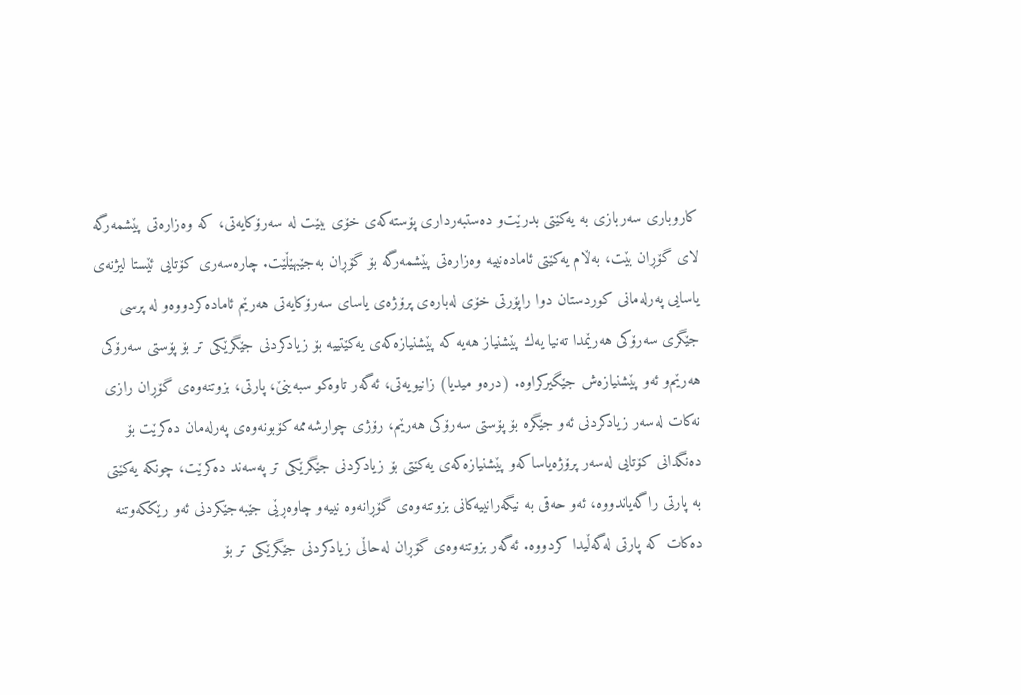كاروباری سەربازی بە یەكێتی بدرێت‌و دەستبەرداری پۆستەكەی خۆی ببێت لە سەرۆكایەتی، كە وەزارەتی پێشمەرگە لای گۆڕان بێت، بەڵام یەكێتی ئامادەنییە وەزارەتی پێشمەرگە بۆ گۆڕان بەجێبهێڵێت. چارەسەری كۆتایی ئێستا لیژنەی یاسایی پەرلەمانی كوردستان دوا راپۆرتی خۆی لەبارەی پرۆژەی یاسای سەرۆكایەتی هەرێم ئامادەكردووە‌و لە پرسی جێگری سەرۆكی هەرێمدا تەنیا یەك پێشنیاز هەیە كە پێشنیازەكەی یەكێتییە بۆ زیادكردنی جێگرێكی تر بۆ پۆستی سەرۆكی هەرێم‌و ئەو پێشنیازەش جێگیركراوە. (درەو میدیا) زانیویەتی، ئەگەر تاوەكو سبەینێ، پارتی، بزوتنەوەی گۆڕان رازی نەكات لەسەر زیادكردنی ئەو جێگرە بۆ پۆستی سەرۆكی هەرێم، رۆژی چوارشەممە كۆبونەوەی پەرلەمان دەكرێت بۆ دەنگدانی كۆتایی لەسەر پرۆژەیاساكە‌و پێشنیازەكەی یەكێتی بۆ زیادكردنی جێگرێكی تر پەسەند دەكرێت، چونكە یەكێتی بە پارتی راگەیاندووە، ئەو حەقی بە نیگەرانییەكانی بزوتنەوەی گۆڕانەوە نییە‌و چاوەڕێی جێبەجێكردنی ئەو رێككەوتنە دەكات كە پارتی لەگەڵیدا كردووە. ئەگەر بزوتنەوەی گۆڕان لەحاڵی زیادكردنی جێگرێكی تر بۆ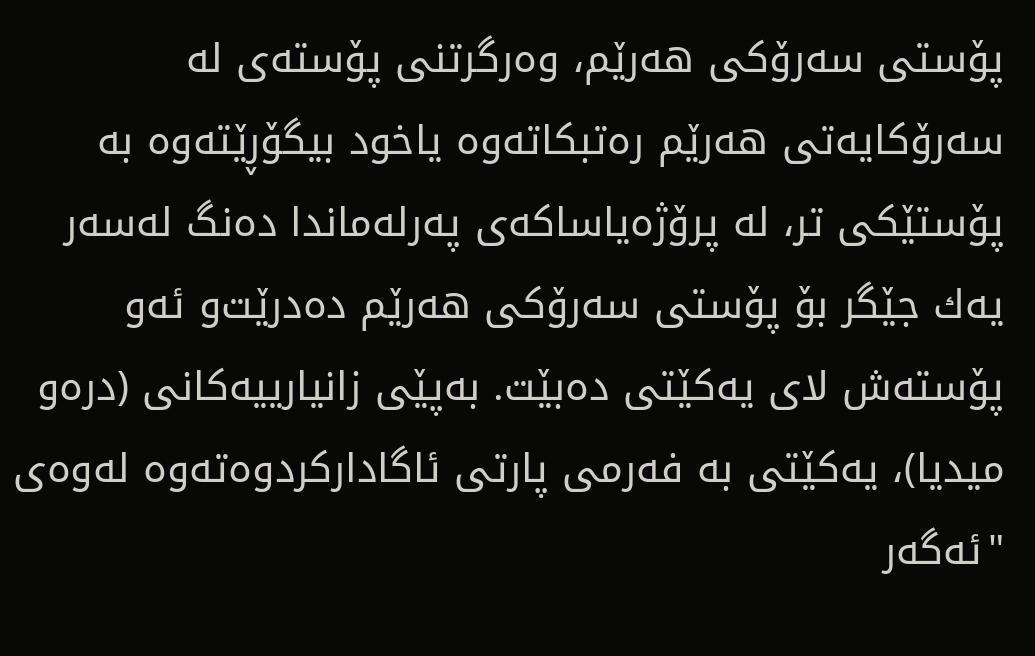پۆستی سەرۆكی هەرێم، وەرگرتنی پۆستەی لە سەرۆكایەتی هەرێم رەتبكاتەوە یاخود بیگۆڕێتەوە بە پۆستێكی تر، لە پرۆژەیاساكەی پەرلەماندا دەنگ لەسەر یەك جێگر بۆ پۆستی سەرۆكی هەرێم دەدرێت‌و ئەو پۆستەش لای یەكێتی دەبێت. بەپێی زانیارییەكانی (درەو میدیا)، یەكێتی بە فەرمی پارتی ئاگاداركردوەتەوە لەوەی "ئەگەر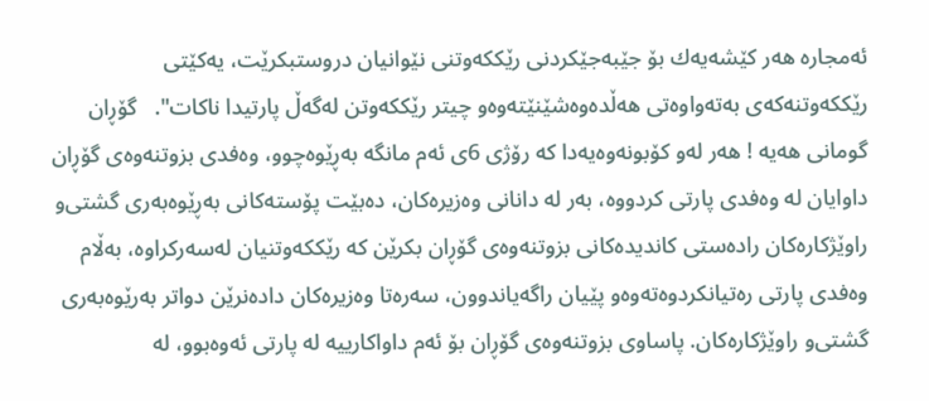ئەمجارە هەر كێشەیەك بۆ جێبەجێكردنی رێككەوتنی نێوانیان دروستبكرێت، یەكێتی رێككەوتنەكەی بەتەواوەتی هەڵدەوەشێنێتەوە‌و چیتر رێككەوتن لەگەڵ پارتیدا ناكات".   گۆڕان گومانی هەیە ! هەر لەو كۆبونەوەیەدا كە رۆژی 6ی ئەم مانگە بەڕێوەچوو، وەفدی بزوتنەوەی گۆڕان داوایان لە وەفدی پارتی كردووە، بەر لە دانانی وەزیرەكان، دەبێت پۆستەكانی بەڕێوەبەری گشتی‌و راوێژكارەكان رادەستی كاندیدەكانی بزوتنەوەی گۆڕان بكرێن كە رێككەوتنیان لەسەركراوە، بەڵام وەفدی پارتی رەتیانكردوەتەوە‌و پێیان راگەیاندوون، سەرەتا وەزیرەكان دادەنرێن دواتر بەرێوەبەری گشتی‌و راوێژكارەكان. پاساوی بزوتنەوەی گۆڕان بۆ ئەم داواكارییە لە پارتی ئەوەبوو، لە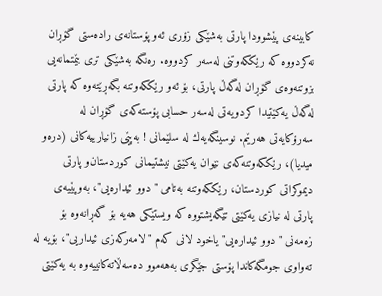كابینەی پێشوودا پارتی بەشێكی زۆری ئەو پۆستانەی رادەستی گۆڕان نەكردووە كە رێككەوتنی لەسەر كردووە. رەنگە بەشێكی تری بێمتمانەیی بزوتنەوەی گۆڕان لەگەڵ پارتی، بۆ ئەو رێككەوتنە بگەڕێتەوە كە پارتی لەگەڵ یەكێتیدا كردویەتی لەسەر حسابی پۆستەكەی گۆڕان لە سەرۆكایەتی هەرێم. نوسینگەیەك لە سلێمانی ! بەپێی زانیارییەكانی (درەو میدیا)، رێككەوتنەكەی نێوان یەكێتی نیشتیمانی كوردستان‌و پارتی دیموكراتی كوردستان، رێككەوتنە بەتامی "دوو ئیدارەیی"، بەوپێیەی پارتی لە نیازی یەكێتی تێگەیشتووە كە ویستێكی هەیە بۆ گەڕانەوە بۆ زەمەنی "دوو ئیدارەیی" یاخود لانی كەم "لامەركەزی ئیداریی"، بۆیە لە تەواوی جومگەكاندا پۆستی جێگری بەهەموو دەسەڵاتەكانییەوە بە یەكێتی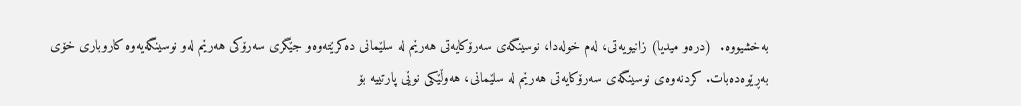بەخشیووە.  (درەو میدیا) زانیویەتی، لەم خولەدا، نوسینگەی سەرۆكایەتی هەرێم لە سلێمانی دەكرێتەوە‌و جێگری سەرۆكی هەرێم لەو نوسینگەیەوە كاروباری خۆی بەڕێوەدەبات. كردنەوەی نوسینگەی سەرۆكایەتی هەرێم لە سلێمانی، هەوڵێكی نوێی پارتییە بۆ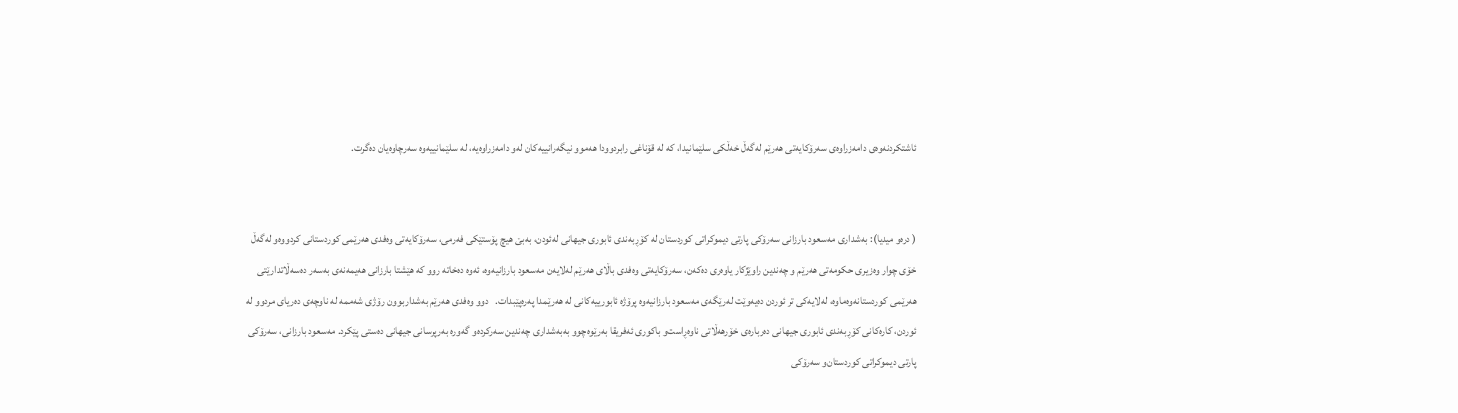ئاشتكردنەوەی دامەزراوەی سەرۆكایەتی هەرێم لەگەڵ خەڵكی سلێمانیدا، كە لە قۆناغی رابردوودا هەموو نیگەرانییەكان لەو دامەزراوەیە، لە سلێمانییەوە سەرچاوەیان دەگرت.


( درەو میدیا): بەشداری مەسعود بارزانی سەرۆكی پارتی دیموكراتی كوردستان لە كۆڕبەندی ئابوری جیهانی لەئودن، بەبێ هیچ پۆستێكی فەرمی، سەرۆكایەتی وەفدی هەرێمی كوردستانی كردووەو لەگەڵ خۆی چوار وەزیری حكومەتی هەرێم و چەندین راوێژكار یاوەری دەكەن، سەرۆكایەتی وەفدی باڵای هەرێم لەلایەن مەسعود بارزانیەوە، ئەوە دەخاتە روو كە هێشتا بارزانی هەیمەنەی بەسەر دەسەڵاتدارێتی هەرێمی كوردستانەوەماوە، لەلایەكی تر ئوردن دەیەوێت لەرێگەی مەسعود بارزانیەوە پرۆژە ئابورییەكانی لە هەرێمدا پەرەپێبدات.   دوو وەفدی هەرێم بەشداربوون رۆژی شەممە لە ناوچەی دەریای مردوو لە ئوردن، كارەكانی كۆڕبەندی ئابوری جیهانی دەربارەی خۆرهەڵاتی ناوەڕاست‌و باكوری ئەفریقا بەرێوەچوو بەبەشداری چەندین سەركردەو گەورە بەرپرسانی جیهانی دەستی پێكرد. مەسعود بارزانی، سەرۆكی پارتی دیموكراتی كوردستان‌و سەرۆكی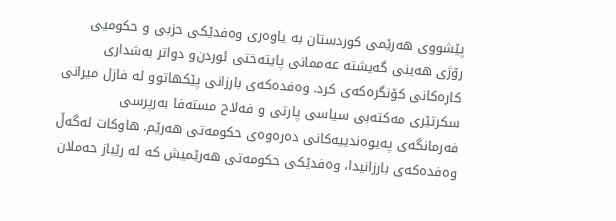پێشووی هەرێمی كوردستان بە یاوەری وەفدێكی حزبی و حكومیی رۆژی هەینی گەیشتە عەممانی پایتەختی ئوردن‌و دواتر بەشداری كارەكانی كۆنگرەكەی كرد. وەفدەكەی بارزانی پێكهاتوو لە فازل میرانی سكرتێری مەكتەبی سیاسی پارتی و فەلاح مستەفا بەرپرسی فەرمانگەی پەیوەندییەكانی دەرەوەی حكومەتی هەرێم. هاوكات لەگەڵ وەفدەكەی بارزانیدا، وەفدێكی حكومەتی هەرێمیش كە لە رێباز حەملان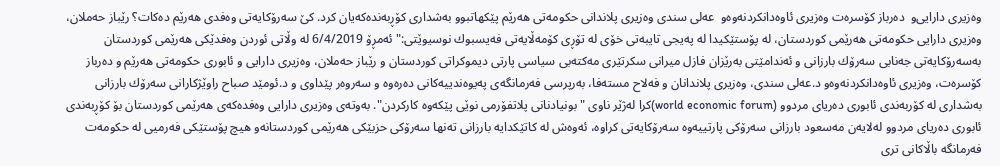وەزیری دارایی‌و  دەرباز كۆسرەت وەزیری ئاوەدانكردنەوە‌و  عەلی سندی وەزیری پلاندانی حكومەتی هەرێم پێكهاتبوو بەشداری كۆڕبەندەكەیان كرد. كێ‌ سەرۆكایەتی وەفدی هەرێم دەكات؟ رێباز حەملان، وەزیری دارایی حكومەتی هەرێمی كوردستان، لە پۆستێكیدا لە پەیجی تایبەتی خۆی لە تۆڕی كۆمەڵایەتی فەیسبوك نوسیوێتی:" ئەمڕۆ 6/4/2019 لە وڵاتی ئوردن وەفدێكی هەرێمی كوردستان بەسەرۆكایەتی جەنابی سەرۆك بارزانی و ئەندامێتی بەرێزان فازل میرانی سكرتێری مەكتەبی سیاسی پارتی دیموكراتی كوردستان و رێباز حەملان، وەزیری دارایی و ئابوری حكومەتی هەرێم و دەرباز كۆسرەت، وەزیری ئاوەدانكردنەوەو د.عەلی سندی، وەزیری پلاندانان و فەلاح مستەفا، بەرپرسی فەرمانگەی پەیوەندییەكانی دەرەوە و سەروەر پێداوی و د.ئومێد صباح راوێژكارانی سەرۆك بارزانی بەشداری لە كۆربەندی ئابوری دەریای مردوو (world economic forum)كرا لەژێر ناوی "بونیادنانی پلاتفۆرمی نوێی پێكەوە كاركردن". بەوتەی وەزیری دارایی وەفدەكەی هەرێمی كوردستان بۆ كۆڕبەندی ئابوری دەریای مردوو لەلایەن مەسعود بارزانی سەرۆكی پارتییەوە سەرۆكایەتی كراوە، ئەوەش لە كاتێكدایە بارزانی تەنها سەرۆكی حزبێكی هەرێمی كوردستانە‌و هیچ پۆستێكی فەرمیی لە حكومەت فەرمانگە باڵاكانی تری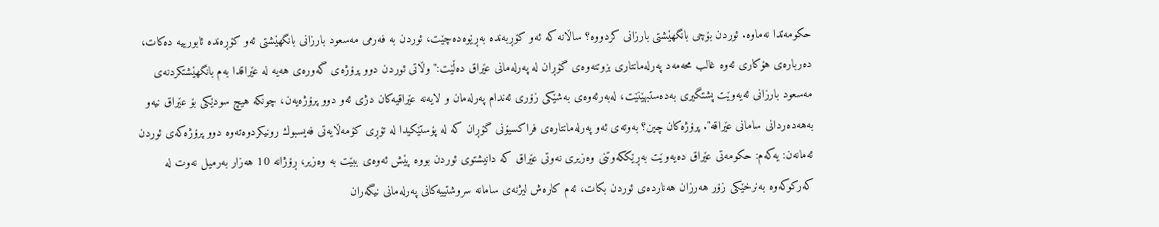حكومەتدا نەماوە. ئوردن بۆچی بانگهێشتی بارزانی كردووە؟ ساڵانە كە ئەو كۆڕبەندە بەڕێوەدەچێت، ئوردن بە فەرمی مەسعود بارزانی بانگهێشتی ئەو كۆڕەندە ئابورییە دەكات، دەربارەی هۆكاری ئەوە غالب محەمەد پەرلەمانتاری بزوتنەوەی گۆڕان لە پەرلەمانی عێراق دەڵێت:" وڵاتی ئوردن دوو پرۆژەی گەورەی هەیە لە عێراقدا بەم بانگهێشتكردنەی مەسعود بارزانی ئەیەوێت پشتگیری بەدەستبهێنێت، لەبەرئەوەی بەشێكی زۆری ئەندام پەرلەمان و لایەنە عێراقیەكان دژی ئەو دوو پرۆژەیەن، چونكە هیچ سودێكی بۆ عێراق نیەو بەهەدەردانی سامانی عێراقە". پرۆژەكان چین؟ بەوتەی ئەو پەرلەمانتارەی فراكسیۆنی گۆڕان كە لە پۆستێكیدا لە تۆڕی كۆمەڵایەتی فەیسبوك رونیكردوەتەوە دوو پرۆژەكەی ئوردن ئەمانەن: یەكەم: حكومەتی عێراق دەیەوێت بەڕێككەوتنی وەزیری نەوتی عێراق كە دانیشتوی ئوردن بووە پێش ئەوەی ببێت بە وەزیر، ڕۆژانە 10 هەزار بەرمیل نەوت لە كەركوكەوە بەنرخێكی زۆر هەرزان هەناردەی ئوردن بكات، ئەم كارەش لیژنەی سامانە سروشتییەكانی پەرلەمانی نیگەران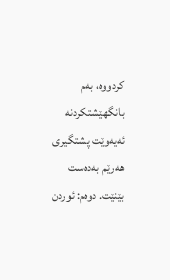كردووە، بەم بانگهێشتكردنە ئەیەوێت پشتگیری هەرێم بەدەست بێنێت. دوەم: ئوردن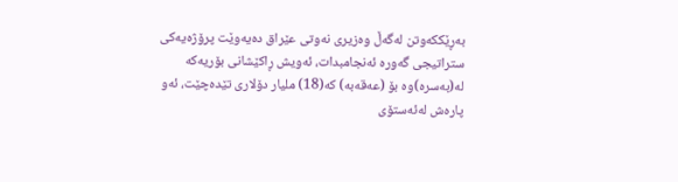بەڕێككەوتن لەگەڵ وەزیری نەوتی عێراق دەیەوێت پرۆژەیەكی ستراتیجی گەورە ئەنجامبدات، ئەویش ڕاكێشانی بۆریەكە لە(بەسرە)وە بۆ (عەقەبە) كە(18) ملیار دۆلاری تێدەچێت، ئەو پارەش لەئەستۆی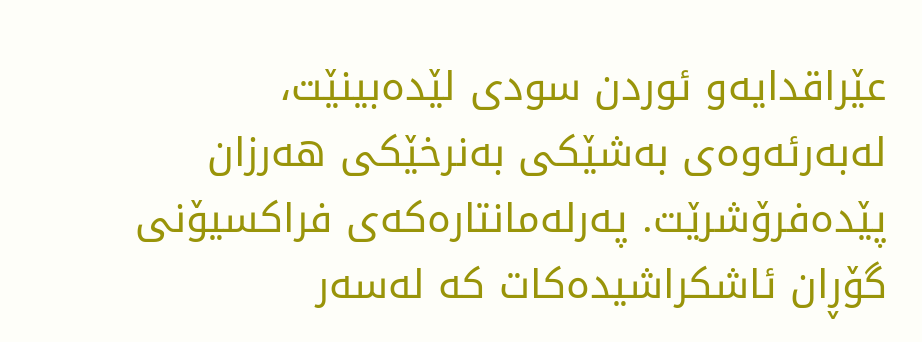عێراقدایەو ئوردن سودی لێدەبینێت، لەبەرئەوەی بەشێكی بەنرخێكی هەرزان پێدەفرۆشرێت. پەرلەمانتارەكەی فراكسیۆنی گۆڕان ئاشكراشیدەكات كە لەسەر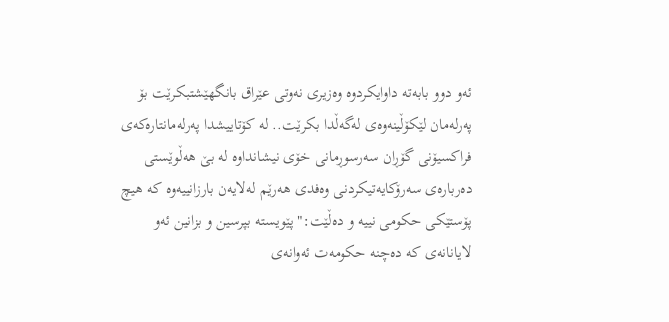ئەو دوو بابەتە داوایكردوە وەزیری نەوتی عێراق بانگهێشتبكرێت بۆ پەرلەمان لێكۆڵینەوەی لەگەڵدا بكرێت.. لە كۆتاییشدا پەرلەمانتارەكەی فراكسیۆنی گۆڕان سەرسوڕمانی خۆی نیشانداوە لە بێ هەڵوێستی دەربارەی سەرۆكایەتیكردنی وەفدی هەرێم لەلایەن بارزانییەوە كە هیچ پۆستێكی حكومی نییە و دەڵێت:" پێویستە بپرسین و بزانین ئەو لایانانەی كە دەچنە حكومەت ئەوانەی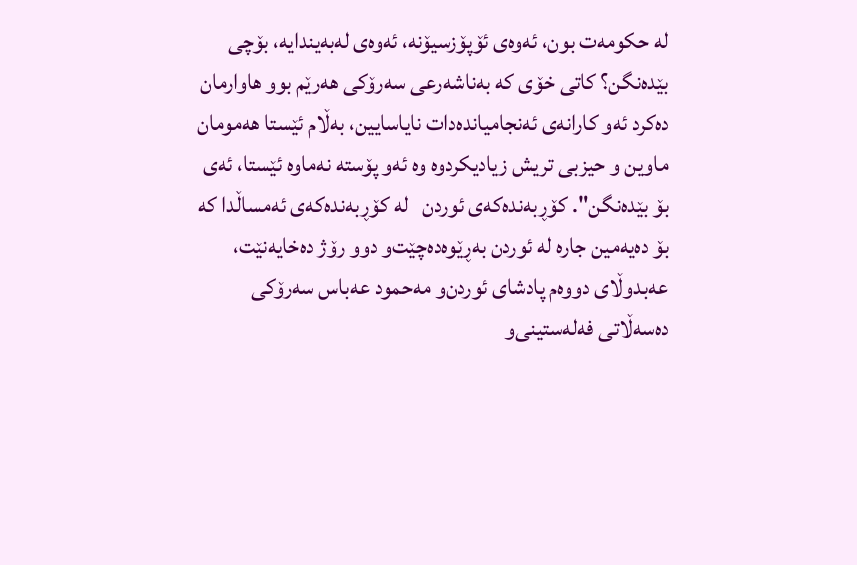لە حكومەت بون، ئەوەی ئۆپۆزسیۆنە، ئەوەی لەبەیندایە، بۆچی بێدەنگن؟ كاتی خۆی كە بەناشەرعی سەرۆكی هەرێم بوو هاوارمان دەكرد ئەو كارانەی ئەنجامیاندەدات نایاسایین، بەڵام ئێستا هەمومان ماوین و حیزبی تریش زیادیكردوە وە ئەو پۆستە نەماوە ئێستا، ئەی بۆ بێدەنگن". كۆڕبەندەكەی ئوردن   لە كۆڕبەندەكەی ئەمساڵدا كە بۆ دەیەمین جارە لە ئوردن بەڕێوەدەچێت‌و دوو رۆژ دەخایەنێت، عەبدوڵای دووەم پادشای ئوردن‌و مەحمود عەباس سەرۆكی دەسەڵاتی فەلەستینی‌و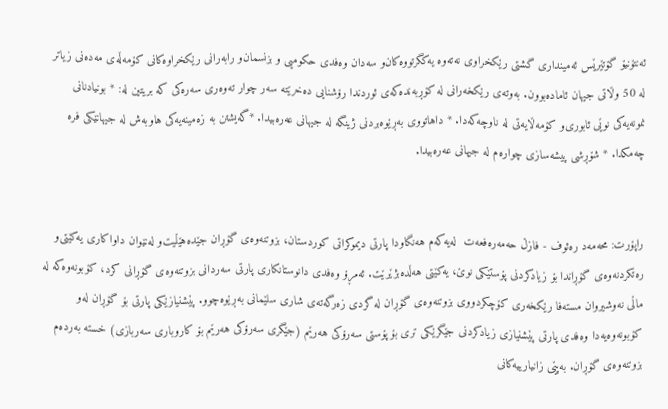ئەنتۆنیۆ گۆتێرێس ئەمینداری گشتی رێكخراوی نەتەوە یەكگرتووەكان‌و سەدان وەفدی حكومیی و بزنسمان‌و رابەرانی رێكخراوەكانی كۆمەڵەی مەدەنی زیاتر لە 50 وڵاتی جیهان ئامادەبوون. بەوتەی رێكخەرانی لە كۆڕبەندەكەی ئوردندا رۆشنایی دەخرێتە سەر چوار تەوەری سەرەكی كە بریتین لە: * بونیادنانی نمونەیەكی نوێی ئابوری‌و كۆمەڵایەتی لە ناوچەكەدا. * داهاتووی بەڕێوەبردنی ژینگە لە جیهانی عەرەبیدا. *گەیشتن بە زەمینەیەكی هاوبەش لە جیهانێكی فرە چەمكدا. * شۆڕشی پیشەسازی چوارەم لە جیهانی عەرەبیدا.


راپۆرت: محەمەد رەئوف - فازڵ حەمەرەفعەت  لەیەكەم هەنگاودا پارتی دیموكراتی كوردستان، بزوتنەوەی گۆڕان جێدەهێڵیت‌و لەنێوان داواكاری یەكێتی‌و رەتكردنەوەی گۆڕاندا بۆ زیادكردنی پۆستێكی نوێ، یەكێتی هەڵدەبژێرێت. ئەمڕۆ وەفدی دانوستانكاری پارتی سەردانی بزوتنەوەی گۆڕانی كرد، كۆبونەوەكە لە ماڵی نەوشیروان مستەفا رێكخەری كۆچكردووی بزوتنەوەی گۆڕان لە گردی زەرگەتەی شاری سلێمانی بەڕێوەچوو. پێشنیازێكی پارتی بۆ گۆڕان لەو كۆبونەوەیەدا وەفدی پارتی پێشنیازی زیادكردنی جێگرێكی تری بۆ پۆستی سەرۆكی هەرێم (جێگری سەرۆكی هەرێم بۆ كاروباری سەربازی) خستە بەردەم بزوتنەوەی گۆڕان. بەپێی زانیارییەكانی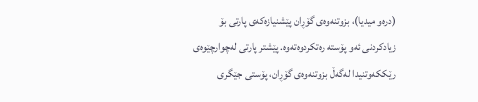(درەو میدیا)، بزوتنەوەی گۆڕان پێشنیازەكەی پارتی بۆ زیادكردنی ئەو پۆستە رەتكردوەتەوە. پێشتر پارتی لەچوارچێوەی رێككەوتنیدا لەگەڵ بزوتنەوەی گۆڕان، پۆستی جێگری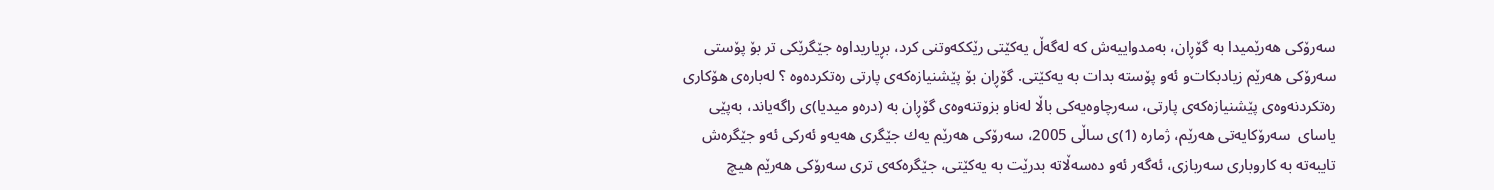سەرۆكی هەرێمیدا بە گۆڕان، بەمدواییەش كە لەگەڵ یەكێتی رێككەوتنی كرد، بڕیاریداوە جێگرێكی تر بۆ پۆستی سەرۆكی هەرێم زیادبكات‌و ئەو پۆستە بدات بە یەكێتی. گۆڕان بۆ پێشنیازەكەی پارتی رەتكردەوە ؟ لەبارەی هۆكاری رەتكردنەوەی پێشنیازەكەی پارتی، سەرچاوەیەكی باڵا لەناو بزوتنەوەی گۆڕان بە (درەو میدیا)ی راگەیاند، بەپێی یاسای  سەرۆكایەتی هەرێم، ژمارە (1)ی ساڵی 2005، سەرۆكی هەرێم یەك جێگری هەیە‌و ئەركی ئەو جێگرەش تایبەتە بە كاروباری سەربازی، ئەگەر ئەو دەسەڵاتە بدرێت بە یەكێتی، جێگرەكەی تری سەرۆكی هەرێم هیچ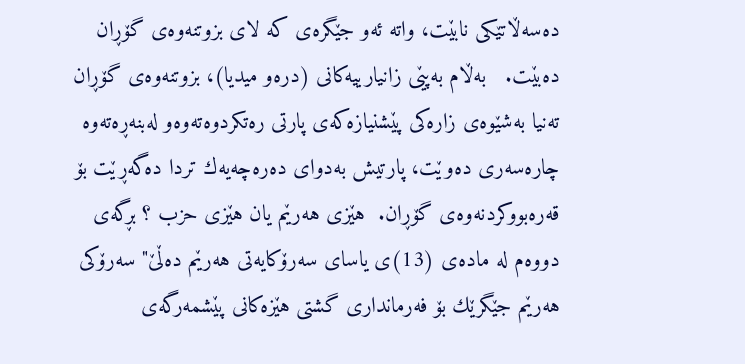دەسەڵاتێكی نابێت، واتە ئەو جێگرەی كە لای بزوتنەوەی گۆڕان دەبێت.   بەڵام بەپێی زانیارییەكانی (درەو میدیا)، بزوتنەوەی گۆڕان تەنیا بەشێوەی زارەكی پێشنیازەكەی پارتی رەتكردوەتەوە‌و لەبنەڕەتەوە چارەسەری دەوێت، پارتیش بەدوای دەرەچەیەك تردا دەگەڕێت بۆ قەرەبووكردنەوەی گۆڕان.  هێزی هەرێم یان هێزی حزب ؟ بڕگەی دووەم لە مادەی (13)ی یاسای سەرۆكایەتی هەرێم دەڵێ" سەرۆكی هەرێم جێگرێك بۆ فەرمانداری گشتی هێزەكانی پێشمەرگەی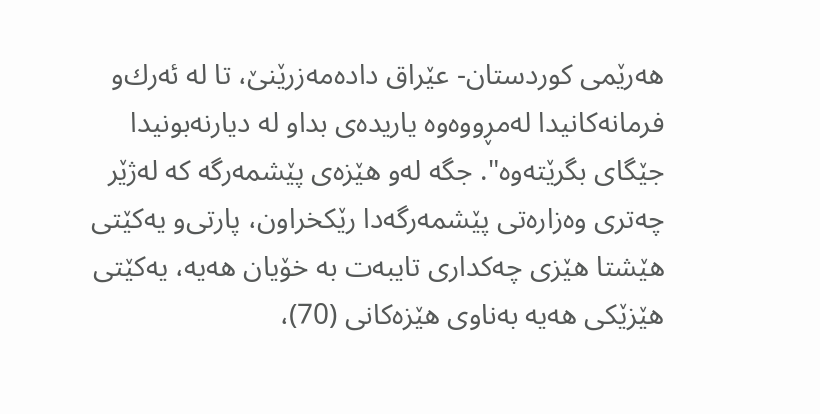هەرێمی كوردستان- عێراق دادەمەزرێنێ، تا لە ئەرك‌و فرمانەكانیدا لەمڕووەوە یاریدەی بداو لە دیارنەبونیدا جێگای بگرێتەوە". جگە لەو هێزەی پێشمەرگە كە لەژێر چەتری وەزارەتی پێشمەرگەدا رێكخراون، پارتی‌و یەكێتی هێشتا هێزی چەكداری تایبەت بە خۆیان هەیە، یەكێتی هێزێكی هەیە بەناوی هێزەكانی (70)،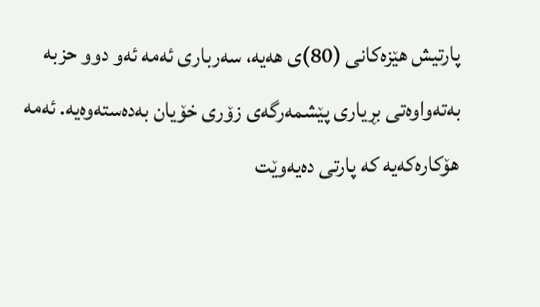پارتیش هێزەكانی (80)ی هەیە، سەرباری ئەمە ئەو دوو حزبە بەتەواوەتی بڕیاری پێشمەرگەی زۆری خۆیان بەدەستەوەیە. ئەمە هۆكارەكەیە كە پارتی دەیەوێت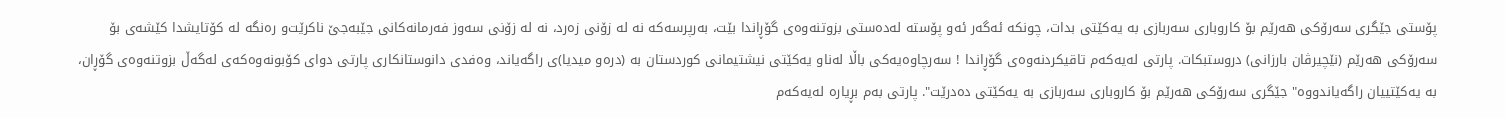پۆستی جێگری سەرۆكی هەرێم بۆ كاروباری سەربازی بە یەكێتی بدات، چونكە ئەگەر ئەو پۆستە لەدەستی بزوتنەوەی گۆڕاندا بێت، بەرپرسەكە نە لە زۆنی زەرد، نە لە زۆنی سەوز فەرمانەكانی جێبەجێ ناكرێت‌و رەنگە لە كۆتایشدا كێشەی بۆ سەرۆكی هەرێم (نێچیرڤان بارزانی) دروستبكات. پارتی لەیەكەم تاقیكردنەوەی گۆڕاندا ! سەرچاوەیەكی باڵا لەناو یەكێتی نیشتیمانی كوردستان بە (درەو میدیا)ی راگەیاند، وەفدی دانوستانكاری پارتی دوای كۆبونەوەكەی لەگەڵ بزوتنەوەی گۆڕان، بە یەكێتییان راگەیاندووە" جێگری سەرۆكی هەرێم بۆ كاروباری سەربازی بە یەكێتی دەدرێت". پارتی بەم بڕیارە لەیەكەم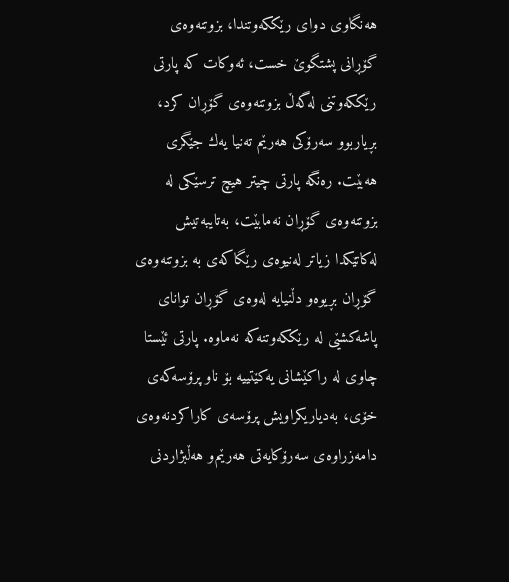هەنگاوی دوای رێككەوتندا، بزوتنەوەی گۆڕانی پشتگوێ خست، ئەوكات كە پارتی رێككەوتنی لەگەڵ بزوتنەوەی گۆڕان كرد، بڕیاربوو سەرۆكی هەرێم تەنیا یەك جێگری هەبێت. رەنگە پارتی چیتر هیچ ترسێكی لە بزوتنەوەی گۆڕان نەمابێت، بەتایبەتیش لەكاتێكدا زیاتر لەنیوەی رێگاكەی بە بزوتنەوەی گۆڕان بڕیوە‌و دڵنیایە لەوەی گۆڕان توانای پاشەكشێی لە رێككەوتنەكە نەماوە. پارتی ئێستا چاوی لە راكێشانی یەكێتییە بۆ ناو پرۆسەكەی خۆی، بەدیاریكراویش پرۆسەی كاراكردنەوەی دامەزراوەی سەرۆكایەتی هەرێم‌و هەڵبژاردنی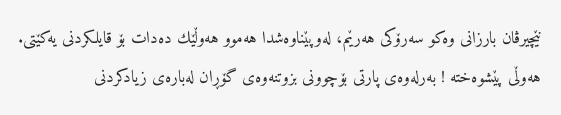نێچیرڤان بارزانی وەكو سەرۆكی هەرێم، لەوپێناوەشدا هەموو هەوڵێك دەدات بۆ قایلكردنی یەكێتی. هەوڵی پێشوەختە ! بەرلەوەی پارتی بۆچوونی بزوتنەوەی گۆڕان لەبارەی زیادكردنی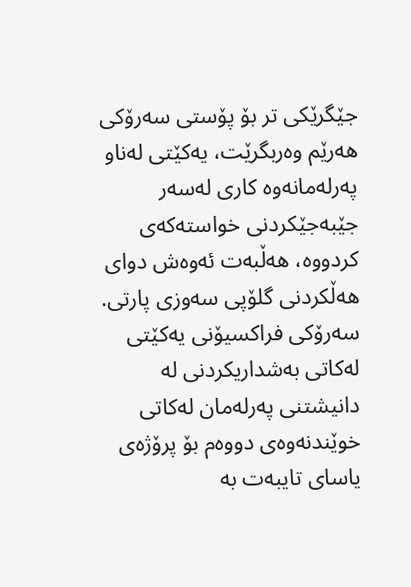جێگرێكی تر بۆ پۆستی سەرۆكی هەرێم وەربگرێت، یەكێتی لەناو پەرلەمانەوە كاری لەسەر جێبەجێكردنی خواستەكەی كردووە، هەڵبەت ئەوەش دوای هەڵكردنی گلۆپی سەوزی پارتی. سەرۆكی فراكسیۆنی یەكێتی لەكاتی بەشداریكردنی لە دانیشتنی پەرلەمان لەكاتی خوێندنەوەی دووەم بۆ پرۆژەی یاسای تایبەت بە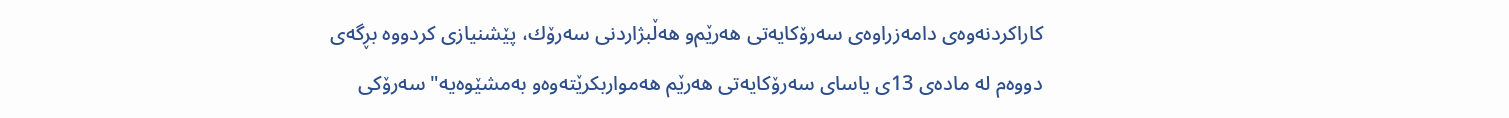كاراكردنەوەی دامەزراوەی سەرۆكایەتی هەرێم‌و هەڵبژاردنی سەرۆك، پێشنیازی كردووە بڕگەی دووەم لە مادەی 13ی یاسای سەرۆكایەتی هەرێم هەمواربكرێتەوەو بەمشێوەیە" سەرۆكی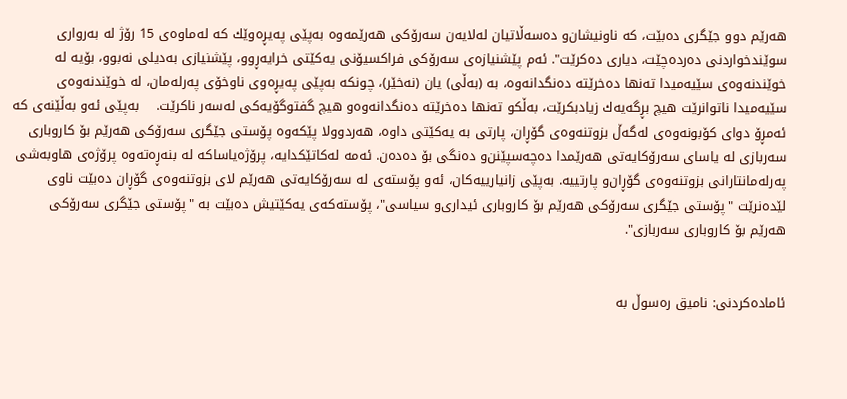هەرێم دوو جێگری دەبێت، كە ناونیشان‌و دەسەڵاتیان لەلایەن سەرۆكی هەرێمەوە بەپێی پەیڕەوێك كە لەماوەی 15 رۆژ لە بەرواری سوێندخواردنی دەردەچێت، دیاری دەكرێت". ئەم پێشنیازەی سەرۆكی فراكسیۆنی یەكێتی خرایەڕوو، پێشنیازی بەدیلی نەبوو، بۆیە لە خوێندنەوەی سێیەمیدا تەنها دەخرێتە دەنگدانەوە، بە (بەڵی) یان (نەخێر)، چونكە بەپێی پەیڕەوی ناوخۆی پەرلەمان، لە خوێندنەوەی سێیەمیدا ناتوانرێت هیچ بڕگەیەك زیادبكرێت، بەڵكو تەنها دەخرێتە دەنگدانەوەو هیچ گفتوگۆیەكی لەسەر ناكرێت.    بەپێی ئەو بەڵێنەی كە ئەمڕۆ دوای كۆبونەوەی لەگەڵ بزوتنەوەی گۆڕان، پارتی بە یەكێتی داوە، هەردوولا پێكەوە پۆستی جێگری سەرۆكی هەرێم بۆ كاروباری سەربازی لە یاسای سەرۆكایەتی هەرێمدا دەچەسپێنن‌و دەنگی بۆ دەدەن. ئەمە لەكاتێكدایە، پرۆژەیاساكە لە بنەڕەتەوە پرۆژەی هاوبەشی پەرلەمانتارانی بزوتنەوەی گۆڕان‌و پارتییە. بەپێی زانیارییەكان، ئەو پۆستەی لە سەرۆكایەتی هەرێم لای بزوتنەوەی گۆڕان دەبێت ناوی لێدەنرێت "پۆستی جێگری سەرۆكی هەرێم بۆ كاروباری ئیداری‌و سیاسی"، پۆستەكەی یەكێتیش دەبێت بە "پۆستی جێگری سەرۆكی هەرێم بۆ كاروباری سەربازی".


ئامادەكردنی: نامیق رەسوڵ بە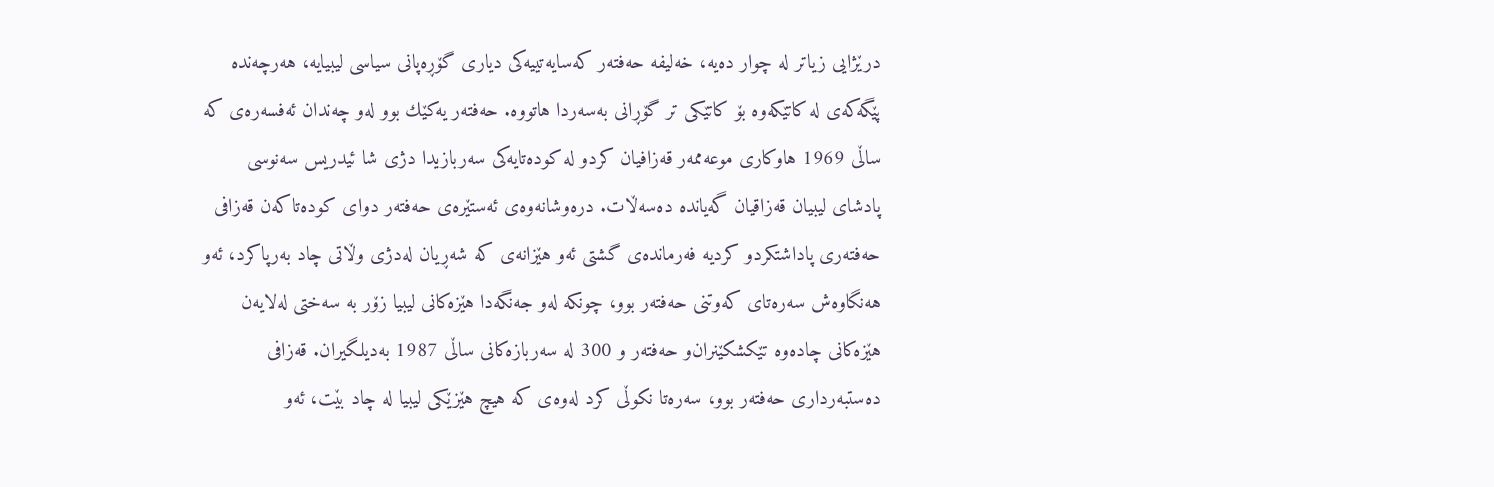درێژایی زیاتر لە چوار دەیە، خەلیفە حەفتەر كەسایەتییەكی دیاری گۆڕەپانی سیاسی لیبیایە، هەرچەندە پێگەكەی لە كاتێكەوە بۆ كاتێكی تر گۆڕانی بەسەردا هاتووە. حەفتەر یەكێك بوو لەو چەندان ئەفسەرەی كە ساڵی 1969 هاوكاری موعەممەر قەزافیان كردو لە كودەتایەكی سەربازیدا دژی شا ئیدریس سەنوسی پادشای لیبیان قەزاقیان گەیاندە دەسەڵات. درەوشانەوەی ئەستێرەی حەفتەر دوای كودەتاكەن قەزافی حەفتەری پاداشتكردو كردیە فەرماندەی گشتی ئەو هێزانەی كە شەڕیان لەدژی وڵاتی چاد بەرپاكرد، ئەو هەنگاوەش سەرەتای كەوتنی حەفتەر بوو، چونكە لەو جەنگەدا هێزەكانی لیبیا زۆر بە سەختی لەلایەن هێزەكانی چادەوە تێكشكێنران‌و حەفتەر و 300 لە سەربازەكانی ساڵی 1987 بەدیلگیران. قەزافی دەستبەرداری حەفتەر بوو، سەرەتا نكوڵی كرد لەوەی كە هیچ هێزێكی لیبیا لە چاد بێت، ئەو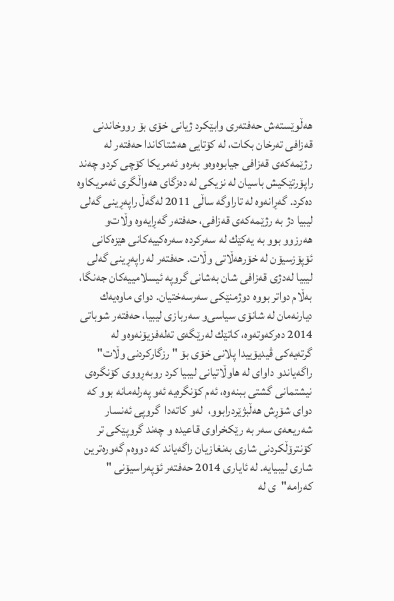هەڵوێستەش حەفتەری وابێكرد ژیانی خۆی بۆ رووخاندنی قەزافی تەرخان بكات، لە كۆتایی هەشتاكاندا حەفتەر لە رژێمەكەی قەزافی جیابوەوە‌و بەرەو ئەمریكا كۆچی كردو چەند راپۆرتێكیش باسیان لە نزیكی لە دەزگای هەواڵگری ئەمریكاوە دەكرد. گەڕانەوە لە تاراوگە ساڵی 2011 لەگەڵ راپەڕینی گەلی لیبیا دژ بە رژێمەكەی قەزافی، حەفتەر گەڕایەوە وڵات‌و هەرزوو بوو بە یەكێك لە سەركردە سەرەكییەكانی هێزەكانی ئۆپۆزسیۆن لە خۆرهەڵاتی وڵات. حەفتەر لە راپەڕینی گەلی لیبیا لەدژی قەزافی شان بەشانی گروپە ئیسلامییەكان جەنگا، بەڵام دواتر بووە دوژمنێكی سەرسەختیان. دوای ماوەیەك دیارنەمان لە شانۆی سیاسی‌و سەربازی لیبیا، حەفتەر شوباتی 2014 دەركەوتەوە، كاتێك لەرێگەی تەلەفزیۆنەوەو لە گرتەیەكی ڤیدیۆییدا پلانی خۆی بۆ " رزگاركردنی وڵات" راگەیاندو داوای لە هاوڵاتیانی لیبیا كرد روبەڕووی كۆنگرەی نیشتمانی گشتی ببنەوە، ئەم كۆنگرەیە ئەو پەرلەمانە بوو كە دوای شۆڕش هەڵبژێردرابوو،  لەو كاتەدا  گروپی ئەنسار شەریعەی سەر بە رێكخراوی قاعیدە و چەند گروپێكی تر كۆنترۆڵكردنی شاری بەنغازیان راگەیاند كە دووەم گەورەترین شاری لیبیایە. لە ئایاری 2014 حەفتەر ئۆپەراسیۆنی " كەرامە"ی لە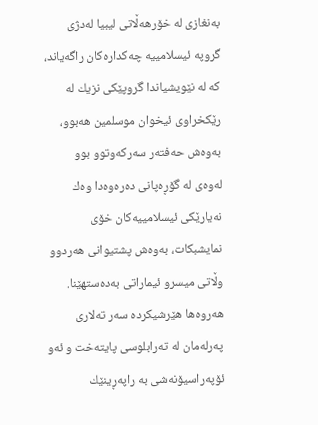بەنغازی لە خۆرهەڵاتی لیبیا لەدژی گروپە ئیسلامییە چەكدارەكان راگەیاند، كە لە نێویشیاندا گروپێكی نزیك لە رێكخراوی ئیخوان موسلمین هەبوو، بەوەش حەفتەر سەركەوتوو بوو لەوەی لە گۆڕەپانی دەرەوەدا وەك نەیارێكی ئیسلامییەكان خۆی نمایشبكات، بەوەش پشتیوانی هەردوو وڵاتی میسر‌و ئیماراتی بەدەستهێنا. هەروەها هێرشیكردە سەر تەلاری پەرلەمان لە تەرابلوسی پایتەخت و ئەو ئۆپەراسیۆنەشی بە راپەڕینێك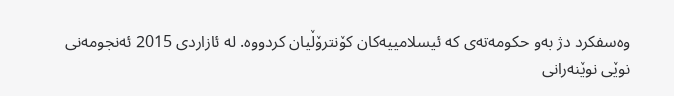وەسفكرد دژ بەو حكومەتەی كە ئیسلامییەكان كۆنترۆڵیان كردووە. لە ئازاردی 2015 ئەنجومەنی نوێی نوێنەرانی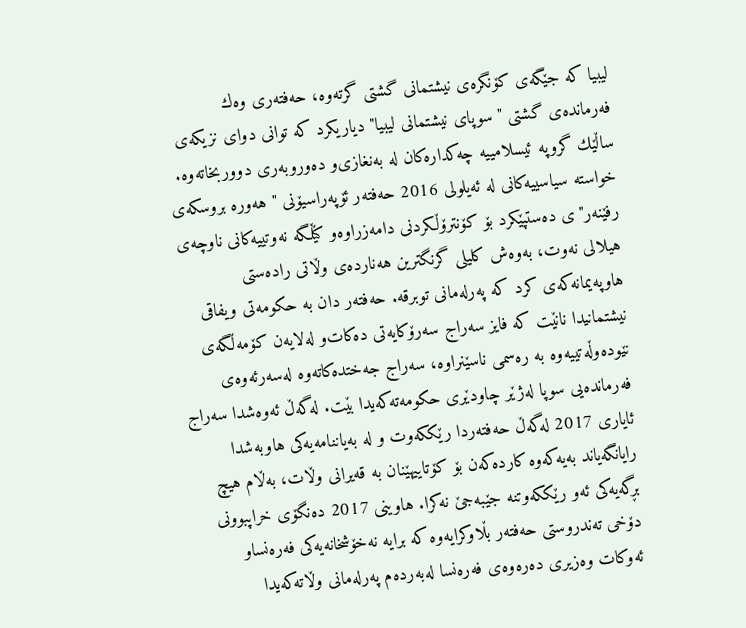لیبیا كە جێگەی كۆنگرەی نیشتمانی گشتی گرتەوە، حەفتەری وەك فەرماندەی گشتی " سوپای نیشتمانی لیبیا" دیاریكرد كە توانی دوای نزیكەی ساڵێك گروپە ئیسلامییە چەكدارەكان لە بەنغازی‌و دەوروبەری دووربخاتەوە. خواستە سیاسییەكانی لە ئەیلولی 2016 حەفتەر ئۆپەراسیۆنی " هەورە بروسكەی رفێنەر"ی دەستپێكرد بۆ كۆنترۆڵكردنی دامەزراوەو كێڵگە نەوتییەكانی ناوچەی هیلالی نەوت، بەوەش كلیلی گرنگترین هەناردەی وڵاتی رادەستی هاوپەیمانەكەی كرد كە پەرلەمانی توبرقە. حەفتەر دان بە حكومەتی ویفاقی نیشتمانیدا نانێت كە فایز سەراج سەرۆكایەتی دەكات‌و لەلایەن كۆمەڵگەی نێودەوڵەتییەوە بە رەسمی ناسێنراوە، سەراج جەختدەكاتەوە لەسەرئەوەی فەرماندەیی سوپا لەژێر چاودێری حكومەتەكەیدا بێت. لەگەڵ ئەوەشدا سەراج ئایاری 2017 لەگەڵ حەفتەردا رێككەوت و لە بەیاننامەیەكی هاوبەشدا رایانگەیاند بەیەكەوە كاردەكەن بۆ كۆتاییهێنان بە قەیرانی وڵات، بەڵام هیچ بڕگەیەكی ئەو رێككەوتنە جێبەجێ نەكرا. هاوینی 2017 دەنگۆی خراپبوونی دۆخی تەندروستی حەفتەر بڵاوكرایەوە كە برایە نەخۆشخانەیەكی فەرەنساو ئەوكات وەزیری دەرەوەی فەرەنسا لەبەردەم پەرلەمانی وڵاتەكەیدا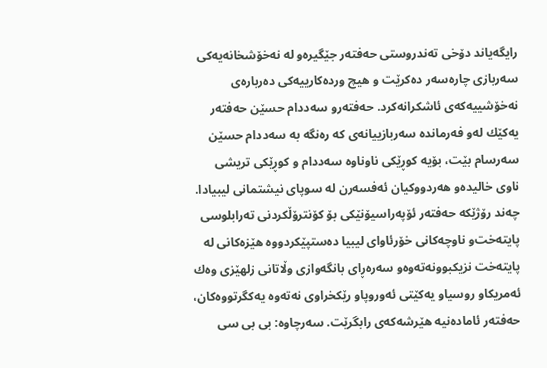رایگەیاند دۆخی تەندروستی حەفتەر جێگیرە‌و لە نەخۆشخانەیەكی سەربازی چارەسەر دەكرێت و هیچ وردەكارییەكی دەربارەی نەخۆشییەكەی ئاشكرانەكرد. حەفتەر‌و سەددام حسێن حەفتەر یەكێك لەو فەرماندە سەربازییانەی كە رەنگە بە سەددام حسێن سەرسام بێت، بۆیە كوڕێكی ناوناوە سەددام و كوڕێكی تریشی ناوی خالیدە‌و هەردووكیان ئەفسەرن لە سوپای نیشتمانی لیبیادا. چەند رۆژێكە حەفتەر ئۆپەراسیۆنێكی بۆ كۆنترۆڵكردنی تەرابلوسی پایتەخت‌و ناوچەكانی خۆرئاوای لیبیا دەستپێكردووە هێزەكانی لە پایتەخت نزیكبوونەتەوەو سەرەڕای بانگەوازی وڵاتانی زلهێزی وەك ئەمریكا‌و روسیا‌و یەكێتی ئەوروپا‌و رێكخراوی نەتەوە یەكگرتووەكان، حەفتەر ئامادەنیە هێرشەكەی رابگرێت. سەرچاوە: بی بی سی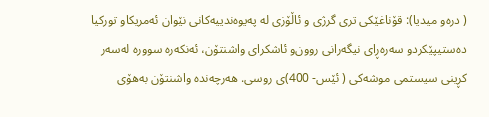( درەو میدیا): قۆناغێكی تری گرژی و ئاڵۆزی لە پەیوەندییەكانی نێوان ئەمریكا‌و توركیا دەستیپێكردو سەرەڕای نیگەرانی روون‌و ئاشكرای واشنتۆن، ئەنكەرە سوورە لەسەر كڕینی سیستمی موشەكی ( ئێس- 400)ی روسی. هەرچەندە واشنتۆن بەهۆی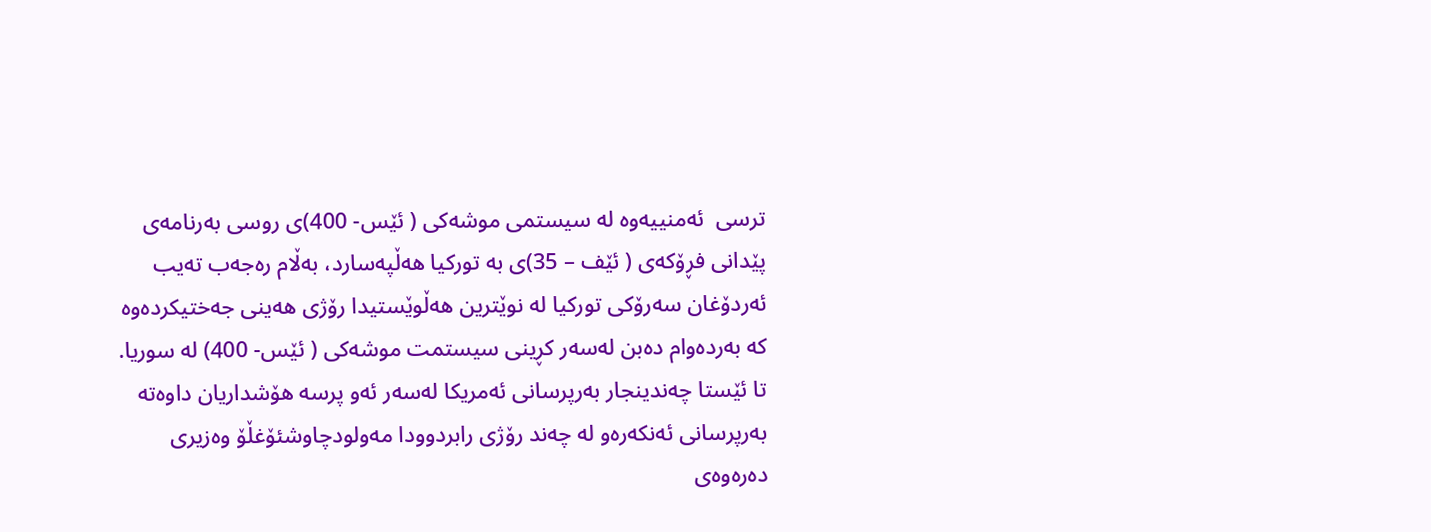ترسی  ئەمنییەوە لە سیستمی موشەكی ( ئێس- 400)ی روسی بەرنامەی پێدانی فڕۆكەی ( ئێف – 35)ی بە توركیا هەڵپەسارد، بەڵام رەجەب تەیب ئەردۆغان سەرۆكی توركیا لە نوێترین هەڵوێستیدا رۆژی هەینی جەختیكردەوە كە بەردەوام دەبن لەسەر كڕینی سیستمت موشەكی ( ئێس- 400) لە سوریا. تا ئێستا چەندینجار بەرپرسانی ئەمریكا لەسەر ئەو پرسە هۆشداریان داوەتە بەرپرسانی ئەنكەرە‌و لە چەند رۆژی رابردوودا مەولودچاوشئۆغڵۆ وەزیری دەرەوەی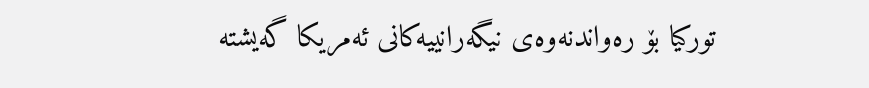توركیا بۆ رەواندنەوەی نیگەرانییەكانی ئەمریكا گەیشتە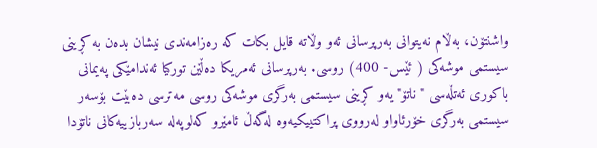واشنتۆن، بەڵام نەیتوانی بەرپرسانی ئەو وڵاتە قایل بكات كە رەزامەندی نیشان بدەن بە كڕینی سیستمی موشەكی ( ئێس- 400) روسی. بەرپرسانی ئەمریكا دەڵێن توركیا ئەندامێكی پەیمانی باكوری ئەتڵەسی " ناتۆ" یە‌و كڕینی سیستمی بەرگری موشەكی روسی مەترسی دەبێت بۆسەر سیستمی بەرگری خۆرئاوا‌و لەرووی پراكتییكیەوە لەگەڵ ئامێر‌و كەلوپەلە سەربازییەكانی ناتۆدا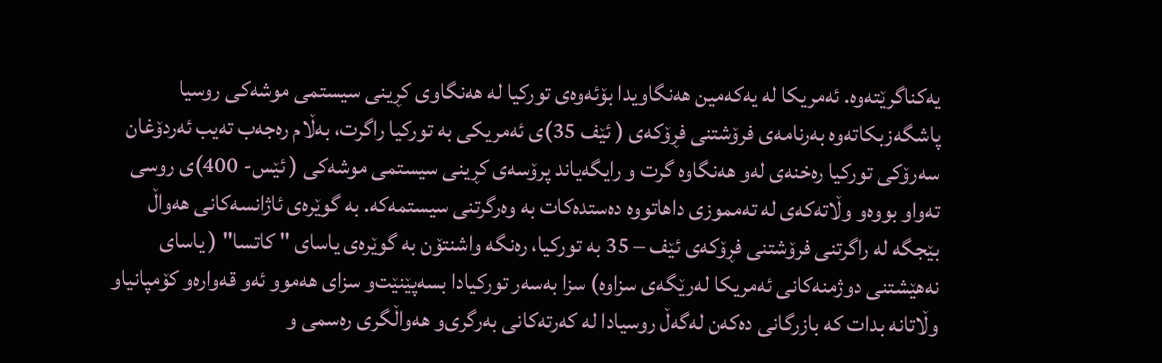یەكناگرێتەوە. ئەمریكا لە یەكەمین هەنگاویدا بۆئەوەی توركیا لە هەنگاوی كڕینی سیستمی موشەكی روسیا پاشگەزبكاتەوە بەرنامەی فرۆشتنی فڕۆكەی ( ئێف 35)ی ئەمریكی بە توركیا راگرت، بەڵام رەجەب تەیب ئەردۆغان سەرۆكی توركیا رەخنەی لەو هەنگاوە گرت و رایگەیاند پرۆسەی كڕینی سیستمی موشەكی ( ئێس- 400)ی روسی تەواو بووە‌و وڵاتەكەی لە تەمموزی داهاتووە دەستدەكات بە وەرگرتنی سیستمەكە. بە گوێرەی ئاژانسەكانی هەواڵ بێجگە لە راگرتنی فرۆشتنی فڕۆكەی ئێف – 35 بە توركیا، رەنگە واشنتۆن بە گوێرەی یاسای " كاتسا" ( یاسای نەهێشتنی دوژمنەكانی ئەمریكا لەرێگەی سزاوە) سزا بەسەر توركیادا بسەپێنێت‌و سزای هەموو ئەو قەوارە‌و كۆمپانیا‌و وڵاتانە بدات كە بازرگانی دەكەن لەگەڵ روسیادا لە كەرتەكانی بەرگری‌و هەواڵگری رەسمی و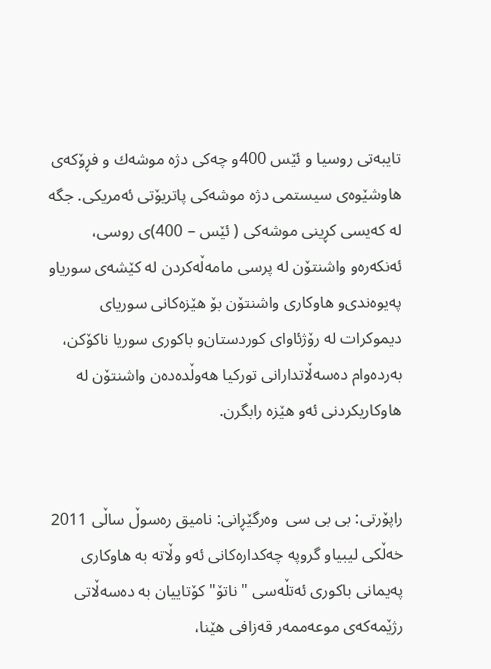تایبەتی روسیا و ئێس 400و چەكی دژە موشەك و فڕۆكەی هاوشێوەی سیستمی دژە موشەكی پاتریۆتی ئەمریكی. جگە لە كەیسی كڕینی موشەكی ( ئێس – 400)ی روسی، ئەنكەرە‌و واشنتۆن لە پرسی مامەڵەكردن لە كێشەی سوریا‌و  پەیوەندی‌و هاوكاری واشنتۆن بۆ هێزەكانی سوریای دیموكرات لە رۆژئاوای كوردستان‌و باكوری سوریا ناكۆكن، بەردەوام دەسەڵاتدارانی توركیا هەوڵدەدەن واشنتۆن لە هاوكاریكردنی ئەو هێزە رابگرن.


راپۆرتی: بی بی سی  وەرگێڕانی: نامیق رەسوڵ ساڵی 2011 خەڵكی لیبیا‌و گروپە چەكدارەكانی ئەو وڵاتە بە هاوكاری پەیمانی باكوری ئەتڵەسی " ناتۆ" كۆتاییان بە دەسەڵاتی رژێمەكەی موعەممەر قەزافی هێنا،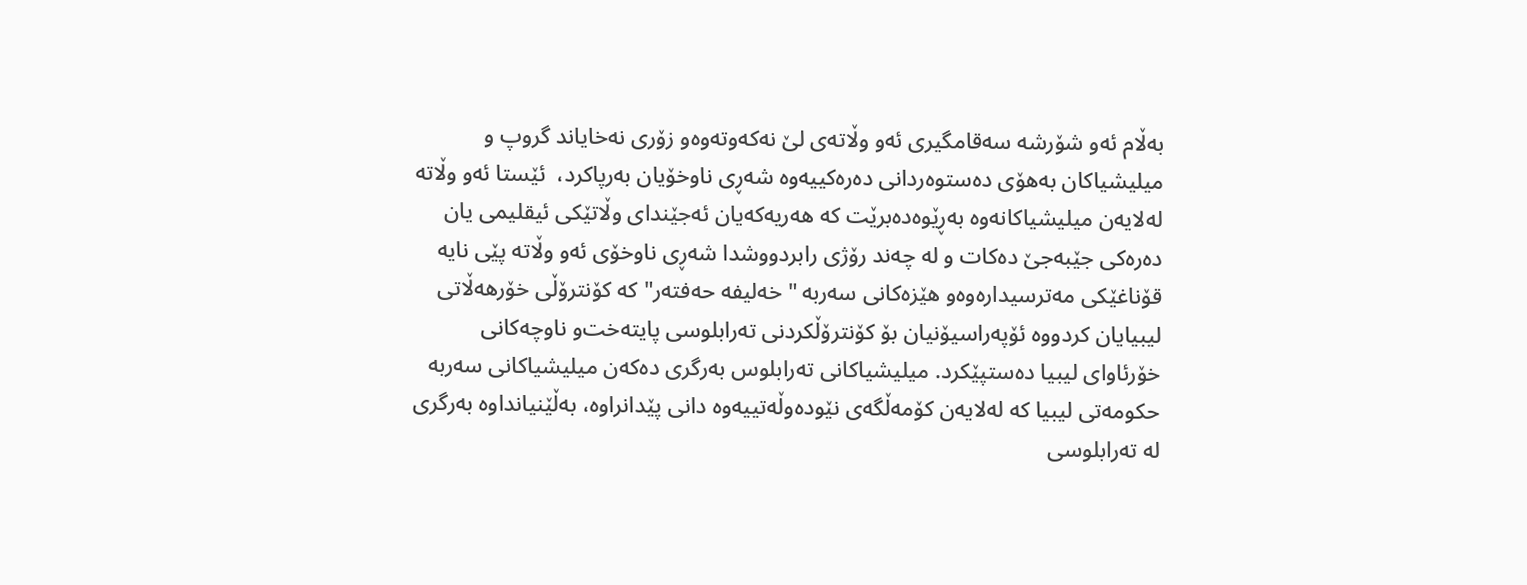بەڵام ئەو شۆرشە سەقامگیری ئەو وڵاتەی لێ نەكەوتەوەو زۆری نەخایاند گروپ و میلیشیاكان بەهۆی دەستوەردانی دەرەكییەوە شەڕی ناوخۆیان بەرپاكرد،  ئێستا ئەو وڵاتە لەلایەن میلیشیاكانەوە بەڕێوەدەبرێت كە هەریەكەیان ئەجێندای وڵاتێكی ئیقلیمی یان دەرەكی جێبەجێ دەكات و لە چەند رۆژی رابردووشدا شەڕی ناوخۆی ئەو وڵاتە پێی نایە قۆناغێكی مەترسیدارەوەو هێزەكانی سەربە " خەلیفە حەفتەر" كە كۆنترۆڵی خۆرهەڵاتی لیبیایان كردووە ئۆپەراسیۆنیان بۆ كۆنترۆڵكردنی تەرابلوسی پایتەخت‌و ناوچەكانی خۆرئاوای لیبیا دەستپێكرد. میلیشیاكانی تەرابلوس بەرگری دەكەن میلیشیاكانی سەربە حكومەتی لیبیا كە لەلایەن كۆمەڵگەی نێودەوڵەتییەوە دانی پێدانراوە، بەڵێنیانداوە بەرگری لە تەرابلوسی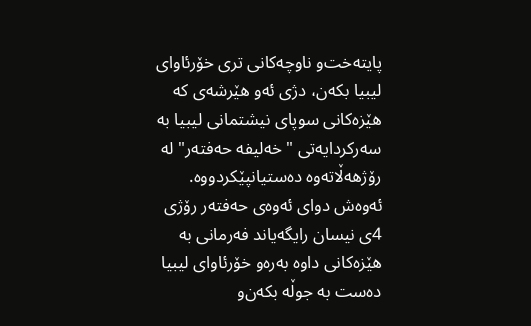پایتەخت‌و ناوچەكانی تری خۆرئاوای لیبیا بكەن، دژی ئەو هێرشەی كە هێزەكانی سوپای نیشتمانی لیبیا بە سەركردایەتی " خەلیفە حەفتەر" لە رۆژهەڵاتەوە دەستیانپێكردووە. ئەوەش دوای ئەوەی حەفتەر رۆژی 4ی نیسان رایگەیاند فەرمانی بە هێزەكانی داوە بەرەو خۆرئاوای لیبیا دەست بە جوڵە بكەن‌و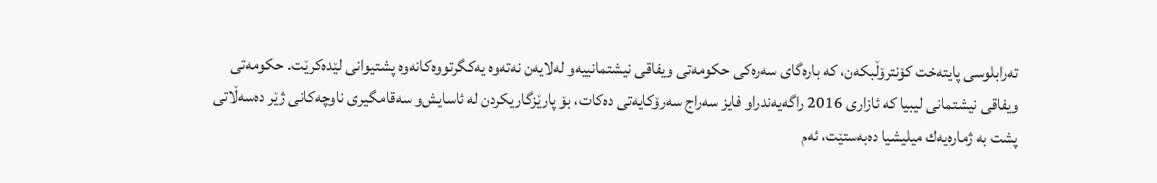تەرابلوسی پایتەخت كۆنترۆڵبكەن، كە بارەگای سەرەكی حكومەتی ویفاقی نیشتمانییەو لەلایەن نەتەوە یەكگرتووەكانەوە پشتیوانی لێدەكرێت. حكومەتی ویفاقی نیشتمانی لیبیا كە ئازاری 2016 راگەیەندراو فایز سەراج سەرۆكایەتی دەكات، بۆ پارێزگاریكردن لە ئاسایش‌و سەقامگیری ناوچەكانی ژێر دەسەڵاتی پشت بە ژمارەیەك میلیشیا دەبەستێت، ئەم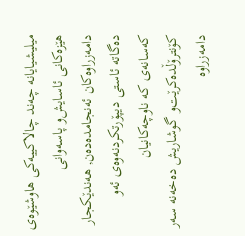میلیشیایانە چەند چالاكییەكی هاوشێوەی هێزەكانی ئاسایش‌و پاسەوانی دامەزراوەكان ئەنجامدەدەن, هەندێكجار دەگاتە ئاستی دیپۆرتكردنەوەی ئەو كەسانەی كە ناوچەكانیان كۆنترۆڵدەكرێت‌و گوشاریش دەخەنە سەر دامەزراوە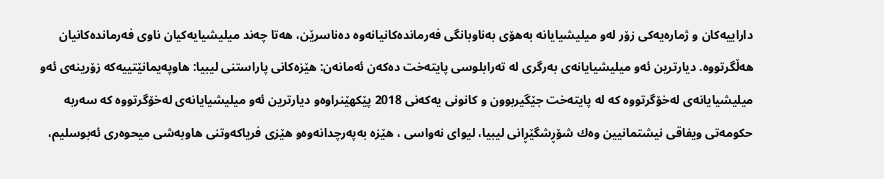داراییەكان و ژمارەیەكی زۆر لەو میلیشیایانە بەهۆی بەناوبانگی فەرماندەكانیانەوە دەناسرێن، هەتا چەند میلیشیایەكیان ناوی فەرماندەكانیان هەڵگرتووە. دیارترین ئەو میلیشیایانەی بەرگری لە تەرابلوسی پایتەخت دەكەن ئەمانەن: هێزەكانی پاراستنی لیبیا: هاوپەیمانێتییەكە زۆرینەی ئەو میلیشیایانەی لەخۆگرتووە كە لە پایتەخت جێگیربوون و كانونی یەكەنی 2018 پێكهێنراوەو دیارترین ئەو میلیشیایانەی لەخۆگرتووە كە سەربە حكومەتی ویفاقی نیشتمانیین وەك شۆڕشگێڕانی لیبیا، لیوای نەواسی ، هێزە بەپەرچدانەوە‌و هێزی فریاكەوتنی هاوبەشی میحوەری ئەبوسلیم،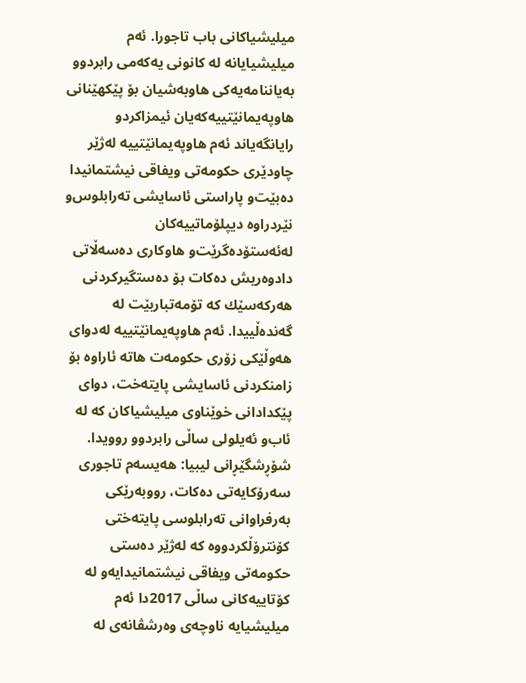میلیشیاكانی باب تاجورا. ئەم میلیشیایانە لە كانونی یەكەمی رابردوو بەیاننامەیەكی هاوبەشیان بۆ پێكهێنانی هاوپەیمانێتییەكەیان ئیمزاكردو رایانگەیاند ئەم هاوپەیمانێتییە لەژێر چاودێری حكومەتی ویفاقی نیشتمانیدا دەبێت‌و پاراستی ئاسایشی تەرابلوس‌و نێردراوە دیپلۆماتییەكان لەئەستۆدەگرێت‌و هاوكاری دەسەڵاتی دادوەریش دەكات بۆ دەستگیركردنی هەركەسێك كە تۆمەتباربێت لە گەندەڵییدا. ئەم هاوپەیمانێتییە لەدوای هەوڵێكی زۆری حكومەت هاتە ئاراوە بۆ زامنكردنی ئاسایشی پایتەخت، دوای پێكدادانی خوێناوی میلیشیاكان كە لە ئاب‌و ئەیلولی ساڵی رابردوو روویدا. شۆڕشگێڕانی لیبیا: هەیسەم تاجوری سەرۆكایەتی دەكات، رووبەرێكی بەرفراوانی تەرابلوسی پایتەختی كۆنترۆڵكردووە كە لەژێر دەستی حكومەتی ویفاقی نیشتمانیدایەو لە كۆتاییەكانی ساڵی 2017دا ئەم میلیشیایە ناوچەی وەرشڤانەی لە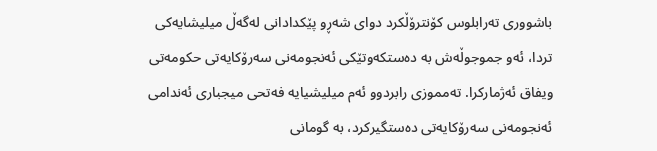باشووری تەرابلوس كۆنترۆڵكرد دوای شەڕو پێكدادانی لەگەڵ میلیشایەكی تردا، ئەو جموجوڵەش بە دەستكەوتێكی ئەنجومەنی سەرۆكایەتی حكومەتی ویفاق ئەژماركرا. تەمموزی رابردوو ئەم میلیشیایە فەتحی میجباری ئەندامی ئەنجومەنی سەرۆكایەتی دەستگیركرد، بە گومانی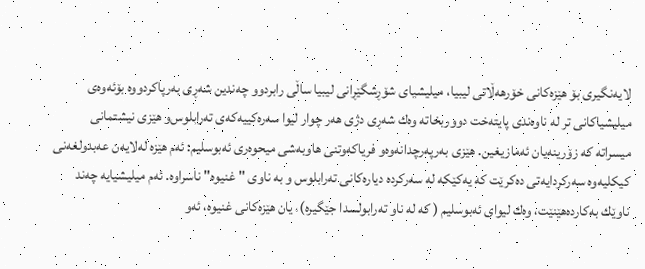لایەنگیری بۆ هێزەكانی خۆرهەڵاتی لیبیا، میلیشیای شۆڕشگێڕانی لیبیا ساڵی رابردوو چەندین شەڕی بەرپاكردووە بۆئەوەی میلیشیاكانی تر لە ناوەندی پایتەخت دووربخاتە وەك شەڕی دژی هەر چوار لیوا سەرەكییەكەی تەرابلوس‌و هێزی نیشتمانی میسراتە كە زۆرینەیان ئەمازیغین. هێزی بەرپەرچدانەوەو فریاكەوتنی هاوبەشی میحوەری ئەبوسلیم: ئەم هێزە لەلایەن عەبدولغەنی كیكلیەوە سەركردایەتی دەكرێت كە یەكێكە لە سەركردە دیارەكانی تەرابلوس و بە ناوی " غنیوە" ناسراوە. ئەم میلیشیایە چەند ناوێك بەكاردەهێنێت، وەك لیوای ئەبوسلیم ( كە لە ناو تەرابولسدا جێگیرە)، یان هێزەكانی غنیوە، ئەو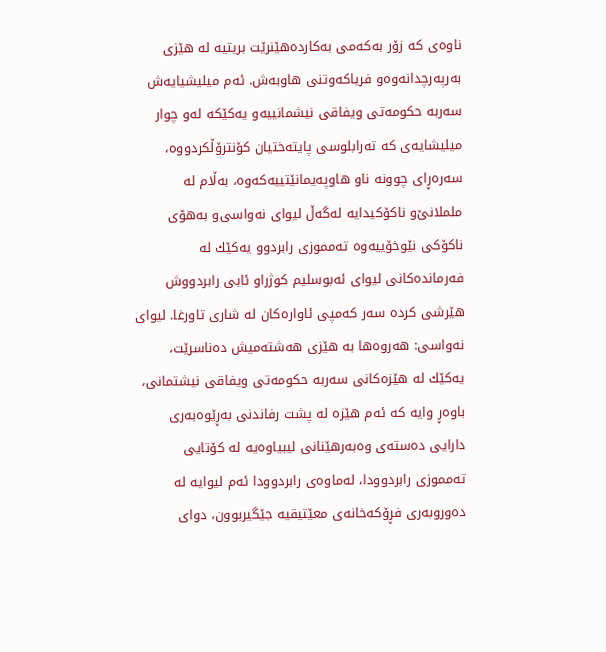ناوەی كە زۆر بەكەمی بەكاردەهێنرێت بریتیە لە هێزی بەرپەرچدانەوە‌و فریاكەوتنی هاوبەش. ئەم میلیشیایەش سەربە حكومەتی ویفاقی نیشمانییەو یەكێكە لەو چوار میلیشایەی كە تەرابلوسی پایتەختیان كۆنترۆڵكردووە، سەرەڕای چوونە ناو هاوپەیمانێتییەكەوە، بەڵام لە ململانێ‌‌و ناكۆكیدایە لەگەڵ لیوای نەواسی‌و بەهۆی ناكۆكی نێوخۆییەوە تەمموزی رابردوو یەكێك لە فەرماندەكانی لیوای ئەبوسلیم كوژراو ئابی رابردووش هێرشی كردە سەر كەمپی ئاوارەكان لە شاری تاورغا. لیوای نەواسی: هەروەها بە هێزی هەشتەمیش دەناسرێت، یەكێك لە هێزەكانی سەربە حكومەتی ویفاقی نیشتمانی، باوەڕ وایە كە ئەم هێزە لە پشت رفاندنی بەڕێوەبەری دارایی دەستەی وەبەرهێنانی لیبیاوەیە لە كۆتایی تەمموزی رابردوودا، لەماوەی رابردوودا ئەم لیوایە لە دەوروبەری فڕۆكەخانەی معێتیقیە جێگیربوون، دوای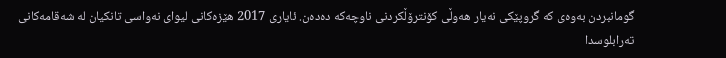گومانبردن بەوەی كە گروپێكی نەیار هەوڵی كۆنترۆڵكردنی ناوچەكە دەدەن. ئایاری 2017 هێزەكانی لیوای نەواسی تانكیان لە شەقامەکانی تەرابلوسدا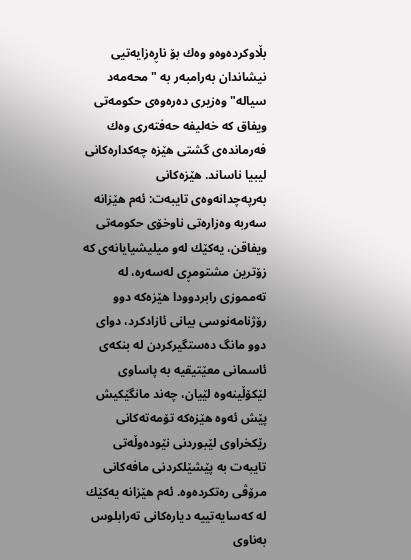بڵاوكردەوەو وەك بۆ ناڕەزایەتیی نیشاندان بەرامبەر بە "محەمەد سیالە" وەزیری دەرەوەی حكومەتی ویفاق كە خەلیفە حەفتەری وەك فەرماندەی گشتی هێزە چەكدارەكانی لیبیا ناساند. هێزەكانی بەرپەچدانەوەی تایبەت: ئەم هێزانە سەربە وەزارەتی ناوخۆی حكومەتی ویفاقن، یەكێك لەو میلیشیایانەی كە زۆترین مشتومڕی لەسەرە، لە تەمموزی رابردوودا هێزەكە دوو رۆژنامەنوسی بیانی ئازادكرد، دوای دوو مانگ دەستگیركردن لە بنكەی ئاسمانی معێتیقیە بە پاساوی لێكۆڵینەوە لێیان، چەند مانگێكیش پێش ئەوە هێزەكە تۆمەتەكانی رێكخراوی لێبوردنی نێودەوڵەتی تایبەت بە پێشێلكردنی مافەكانی مرۆڤی رەتكردەوە. ئەم هێزانە یەكێك لە كەسایەتییە دیارەكانی تەرابلوس بەناوی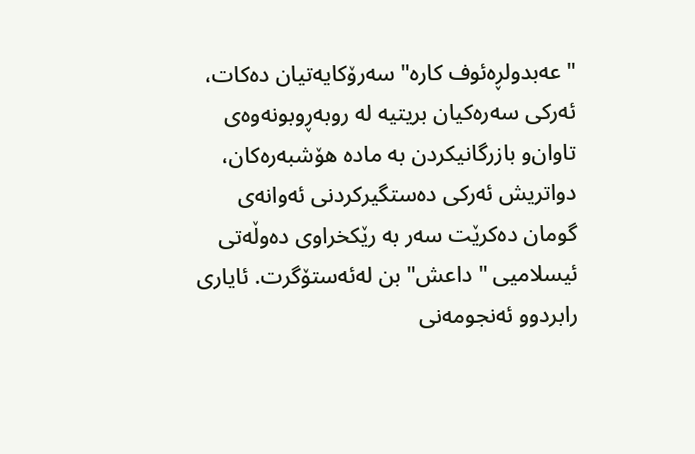"عەبدولڕەئوف كارە" سەرۆكایەتیان دەكات، ئەركی سەرەكیان بریتیە لە روبەڕوبونەوەی تاوان‌و بازرگانیكردن بە مادە هۆشبەرەكان، دواتریش ئەركی دەستگیركردنی ئەوانەی گومان دەكرێت سەر بە رێكخراوی دەوڵەتی ئیسلامیی " داعش" بن لەئەستۆگرت. ئایاری رابردوو ئەنجومەنی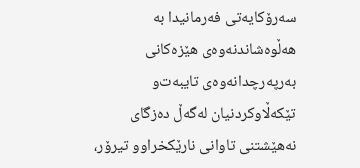سەرۆكایەتی فەرمانیدا بە هەڵوەشاندنەوەی هێزەكانی بەرپەرچدانەوەی تایبەت‌و تێكەڵاوكردنیان لەگەڵ دەزگای نەهێشتنی تاوانی نارێكخراو‌و تیرۆر،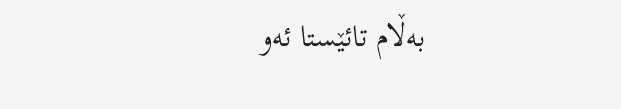بەڵام تائێستا ئەو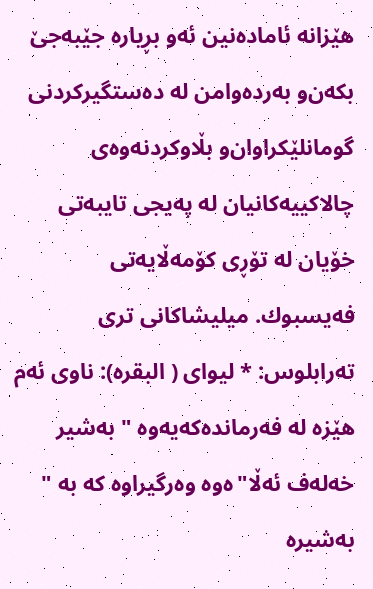هێزانە ئامادەنین ئەو بڕیارە جێبەجێ بكەن‌و بەردەوامن لە دەستگیركردنی گومانلێكراوان‌و بڵاوكردنەوەی چالاكییەكانیان لە پەیجی تایبەتی خۆیان لە تۆڕی كۆمەڵایەتی فەیسبوك. میلیشاكانی تری تەرابلوس: * لیوای ( البقرە): ناوی ئەم هێزە لە فەرماندەكەیەوە " بەشیر خەلەف ئەڵا"ەوە وەرگیراوە كە بە " بەشیرە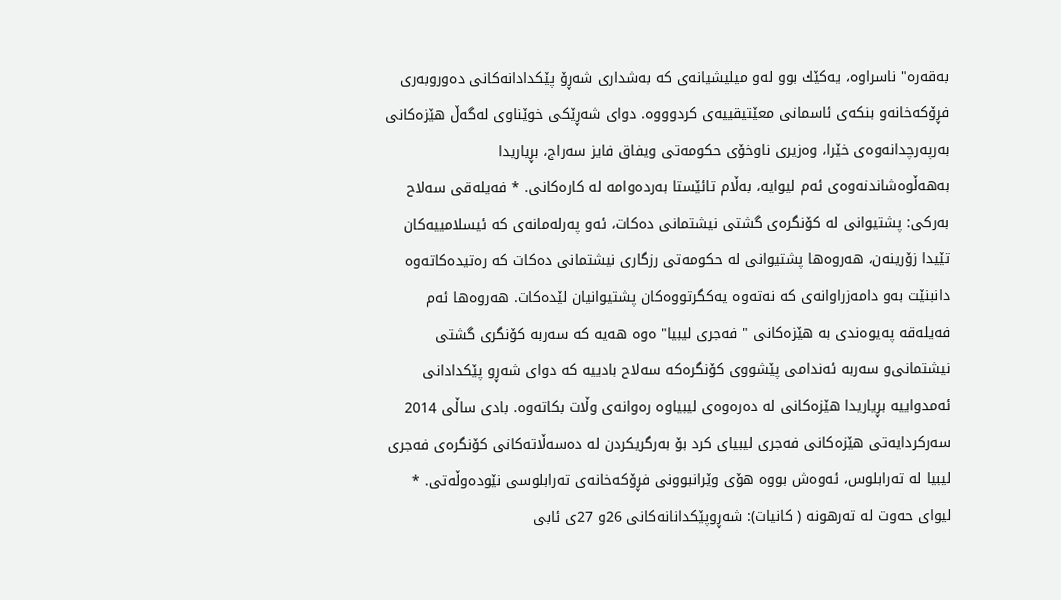بەقەرە" ناسراوە، یەكێك بوو لەو میلیشیانەی كە بەشداری شەڕۆ پێكدادانەكانی دەوروبەری فڕۆكەخانەو بنكەی ئاسمانی معێتیقییەی كردوووە. دوای شەڕێكی خوێناوی لەگەڵ هێزەكانی بەرپەرچدانەوەی خێرا، وەزیری ناوخۆی حكومەتی ویفاق فایز سەراج، بڕیاریدا بەهەڵوەشاندنەوەی ئەم لیوایە، بەڵام تائێستا بەردەوامە لە كارەكانی. * فەیلەقی سەلاح بەركی: پشتیوانی لە كۆنگرەی گشتی نیشتمانی دەكات، ئەو پەرلەمانەی كە ئیسلامییەكان تێیدا زۆرینەن، هەروەها پشتیوانی لە حكومەتی رزگاری نیشتمانی دەكات كە رەتیدەكاتەوە دانبنێت بەو دامەزراوانەی كە نەتەوە یەكگرتووەكان پشتیوانیان لێدەكات. هەروەها ئەم فەیلەقە پەیوەندی بە هێزەكانی " فەجری لیبیا" ەوە هەیە كە سەربە كۆنگری گشتی نیشتمانی‌و سەربە ئەندامی پێشووی كۆنگرەكە سەلاح بادییە كە دوای شەڕ‌و پێكدادانی ئەمدواییە بڕیاریدا هێزەكانی لە دەرەوەی لیبیاوە رەوانەی وڵات بكاتەوە. بادی ساڵی 2014 سەركردایەتی هێزەكانی فەجری لیبیای كرد بۆ بەرگریكردن لە دەسەڵاتەكانی كۆنگرەی فەجری لیبیا لە تەرابلوس، ئەوەش بووە هۆی وێرانبوونی فڕۆكەخانەی تەرابلوسی نێودەوڵەتی. * لیوای حەوت لە تەرهونە ( كانیات): شەڕوپێكدانانەكانی 26و 27ی ئابی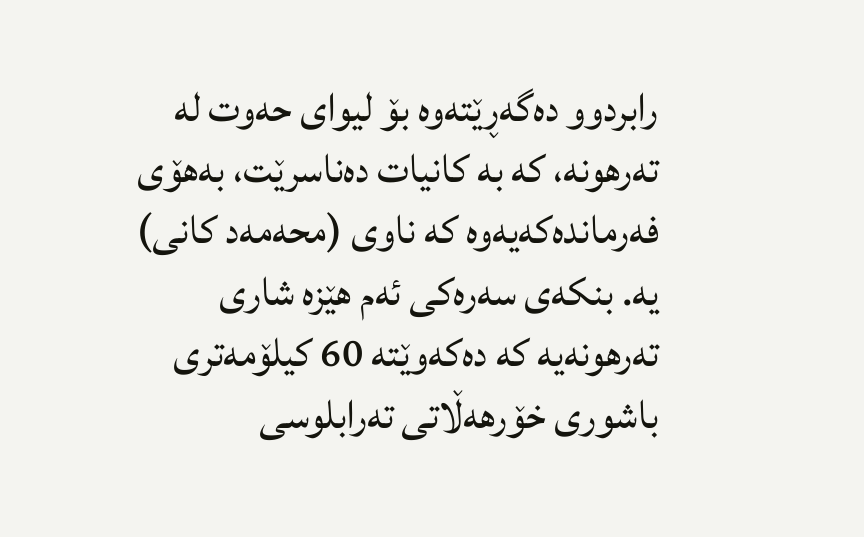رابردوو دەگەڕێتەوە بۆ لیوای حەوت لە تەرهونە، كە بە كانیات دەناسرێت، بەهۆی فەرماندەكەیەوە كە ناوی (محەمەد كانی) یە. بنكەی سەرەكی ئەم هێزە شاری تەرهونەیە كە دەكەوێتە 60 كیلۆمەتری باشوری خۆرهەڵاتی تەرابلوسی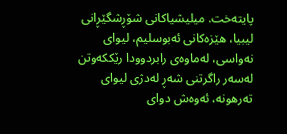پایتەخت. میلیشیاكانی شۆڕشگێڕانی لیبیا، هێزەكانی ئەبوسلیم، لیوای نەواسی، لەماوەی رابردوودا رێككەوتن لەسەر راگرتنی شەڕ لەدژی لیوای تەرهونە، ئەوەش دوای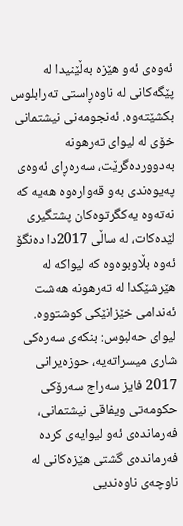ئەوەی ئەو هێزە بەڵێنیدا لە  پێگەكانی لە ناوەڕاستی تەرابلوس بكشێتەوە. ئەنجومەنی نیشتمانی خۆی لە لیوای تەرهونە بەدووردەگرێت، سەرەڕای ئەوەی پەیوەندی بەو قەوارەوە هەیە كە نەتەوە یەكگرتوەكان پشتگیری لێدەكات، لە ساڵی 2017دا دەنگۆ ئەوە بڵاوبوەوە كە لیواكە لە هێرشێكدا لە تەرهونە هەشت ئەندامی خێزانێكی كوشتووە. لیوای حەلبوس: بنكەی سەرەكی شاری میسراتەیە، حوزەیرانی 2017 فایز سەراج سەرۆكی حكومەتی ویفاقی نیشتمانی، فەرماندەی ئەو لیوایەی كردە فەرماندەی گشتی هێزەكانی لە ناوچەی ناوەندیی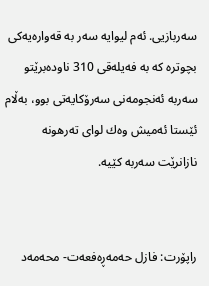سەربازیی. ئەم لیوایە سەر بە قەوارەیەكی بچوترە كە بە فەیلەقی 310 ناودەبرێتو سەربە ئەنجومەنی سەرۆكایەتی بوو، بەڵام ئێستا ئەمیش وەك لوای تەرهونە نازانرێت سەربە كێیە.


راپۆرت: فازل حەمەڕەفعەت- محەمەد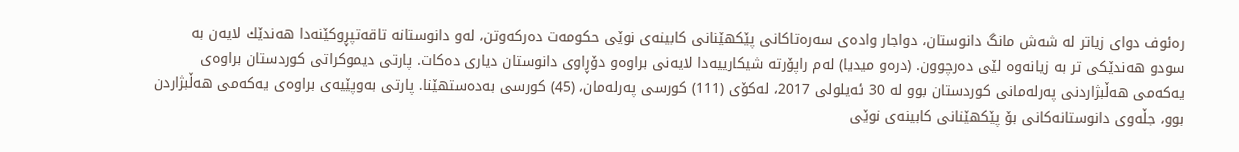رەئوف دوای زیاتر لە شەش مانگ دانوستان، دواجار وادەی سەرەتاكانی پێكهێنانی كابینەی نوێی حكومەت دەركەوتن، لەو دانوستانە تاقەتپڕوكێنەدا هەندێك لایەن بە سود‌و هەندێكی تر بە زیانەوە لێی دەرچوون. (درەو میدیا) لەم راپۆرتە شیكارییەدا لایەنی براوە‌و دۆڕاوی دانوستان دیاری دەكات. پارتی دیموكراتی كوردستان براوەی یەكەمی هەڵبژاردنی پەرلەمانی كوردستان بوو لە 30 ئەیلولی 2017، لەكۆی (111) كورسی پەرلەمان، (45) كورسی بەدەستهێنا. پارتی بەوپێیەی براوەی یەكەمی هەڵبژاردن بوو، جڵەوی دانوستانەكانی بۆ پێكهێنانی كابینەی نوێی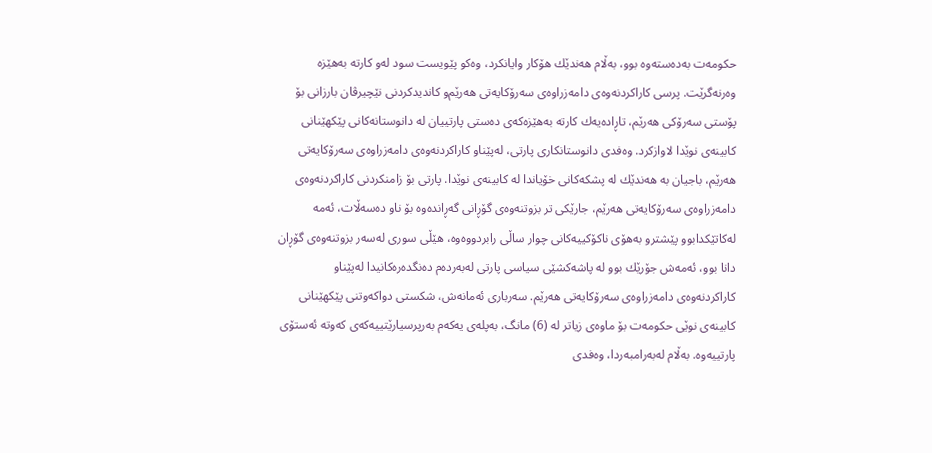حكومەت بەدەستەوە بوو، بەڵام هەندێك هۆكار وایانكرد، وەكو پێویست سود لەو كارتە بەهێزە وەرنەگرێت. پرسی كاراكردنەوەی دامەزراوەی سەرۆكایەتی هەرێم‌و كاندیدكردنی نێچیرڤان بارزانی بۆ پۆستی سەرۆكی هەرێم، تاڕادەیەك كارتە بەهێزەكەی دەستی پارتییان لە دانوستانەكانی پێكهێنانی كابینەی نوێدا لاوازكرد. وەفدی دانوستانكاری پارتی، لەپێناو كاراكردنەوەی دامەزراوەی سەرۆكایەتی هەرێم، باجیان بە هەندێك لە پشكەكانی خۆیاندا لە كابینەی نوێدا. پارتی بۆ زامنكردنی كاراكردنەوەی دامەزراوەی سەرۆكایەتی هەرێم، جارێكی تر بزوتنەوەی گۆڕانی گەڕاندەوە بۆ ناو دەسەڵات، ئەمە لەكاتێكدابوو پێشتر‌و بەهۆی ناكۆكییەكانی چوار ساڵی رابردووەوە، هێڵی سوری لەسەر بزوتنەوەی گۆڕان دانا بوو، ئەمەش جۆرێك بوو لە پاشەكشێی سیاسی پارتی لەبەردەم دەنگدەرەكانیدا لەپێناو كاراكردنەوەی دامەزراوەی سەرۆكایەتی هەرێم. سەرباری ئەمانەش، شكستی دواكەوتنی پێكهێنانی كابینەی نوێی حكومەت بۆ ماوەی زیاتر لە (6) مانگ، بەپلەی یەكەم بەرپرسیارێتییەكەی كەوتە ئەستۆی پارتییەوە. بەڵام لەبەرامبەردا، وەفدی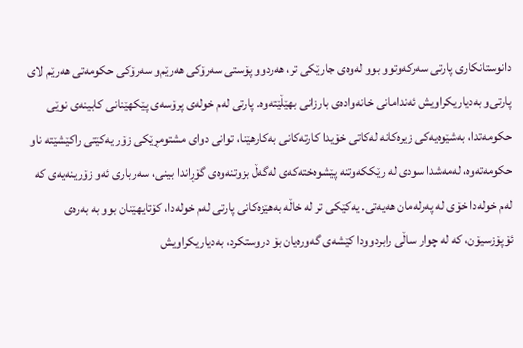دانوستانكاری پارتی سەركەوتوو بوو لەوەی جارێكی تر، هەردوو پۆستی سەرۆكی هەرێم‌و سەرۆكی حكومەتی هەرێم لای پارتی‌و بەدیاریكراویش ئەندامانی خانەوادەی بارزانی بهێڵێتەوە. پارتی لەم خولەی پرۆسەی پێكهێنانی كابینەی نوێی حكومەتدا، بەشێوەیەكی زیرەكانە لەكاتی خۆیدا كارتەكانی بەكارهێنا، توانی دوای مشتومڕێكی زۆر یەكێتی راكێشێتە ناو حكومەتەوە، لەمەشدا سودی لە رێككەوتنە پێشوەختەكەی لەگەڵ بزوتنەوەی گۆڕاندا بینی، سەرباری ئەو زۆرینەیەی كە لەم خولەدا خۆی لە پەرلەمان هەیەتی. یەكێكی تر لە خاڵە بەهێزەكانی پارتی لەم خولەدا، كۆتایهێنان بوو بە بەرەی ئۆپۆزسیۆن، كە لە چوار ساڵی رابردوودا كێشەی گەورەیان بۆ دروستكرد، بەدیاریكراویش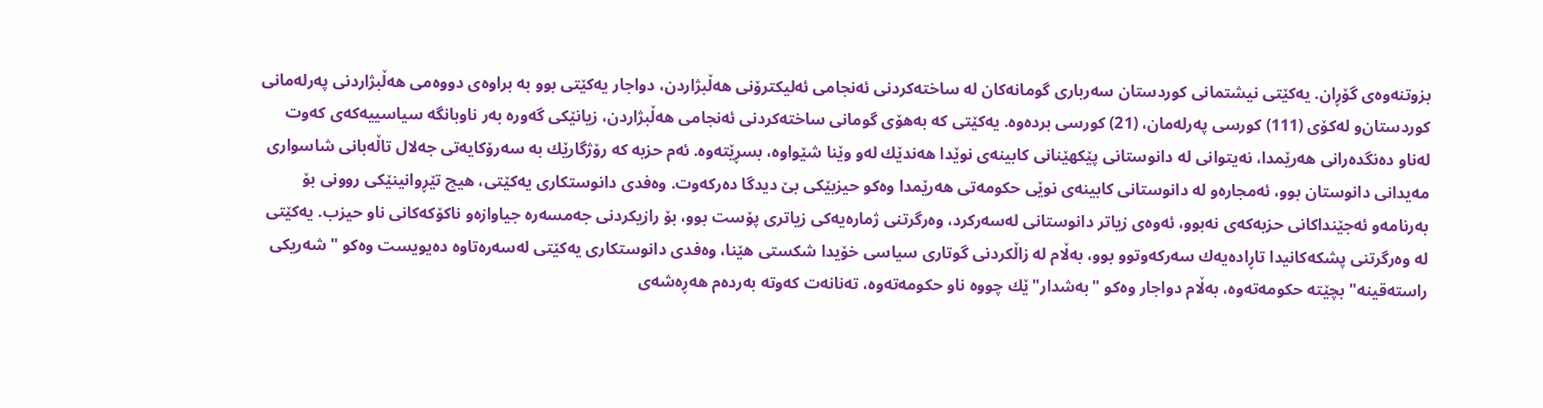بزوتنەوەی گۆڕان. یەكێتی نیشتمانی كوردستان سەرباری گومانەكان لە ساختەكردنی ئەنجامی ئەلیكترۆنی هەڵبژاردن، دواجار یەكێتی بوو بە براوەی دووەمی هەڵبژاردنی پەرلەمانی كوردستان‌و لەكۆی (111) كورسی پەرلەمان، (21) كورسی بردەوە. یەكێتی كە بەهۆی گومانی ساختەكردنی ئەنجامی هەڵبژاردن، زیانێكی گەورە بەر ناوبانگە سیاسییەكەی كەوت لەناو دەنگدەرانی هەرێمدا، نەیتوانی لە دانوستانی پێكهێنانی كابینەی نوێدا هەندێك لەو وێنا شێواوە، بسڕێتەوە. ئەم حزبە كە رۆژگارێك بە سەرۆكایەتی جەلال تاڵەبانی شاسواری مەیدانی دانوستان بوو، ئەمجارەو لە دانوستانی كابینەی نوێی حكومەتی هەرێمدا وەكو حیزبێكی بێ دیدگا دەركەوت. وەفدی دانوستكاری یەكێتی، هیچ تێڕوانینێكی روونی بۆ بەرنامە‌و ئەجێنداكانی حزبەكەی نەبوو، ئەوەی زیاتر دانوستانی لەسەركرد، وەرگرتنی ژمارەیەكی زیاتری پۆست بوو، بۆ رازیكردنی جەمسەرە جیاوازە‌و ناكۆكەكانی ناو حیزب. یەكێتی لە وەرگرتنی پشكەكانیدا تاڕادەیەك سەركەوتوو بوو، بەڵام لە زاڵكردنی گوتاری سیاسی خۆیدا شكستی هێنا، وەفدی دانوستكاری یەكێتی لەسەرەتاوە دەیویست وەكو "شەریكی راستەقینە" بچێتە حكومەتەوە، بەڵام دواجار وەكو "بەشدار"ێك چووە ناو حكومەتەوە، تەنانەت كەوتە بەردەم هەڕەشەی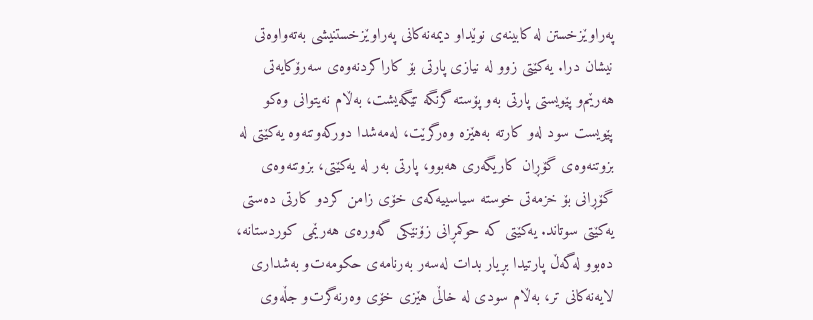پەراوێزخستن لە كابینەی نوێدا‌و دیمەنەكانی پەراوێزخستنیشی بەتەواوەتی نیشان درا. یەكێتی زوو لە نیازی پارتی بۆ كاراكردنەوەی سەرۆكایەتی هەرێم‌و پێویستی پارتی بەو پۆستە گرنگە تێگەیشت، بەڵام نەیتوانی وەكو پێویست سود لەو كارتە بەهێزە وەرگرێت، لەمەشدا دوركەوتنەوە یەكێتی لە بزوتنەوەی گۆڕان كاریگەری هەبوو، پارتی بەر لە یەكێتی، بزوتنەوەی گۆڕانی بۆ خزمەتی خوستە سیاسییەكەی خۆی زامن كرد‌و كارتی دەستی یەكێتی سوتاند. یەكێتی كە حوكمڕانی زۆنێكی گەورەی هەرێمی كوردستانە، دەبوو لەگەڵ پارتیدا بڕیار بدات لەسەر بەرنامەی حكومەت‌و بەشداری لایەنەكانی تر، بەڵام سودی لە خاڵی هێزی خۆی وەرنەگرت‌و جڵەوی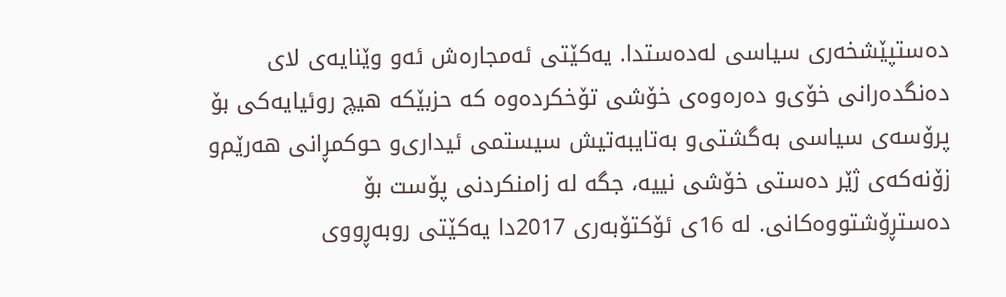دەستپێشخەری سیاسی لەدەستدا. یەكێتی ئەمجارەش ئەو وێنایەی لای دەنگدەرانی خۆی‌و دەرەوەی خۆشی تۆخكردەوە كە حزبێكە هیچ روئیایەكی بۆ پرۆسەی سیاسی بەگشتی‌و بەتایبەتیش سیستمی ئیداری‌و حوكمڕانی هەرێم‌و زۆنەكەی ژێر دەستی خۆشی نییە، جگە لە زامنكردنی پۆست بۆ دەستڕۆشتووەكانی. لە 16ی ئۆكتۆبەری 2017دا یەكێتی روبەڕووی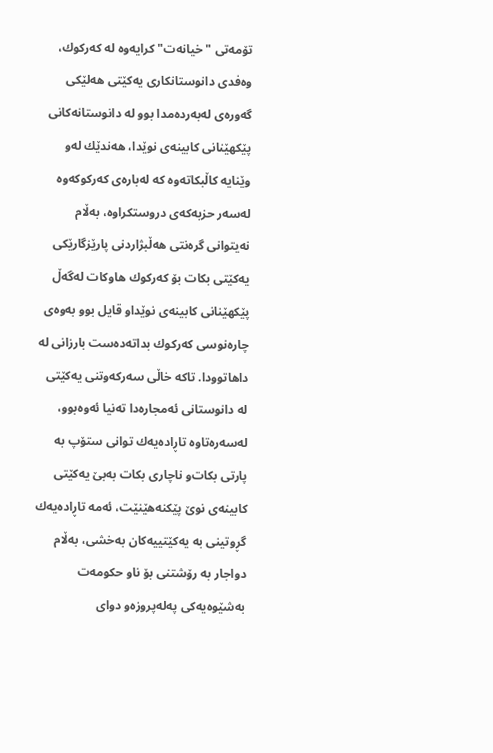تۆمەتی "خیانەت" كرایەوە لە كەركوك، وەفدی دانوستانكاری یەكێتی هەلێكی گەورەی لەبەردەمدا بوو لە دانوستانەكانی پێكهێنانی كابینەی نوێدا، هەندێك لەو وێنایە كاڵبكاتەوە كە لەبارەی كەركوكەوە لەسەر حزبەكەی دروستكراوە، بەڵام نەیتوانی گرەنتی هەڵبژاردنی پارێزگارێكی یەكێتی بكات بۆ كەركوك هاوكات لەگەڵ پێكهێنانی كابینەی نوێدا‌و قایل بوو بەوەی چارەنوسی كەركوك بداتەدەست بارزانی لە داهاتوودا. تاكە خاڵی سەركەوتنی یەكێتی لە دانوستانی ئەمجارەدا تەنیا ئەوەبوو، لەسەرەتاوە تاڕادەیەك توانی ستۆپ بە پارتی بكات‌و ناچاری بكات بەبێ یەكێتی كابینەی نوێ پێكنەهێنێت، ئەمە تاڕادەیەك گڕوتینی بە یەكێتییەكان بەخشی، بەڵام دواجار بە رۆشتنی بۆ ناو حكومەت بەشێوەیەكی پەلەپروزە‌و دوای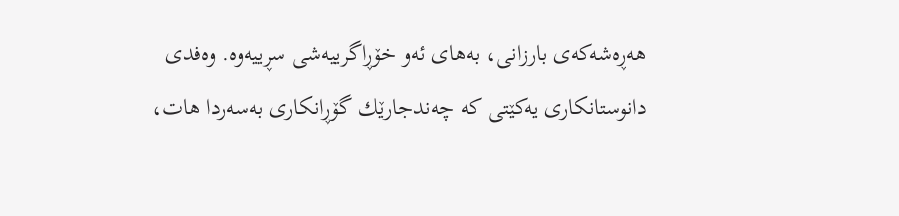هەڕەشەكەی بارزانی، بەهای ئەو خۆڕاگرییەشی سڕییەوە. وەفدی دانوستانكاری یەكێتی كە چەندجارێك گۆڕانكاری بەسەردا هات،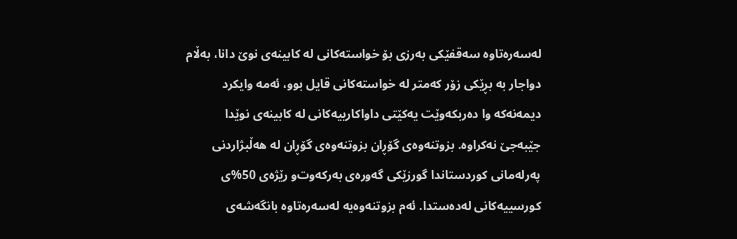لەسەرەتاوە سەقفێكی بەرزی بۆ خواستەكانی لە كابینەی نوێ دانا، بەڵام دواجار بە بڕێكی زۆر كەمتر لە خواستەكانی قایل بوو، ئەمە وایكرد دیمەنەكە وا دەربكەوێت یەكێتی داواكارییەكانی لە كابینەی نوێدا جێبەجێ نەكراوە. بزوتنەوەی گۆڕان بزوتنەوەی گۆڕان لە هەڵبژاردنی پەرلەمانی كوردستاندا گورزێكی گەورەی بەركەوت‌و رێژەی 50%ی كورسییەكانی لەدەستدا. ئەم بزوتنەوەیە لەسەرەتاوە بانگەشەی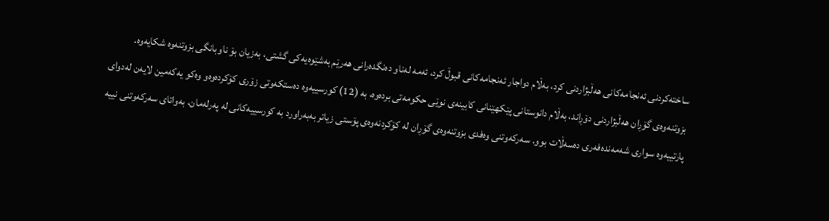ساختەكردنی ئەنجامەكانی هەڵبژاردنی كرد، بەڵام دواجار ئەنجامەكانی قبوڵ كرد، ئەمە لەناو دەنگدەرانی هەرێم بەشێوەیەكی گشتی، بەزیان بۆ ناوبانگی بزوتنەوە شكایەوە. بزوتنەوەی گۆڕان هەڵبژاردنی دۆڕاند، بەڵام دانوستانی پێكهێنانی كابینەی نوێی حكومەتی بردەوە، بە (12) كورسییەوە دەستكەوتی زۆری كۆكردەوە‌و وەكو یەكەمین لایەن لەدوای پارتییەوە سواری شەمەندەفەری دەسەڵات بوو. سەركەوتنی وەفدی بزوتنەوەی گۆڕان لە كۆكردنەوەی پۆستی زیاتر بەبەراورد بە كورسییەكانی لە پەرلەمان، بەواتای سەركەوتنی نییە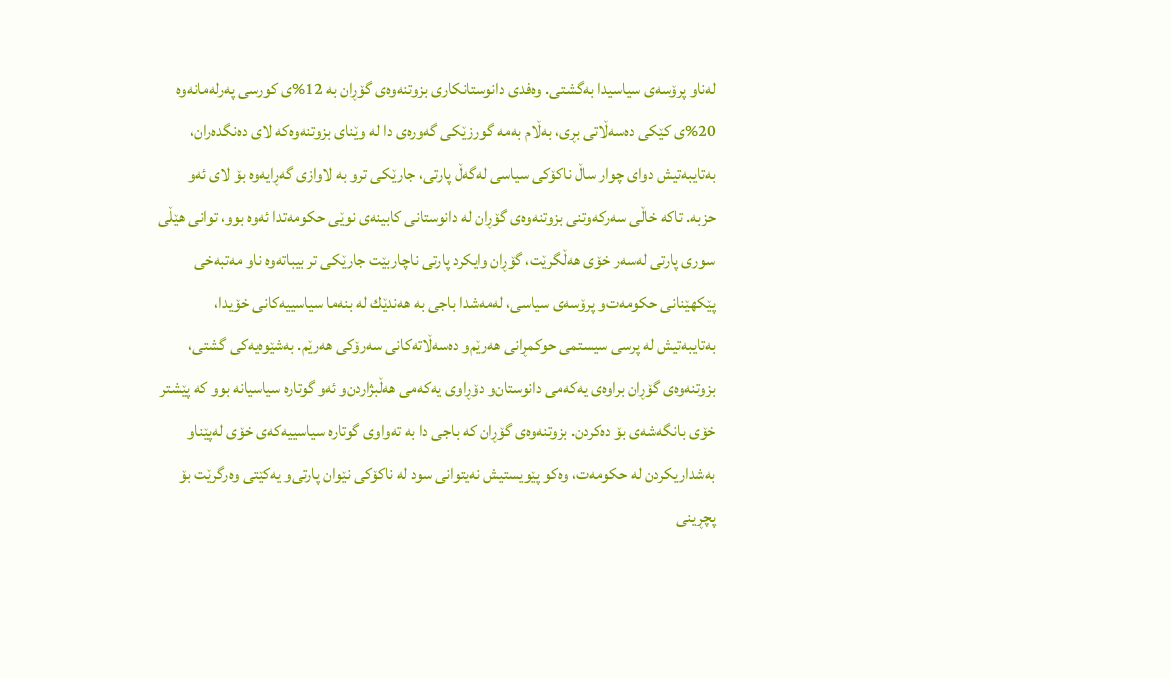لەناو پرۆسەی سیاسیدا بەگشتی. وەفدی دانوستانكاری بزوتنەوەی گۆڕان بە 12%ی كورسی پەرلەمانەوە 20%ی كێكی دەسەڵاتی بڕی، بەڵام بەمە گورزێكی گەورەی دا لە وێنای بزوتنەوەكە لای دەنگدەران، بەتایبەتیش دوای چوار ساڵ ناكۆكی سیاسی لەگەڵ پارتی، جارێكی تر‌و بە لاوازی گەڕایەوە بۆ لای ئەو حزبە. تاكە خاڵی سەركەوتنی بزوتنەوەی گۆڕان لە دانوستانی كابینەی نوێی حكومەتدا ئەوە بوو، توانی هێڵی سوری پارتی لەسەر خۆی هەڵگرێت، گۆڕان وایكرد پارتی ناچاربێت جارێكی تر بیباتەوە ناو مەتبەخی پێكهێنانی حكومەت‌و پرۆسەی سیاسی، لەمەشدا باجی بە هەندێك لە بنەما سیاسییەكانی خۆیدا، بەتایبەتیش لە پرسی سیستمی حوكمڕانی هەرێم‌و دەسەڵاتەكانی سەرۆكی هەرێم. بەشێوەیەكی گشتی، بزوتنەوەی گۆڕان براوەی یەكەمی دانوستان‌و دۆڕاوی یەكەمی هەڵبژاردن‌و ئەو گوتارە سیاسیانە بوو كە پێشتر خۆی بانگەشەی بۆ دەكردن. بزوتنەوەی گۆڕان كە باجی دا بە تەواوی گوتارە سیاسییەكەی خۆی لەپێناو بەشداریكردن لە حكومەت، وەكو پێویستیش نەیتوانی سود لە ناكۆكی نێوان پارتی‌و یەكێتی وەرگرێت بۆ پچڕینی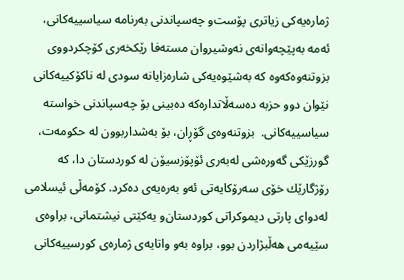ژمارەیەكی زیاتری پۆست‌و چەسپاندنی بەرنامە سیاسییەكانی، ئەمە بەپێچەوانەی نەوشیروان مستەفا رێكخەری كۆچكردووی بزوتنەوەكەوە كە بەشێوەیەكی شارەزایانە سودی لە ناكۆكییەكانی نێوان دوو حزبە دەسەڵاتدارەكە دەبینی بۆ چەسپاندنی خواستە سیاسییەكانی.  بزوتنەوەی گۆڕان، بۆ بەشداربوون لە حكومەت، گورزێكی گەورەشی لەبەری ئۆپۆزسیۆن لە كوردستان دا، كە رۆژگارێك خۆی سەرۆكایەتی ئەو بەرەیەی دەكرد. كۆمەڵی ئیسلامی لەدوای پارتی دیموكراتی كوردستان‌و یەكێتی نیشتمانی، براوەی سێیەمی هەڵبژاردن بوو، براوە بەو واتایەی ژمارەی كورسییەكانی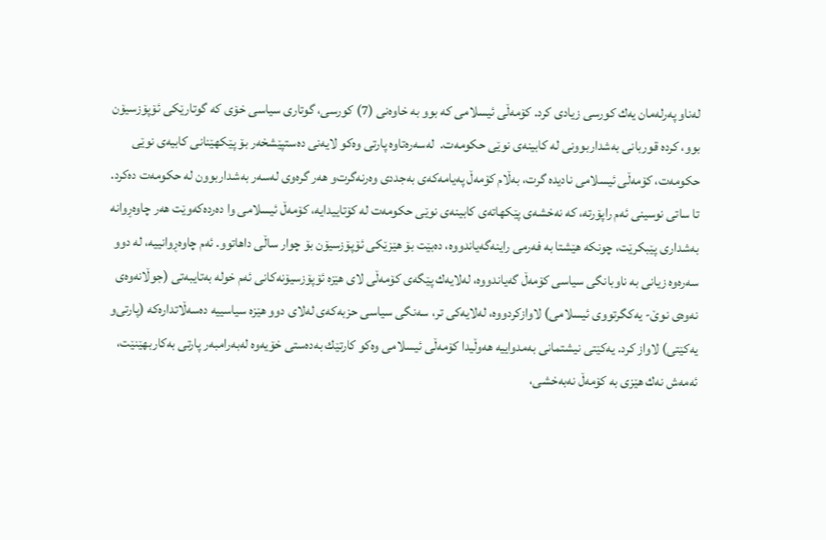لەناو پەرلەمان یەك كورسی زیادی كرد. كۆمەڵی ئیسلامی كە بوو بە خاوەنی (7) كورسی، گوتاری سیاسی خۆی كە گوتارێكی ئۆپۆزسیۆن بوو، كردە قوربانی بەشداربوونی لە كابینەی نوێی حكومەت.  لەسەرەتاوە پارتی وەكو لایەنی دەستپێشخەر بۆ پێكهێنانی كابیەی نوێی حكومەت، كۆمەڵی ئیسلامی نادیدە گرت، بەڵام كۆمەڵ پەیامەكەی بەجددی وەرنەگرت‌و هەر گرەوی لەسەر بەشداربوون لە حكومەت دەكرد. تا ساتی نوسینی ئەم راپۆرتە، كە نەخشەی پێكهاتەی كابینەی نوێی حكومەت لە كۆتاییدایە، كۆمەڵ ئیسلامی وا دەردەكەوێت هەر چاوەڕوانە بەشداری پێبكرێت، چونكە هێشتا بە فەرمی راینەگەیاندووە، دەبێت بۆ هێزێكی ئۆپۆزسیۆن بۆ چوار ساڵی داهاتوو. ئەم چاوەڕوانییە، لە دوو سەرەوە زیانی بە ناوبانگی سیاسی كۆمەڵ گەیاندووە، لەلایەك پێگەی كۆمەڵی لای هێزە ئۆپۆزسیۆنەكانی ئەم خولە بەتایبەتی (جوڵانەوەی نەوەی نوێ- یەكگرتووی ئیسلامی) لاوازكردووە، لەلایەكی تر، سەنگی سیاسی حزبەكەی لەلای دوو هێزە سیاسییە دەسەڵاتدارەكە (پارتی‌و یەكێتی) لاواز كرد. یەكێتی نیشتمانی بەمدواییە هەوڵیدا كۆمەڵی ئیسلامی وەكو كارتێك بەدەستی خۆیەوە لەبەرامبەر پارتی بەكاربهێنێت، ئەمەش نەك هێزی بە كۆمەڵ نەبەخشی،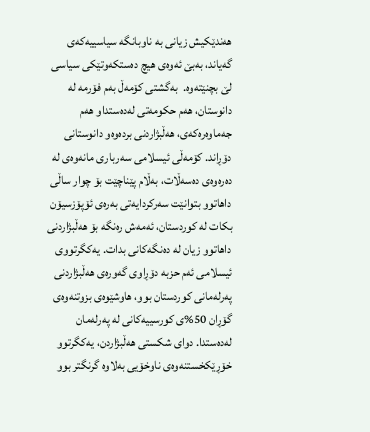هەندێكیش زیانی بە ناوبانگە سیاسییەكەی گەیاند، بەبێ ئەوەی هیچ دەستكەوتێكی سیاسی لێ بچنێتەوە.  بەگشتی كۆمەڵ بەم فۆرمە لە دانوستان، هەم حكومەتی لەدەستدا‌و هەم جەماوەرەكەی، هەڵبژاردنی بردەوە‌و دانوستانی دۆڕاند. كۆمەڵی ئیسلامی سەرباری مانەوەی لە دەرەوەی دەسەڵات، بەڵام پێناچێت بۆ چوار ساڵی داهاتوو بتوانێت سەركردایەتی بەرەی ئۆپۆزسیۆن بكات لە كوردستان، ئەمەش رەنگە بۆ هەڵبژاردنی داهاتوو زیان لە دەنگەكانی بدات. یەكگرتووی ئیسلامی ئەم حزبە دۆڕاوی گەورەی هەڵبژاردنی پەرلەمانی كوردستان بوو، هاوشێوەی بزوتنەوەی گۆڕان 50%ی كورسییەكانی لە پەرلەمان لەدەستدا. دوای شكستی هەڵبژاردن، یەكگرتوو خۆڕێكخستنەوەی ناوخۆیی بەلاوە گرنگتر بوو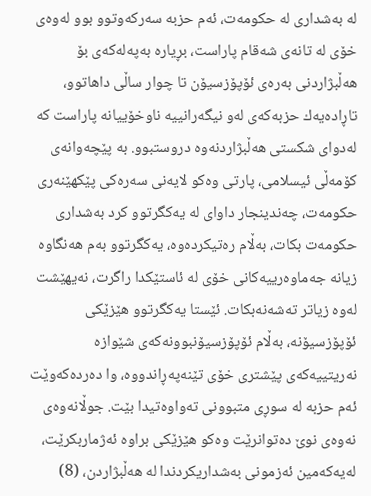لە بەشداری لە حكومەت، ئەم حزبە سەركەوتوو بوو لەوەی خۆی لە تانەی شەقام پاراست، بڕیارە بەپەلەكەی بۆ هەڵبژاردنی بەرەی ئۆپۆزسیۆن تا چوار ساڵی داهاتوو، تاڕادەیەك حزبەكەی لەو نیگەرانییە ناوخۆییانە پاراست كە لەدوای شكستی هەڵبژاردنەوە دروستبوو. بە پێچەوانەی كۆمەڵی ئیسلامی، پارتی وەكو لایەنی سەرەكی پێكهێنەری حكومەت، چەندینجار داوای لە یەكگرتوو كرد بەشداری حكومەت بكات، بەڵام رەتیكردەوە، یەكگرتوو بەم هەنگاوە زیانە جەماوەرییەكانی خۆی لە ئاستێكدا راگرت، نەیهێشت لەوە زیاتر تەشەنەبكات. ئێستا یەكگرتوو هێزێكی ئۆپۆزسیۆنە، بەڵام ئۆپۆزسیۆنبوونەكەی شێوازە نەریتییەكەی پێشتری خۆی تێنەپەڕاندووە، وا دەردەكەوێت ئەم حزبە لە سوڕی متبوونی تەواوەتیدا بێت. جوڵانەوەی نەوەی نوێ دەتوانرێت وەكو هێزێكی براوە ئەژماربكرێت، لەیەكەمین ئەزمونی بەشداریكردندا لە هەڵبژاردن، (8)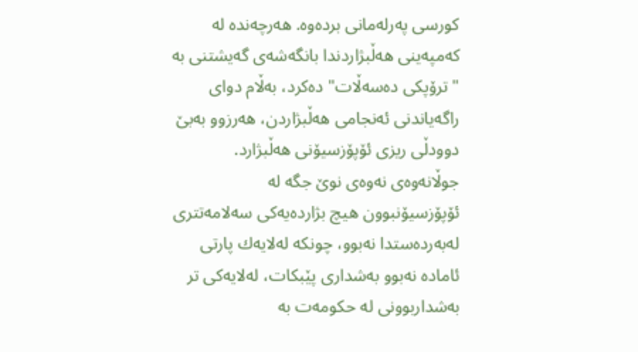كورسی پەرلەمانی بردەوە. هەرچەندە لە كەمپەینی هەڵبژاردندا بانگەشەی گەیشتنی بە "ترۆپكی دەسەڵات" دەكرد، بەڵام دوای راگەیاندنی ئەنجامی هەڵبژاردن، هەرزوو بەبێ دوودڵی ریزی ئۆپۆزسیۆنی هەڵبژارد. جوڵانەوەی نەوەی نوێ جگە لە ئۆپۆزسیۆنبوون هیچ بژاردەیەكی سەلامەتتری لەبەردەستدا نەبوو، چونكە لەلایەك پارتی ئامادە نەبوو بەشداری پێبكات، لەلایەكی تر بەشداربوونی لە حكومەت بە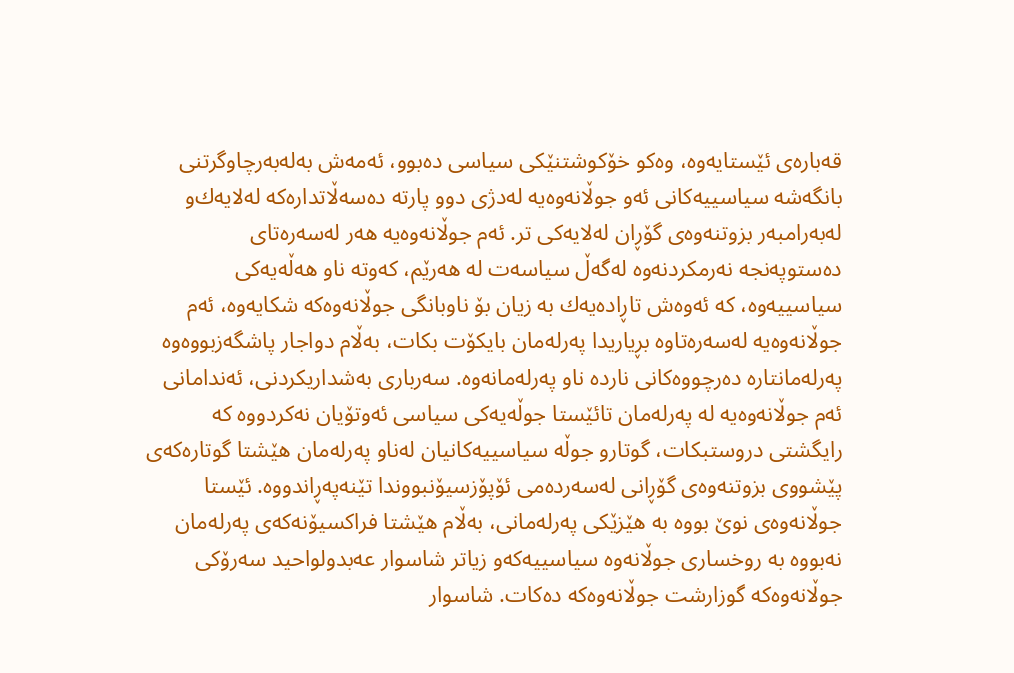قەبارەی ئێستایەوە، وەكو خۆكوشتنێكی سیاسی دەبوو، ئەمەش بەلەبەرچاوگرتنی بانگەشە سیاسییەكانی ئەو جوڵانەوەیە لەدژی دوو پارتە دەسەڵاتدارەكە لەلایەك‌و لەبەرامبەر بزوتنەوەی گۆڕان لەلایەكی تر. ئەم جوڵانەوەیە هەر لەسەرەتای دەستوپەنجە نەرمكردنەوە لەگەڵ سیاسەت لە هەرێم، كەوتە ناو هەڵەیەكی سیاسییەوە، كە ئەوەش تاڕادەیەك بە زیان بۆ ناوبانگی جوڵانەوەكە شكایەوە، ئەم جوڵانەوەیە لەسەرەتاوە بڕیاریدا پەرلەمان بایكۆت بكات، بەڵام دواجار پاشگەزبووەوە پەرلەمانتارە دەرچووەكانی ناردە ناو پەرلەمانەوە. سەرباری بەشداریكردنی، ئەندامانی ئەم جوڵانەوەیە لە پەرلەمان تائێستا جوڵەیەكی سیاسی ئەوتۆیان نەكردووە كە رایگشتی دروستبكات، گوتارو جوڵە سیاسییەكانیان لەناو پەرلەمان هێشتا گوتارەكەی پێشووی بزوتنەوەی گۆڕانی لەسەردەمی ئۆپۆزسیۆنبووندا تێنەپەڕاندووە. ئێستا جوڵانەوەی نوێ بووە بە هێزێكی پەرلەمانی، بەڵام هێشتا فراكسیۆنەكەی پەرلەمان نەبووە بە روخساری جوڵانەوە سیاسییەكە‌و زیاتر شاسوار عەبدولواحید سەرۆكی جوڵانەوەكە گوزارشت جوڵانەوەكە دەكات. شاسوار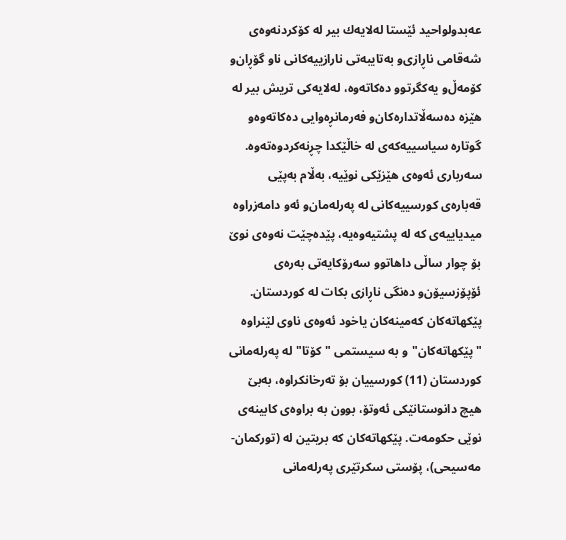عەبدولواحید ئێستا لەلایەك بیر لە كۆكردنەوەی شەقامی ناڕازی‌و بەتایبەتی نارازییەكانی ناو گۆڕان‌و كۆمەڵ‌و یەكگرتوو دەكاتەوە، لەلایەكی تریش بیر لە هێزە دەسەڵاتدارەكان‌و فەرمانڕەوایی دەكاتەوە‌و گوتارە سیاسییەكەی لە خاڵێكدا چڕنەكردوەتەوە. سەرباری ئەوەی هێزێكی نوێیە، بەڵام بەپێی قەبارەی كورسییەكانی لە پەرلەمان‌و ئەو دامەزراوە میدیاییەی كە لە پشتیەوەیە، پێدەچێت نەوەی نوێ بۆ چوار ساڵی داهاتوو سەرۆكایەتی بەرەی ئۆپۆزسیۆن‌و دەنگی ناڕازی بكات لە كوردستان. پێكهاتەكان كەمینەكان یاخود ئەوەی ناوی لێنراوە "پێكهاتەكان"و بە سیستمی "كۆتا" لە پەرلەمانی كوردستان (11) كورسییان بۆ تەرخانكراوە، بەبێ هیچ دانوستانێكی ئەوتۆ، بوون بە براوەی كابینەی نوێی حكومەت. پێكهاتەكان كە بریتین لە (توركمان- مەسیحی)، پۆستی سكرتێری پەرلەمانی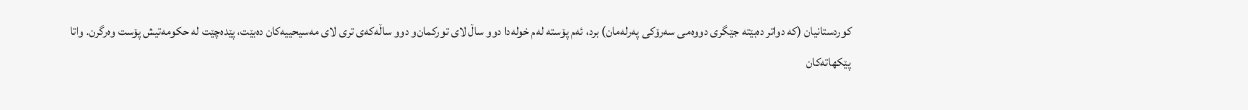كوردستانیان (كە دواتر دەبێتە جێگری دووەمی سەرۆكی پەرلەمان) برد، ئەم پۆستە لەم خولەدا دوو ساڵ لای توركمان‌و دوو ساڵەكەی تری لای مەسیحییەكان دەبێت، پێدەچێت لە حكومەتیش پۆست وەرگرن. واتا پێكهاتەكان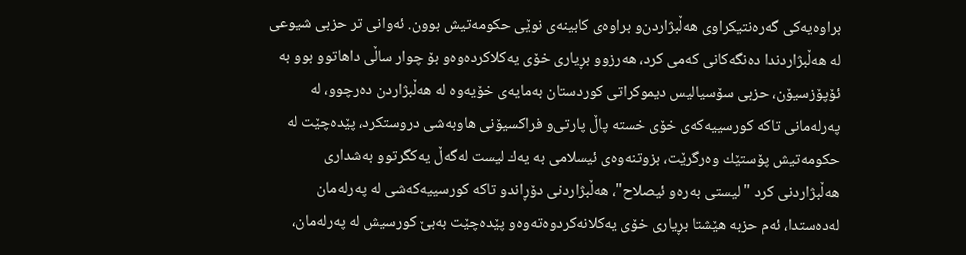براوەیەكی گەرەنتیكراوی هەڵبژاردن‌و براوەی كابینەی نوێی حكومەتیش بوون. ئەوانی تر حزبی شیوعی لە هەڵبژاردندا دەنگەكانی كەمی كرد، هەرزوو بڕیاری خۆی یەكلاكردەوە‌و بۆ چوار ساڵی داهاتوو بوو بە ئۆپۆزسیۆن، حزبی سۆسیالیس دیموكراتی كوردستان بەمایەی خۆیەوە لە هەڵبژاردن دەرچوو، لە پەرلەمانی تاكە كورسییەكەی خۆی خستە پاڵ پارتی‌و فراكسیۆنی هاوبەشی دروستكرد، پێدەچێت لە حكومەتیش پۆستێك وەرگرێت، بزوتنەوەی ئیسلامی بە یەك لیست لەگەڵ یەكگرتوو بەشداری هەڵبژاردنی كرد "لیستی بەرەو ئیصلاح"، هەڵبژاردنی دۆڕاند‌و تاكە كورسییەكەشی لە پەرلەمان لەدەستدا، ئەم حزبە هێشتا بڕیاری خۆی یەكلانەكردوەتەوە‌و پێدەچێت بەبێ كورسیش لە پەرلەمان،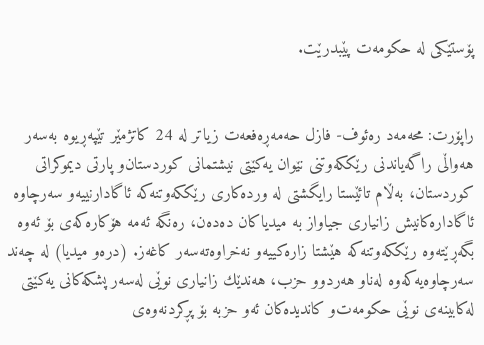پۆستێكی لە حكومەت پێبدرێت.


راپۆرت: محەمەد رەئوف- فازل حەمەڕەفعەت زیاتر لە 24 كاتژمێر تێپەڕیوە بەسەر هەواڵی راگەیاندنی رێككەوتنی نێوان یەكێتی نیشتمانی كوردستان‌و پارتی دیموكراتی كوردستان، بەڵام تائێستا رایگشتی لە وردەكاری رێككەوتنەكە ئاگادارنییە‌و سەرچاوە ئاگادارەكانیش زانیاری جیاواز بە میدیاكان دەدەن، رەنگە ئەمە هۆكارەكەی بۆ ئەوە بگەڕێتەوە رێككەوتنەكە هێشتا زارەكییە‌و نەخراوەتەسەر كاغەز. (درەو میدیا) لە چەند سەرچاوەیەكەوە لەناو هەردوو حزب، هەندێك زانیاری نوێی لەسەر پشكەكانی یەكێتی لەكابینەی نوێی حكومەت‌و كاندیدەكان ئەو حزبە بۆ پڕكردنەوەی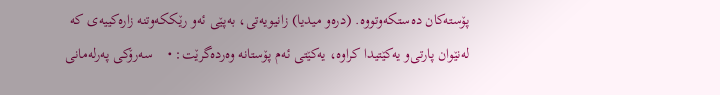پۆستەكان دەستكەوتووە. (درەو میدیا) زانیویەتی، بەپێی ئەو رێككەوتنە زارەكییەی كە لەنێوان پارتی‌و یەكێتیدا كراوە، یەكێتی ئەم پۆستانە وەردەگرێت: •    سەرۆكی پەرلەمانی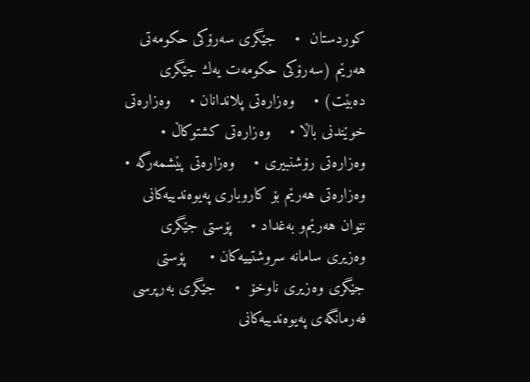كوردستان  •    جێگری سەرۆكی حكومەتی هەرێم (سەرۆكی حكومەت یەك جێگری دەبێت) •    وەزارەتی پلاندانان •    وەزارەتی خوێندنی باڵا •    وەزارەتی كشتوكاڵ •    وەزارەتی رۆشنبیری •    وەزارەتی پێشمەرگە •    وەزارەتی هەرێم بۆ كاروباری پەیوەندییەكانی نێوان هەرێم‌و بەغداد •    پۆستی جێگری وەزیری سامانە سروشتییەكان •     پۆستی جێگری وەزیری ناوخۆ  •    جێگری بەرپرسی فەرمانگەی پەیوەندییەكانی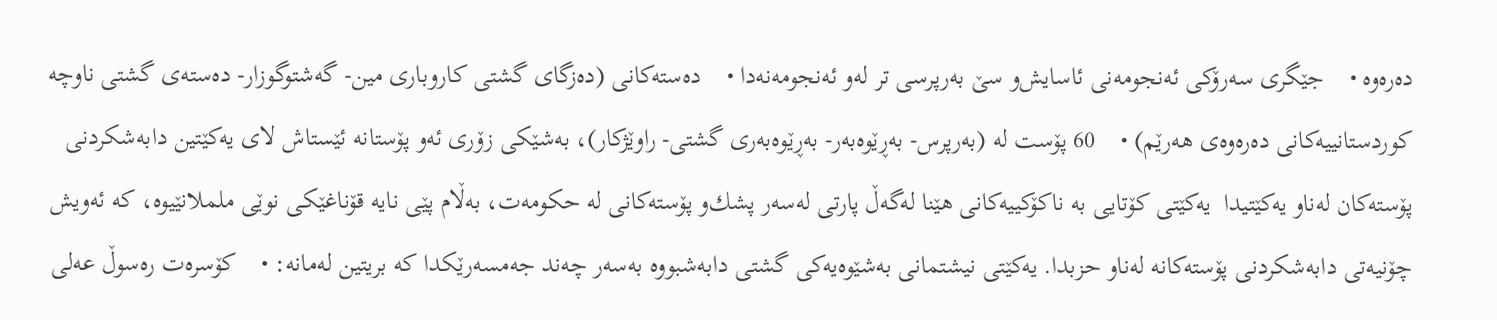دەرەوە •    جێگری سەرۆكی ئەنجومەنی ئاسایش‌و سێ بەرپرسی تر لەو ئەنجومەنەدا •    دەستەكانی (دەزگای گشتی كاروباری مین- گەشتوگوزار- دەستەی گشتی ناوچە كوردستانییەكانی دەرەوەی هەرێم) •    60 پۆست لە (بەرپرس- بەڕێوەبەر- بەڕێوەبەری گشتی- راوێژكار)، بەشێكی زۆری ئەو پۆستانە ئێستاش لای یەكێتین دابەشكردنی پۆستەكان لەناو یەكێتیدا  یەكێتی كۆتایی بە ناكۆكییەكانی هێنا لەگەڵ پارتی لەسەر پشك‌و پۆستەكانی لە حكومەت، بەڵام پێی نایە قۆناغێكی نوێی ململانێیوە، كە ئەویش چۆنیەتی دابەشكردنی پۆستەكانە لەناو حزبدا. یەكێتی نیشتمانی بەشێوەیەكی گشتی دابەشبووە بەسەر چەند جەمسەرێكدا كە بریتین لەمانە: •    كۆسرەت رەسوڵ عەلی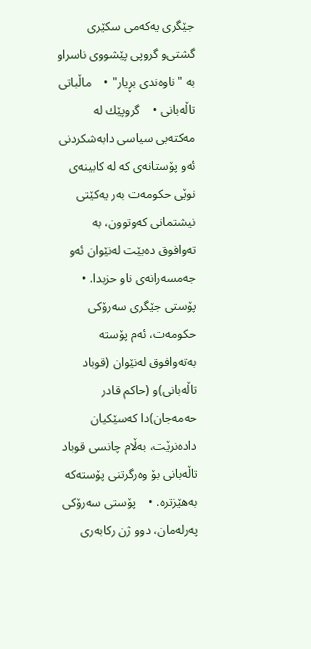جێگری یەكەمی سكێری گشتی‌و گروپی پێشووی ناسراو بە "ناوەندی بڕیار" •    ماڵباتی تاڵەبانی •    گروپێك لە مەكتەبی سیاسی دابەشكردنی ئەو پۆستانەی كە لە كابینەی نوێی حكومەت بەر یەكێتی نیشتمانی كەوتوون، بە تەوافوق دەبێت لەنێوان ئەو جەمسەرانەی ناو حزبدا. •    پۆستی جێگری سەرۆكی حكومەت، ئەم پۆستە بەتەوافوق لەنێوان (قوباد تاڵەبانی)و (حاكم قادر حەمەجان)دا كەسێكیان دادەنرێت، بەڵام چانسی قوباد تاڵەبانی بۆ وەرگرتنی پۆستەكە بەهێزترە. •    پۆستی سەرۆكی پەرلەمان، دوو ژن ركابەری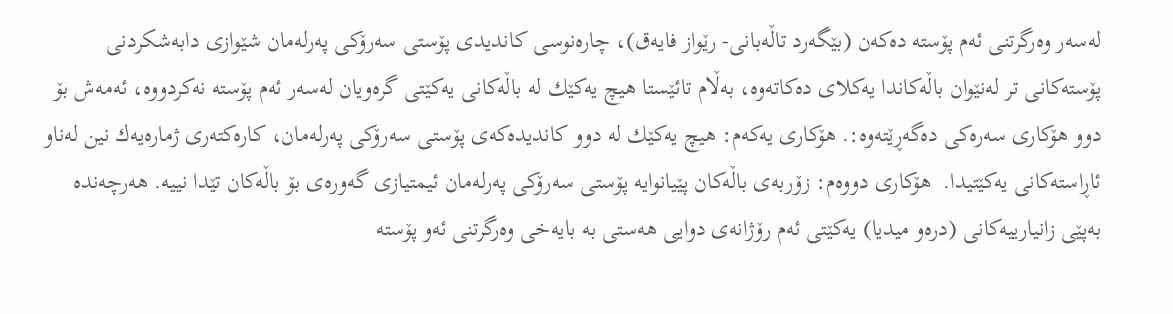لەسەر وەرگرتنی ئەم پۆستە دەكەن (بێگەرد تاڵەبانی- رێواز فایەق)، چارەنوسی كاندیدی پۆستی سەرۆكی پەرلەمان شێوازی دابەشكردنی پۆستەكانی تر لەنێوان باڵەكاندا یەكلای دەكاتەوە، بەڵام تائێستا هیچ یەكێك لە باڵەكانی یەكێتی گرەویان لەسەر ئەم پۆستە نەكردووە، ئەمەش بۆ دوو هۆكاری سەرەكی دەگەڕێتەوە:. هۆكاری یەكەم: هیچ یەكێك لە دوو كاندیدەكەی پۆستی سەرۆكی پەرلەمان، كارەكتەری ژمارەیەك نین لەناو ئاڕاستەكانی یەكێتیدا.  هۆكاری دووەم: زۆربەی باڵەكان پێیانوایە پۆستی سەرۆكی پەرلەمان ئیمتیازی گەورەی بۆ باڵەكان تێدا نییە. هەرچەندە بەپێی زانیارییەكانی (درەو میدیا) یەكێتی ئەم رۆژانەی دوایی هەستی بە بایەخی وەرگرتنی ئەو پۆستە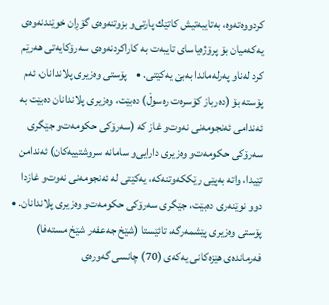كردووەتەوە، بەتایبەتیش كاتێك پارتی‌و بزوتنەوەی گۆڕان خوێندنەوەی یەكەمیان بۆ پرۆژەیاسای تایبەت بە كاراكردنەوەی سەرۆكایەتی هەرێم كرد لەناو پەرلەماندا بەبێ یەكێتی. •    پۆستی وەزیری پلاندانان، ئەم پۆستە بۆ (دەرباز كۆسرەت رەسوڵ) دەبێت، وەزیری پلاندانان دەبێت بە ئەندامی ئەنجومەنی نەوت‌و غاز كە (سەرۆكی حكومەت‌و جێگری سەرۆكی حكومەت‌و وەزیری دارایی‌و سامانە سروشتییەكان) ئەندامن تێیدا، واتە بەپێی رێككەوتنەكە، یەكێتی لە ئەنجومەنی نەوت‌و غازدا دوو نوێنەری دەبێت، جێگری سەرۆكی حكومەت‌و وەزیری پلاندانان. •    پۆستی وەزیری پێشمەرگە، تائێستا (شێخ جەعفەر شێخ مستەفا) فەرماندەی هێزەكانی یەكەی (70) چانسی گەورەی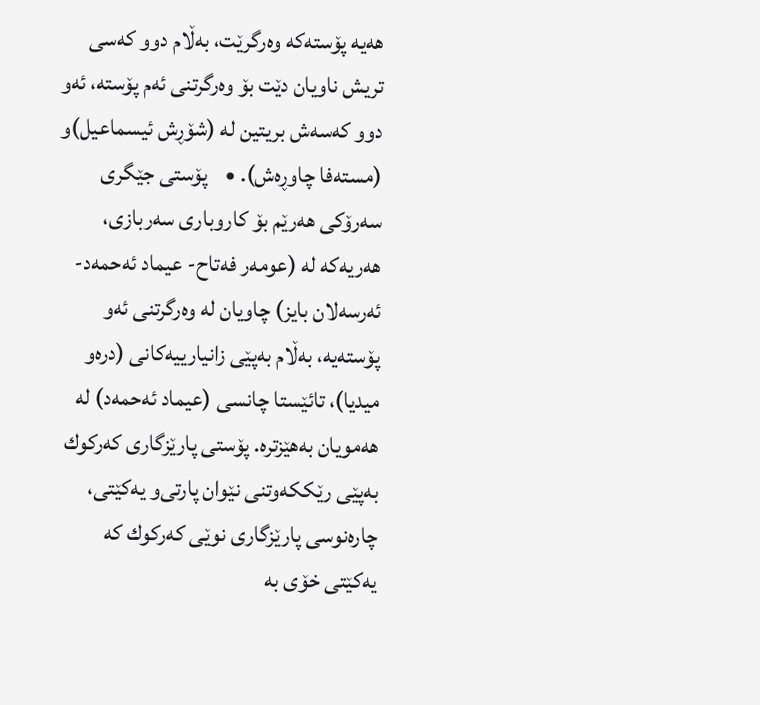هەیە پۆستەكە وەرگرێت، بەڵام دوو كەسی تریش ناویان دێت بۆ وەرگرتنی ئەم پۆستە، ئەو دوو كەسەش بریتین لە (شۆڕش ئیسماعیل)و (مستەفا چاوڕەش). •    پۆستی جێگری سەرۆكی هەرێم بۆ كاروباری سەربازی، هەریەكە لە (عومەر فەتاح- عیماد ئەحمەد- ئەرسەلان بایز) چاویان لە وەرگرتنی ئەو پۆستەیە، بەڵام بەپێی زانیارییەكانی (درەو میدیا)، تائێستا چانسی (عیماد ئەحمەد) لە هەمویان بەهێزترە. پۆستی پارێزگاری كەركوك بەپێی رێككەوتنی نێوان پارتی‌و یەكێتی، چارەنوسی پارێزگاری نوێی كەركوك كە یەكێتی خۆی بە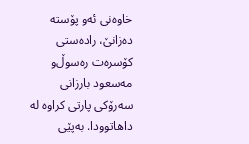خاوەنی ئەو پۆستە دەزانێ، رادەستی كۆسرەت رەسوڵ‌و مەسعود بارزانی سەرۆكی پارتی كراوە لە داهاتوودا. بەپێی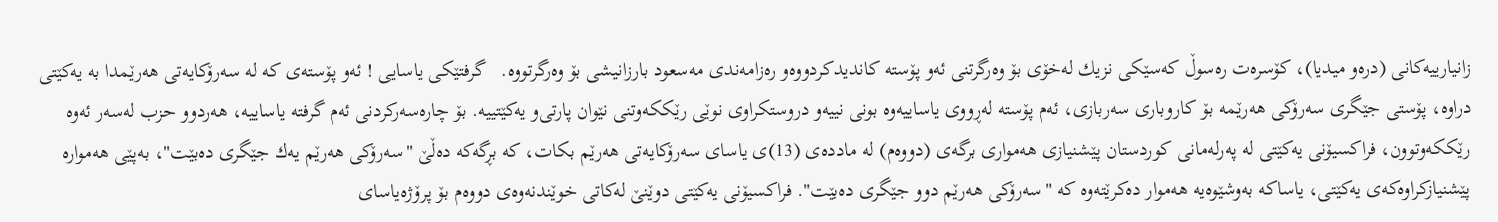زانیارییەكانی (درەو میدیا)، كۆسرەت رەسوڵ كەسێكی نزیك لەخۆی بۆ وەرگرتنی ئەو پۆستە كاندیدكردووە‌و رەزامەندی مەسعود بارزانیشی بۆ وەرگرتووە.   گرفتێكی یاسایی ! ئەو پۆستەی كە لە سەرۆكایەتی هەرێمدا بە یەكێتی دراوە، پۆستی جێگری سەرۆكی هەرێمە بۆ كاروباری سەربازی، ئەم پۆستە لەڕووی یاساییەوە بونی نییە‌و دروستكراوی نوێی رێككەوتنی نێوان پارتی‌و یەكێتییە. بۆ چارەسەركردنی ئەم گرفتە یاساییە، هەردوو حزب لەسەر ئەوە رێككەوتوون، فراكسیۆنی یەكێتی لە پەرلەمانی كوردستان پێشنیازی هەمواری برگەی (دووەم) لە ماددەی (13)ی یاسای سەرۆكایەتی هەرێم بكات، كە بڕگەكە دەڵێ "سەرۆكی هەرێم یەك جێگری دەبێت"، بەپێی هەموارە پێشنیازكراوەكەی یەكێتی، یاساكە بەوشێوەیە هەموار دەكرێتەوە كە "سەرۆكی هەرێم دوو جێگری دەبێت". فراكسیۆنی یەكێتی دوێنێ لەكاتی خوێندنەوەی دووەم بۆ پرۆژەیاسای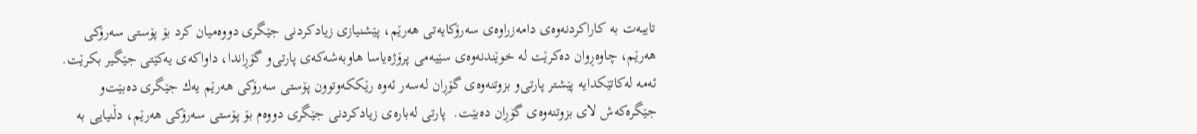تایبەت بە كاراكردنەوەی دامەزراوەی سەرۆكایەتی هەرێم، پێشنیازی زیادكردنی جێگری دووەمیان كرد بۆ پۆستی سەرۆكی هەرێم، چاوەڕوان دەكرێت لە خوێندنەوەی سێیەمی پرۆژەیاسا هاوبەشەكەی پارتی‌و گۆڕاندا، داواكەی یەكێتی جێگیر بكرێت. ئەمە لەكاتێكدایە پێشتر پارتی‌و بزوتنەوەی گۆڕان لەسەر ئەوە رێككەوتوون پۆستی سەرۆكی هەرێم یەك جێگری دەبێت‌و جێگرەكەش لای بزوتنەوەی گۆڕان دەبێت.  پارتی لەبارەی زیادكردنی جێگری دووەم بۆ پۆستی سەرۆكی هەرێم، دڵنیایی بە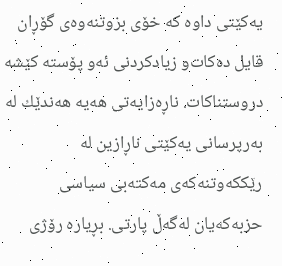یەكێتی داوە كە خۆی بزوتنەوەی گۆڕان قایل دەكات‌و زیادكردنی ئەو پۆستە كێشە دروستناكات. ناڕەزایەتی هەیە هەندێك لە بەرپرسانی یەكێتی ناڕازین لە رێككەوتنەكەی مەكتەبی سیاسی حزبەكەیان لەگەڵ پارتی. بڕیارە رۆژی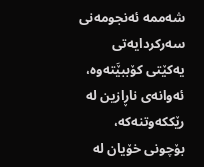شەممە ئەنجومەنی سەركردایەتی یەكێتی كۆببێَتەوە، ئەوانەی ناڕازین لە رێككەوتنەكە، بۆچونی خۆیان لە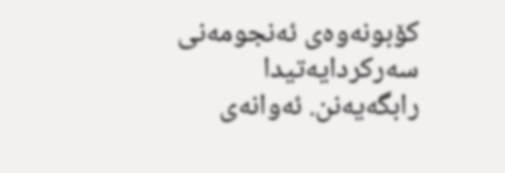كۆبونەوەی ئەنجومەنی سەركردایەتیدا رابگەیەنن. ئەوانەی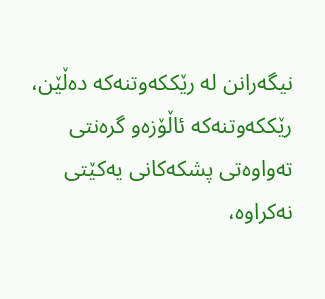نیگەرانن لە رێككەوتنەكە دەڵێن، رێككەوتنەكە ئاڵۆزە‌و گرەنتی تەواوەتی پشكەكانی یەكێتی نەكراوە،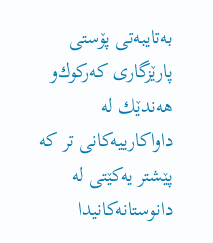بەتایبەتی پۆستی پارێزگاری كەركوك‌و هەندێك لە داواكارییەكانی تر كە پێشتر یەكێتی لە دانوستانەكانیدا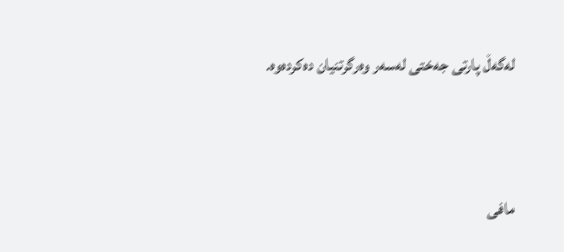لەگەڵ پارتی جەختی لەسەر وەرگرتنیان دەكردەوە.



مافی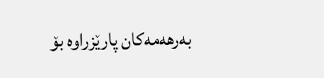به‌رهه‌مه‌كان پارێزراوه‌ بۆ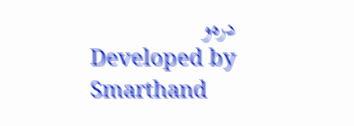دره‌و
Developed by Smarthand